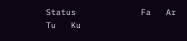Status             Fa   Ar   Tu   Ku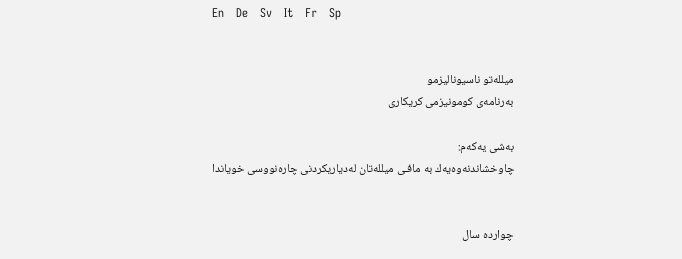En   De   Sv   It   Fr   Sp


ميلله‌تو ناسيوناليزمو
به‌رنامه‌ى كومونيزمى كريكارى

به‌شى يه‌كه‌م:
چاوخشاندنه‌وه‌يه‌ك به‌ مافـى ميلله‌تان له‌دياريكردنى چاره‌نووسى خوياندا


چوارده‌ سال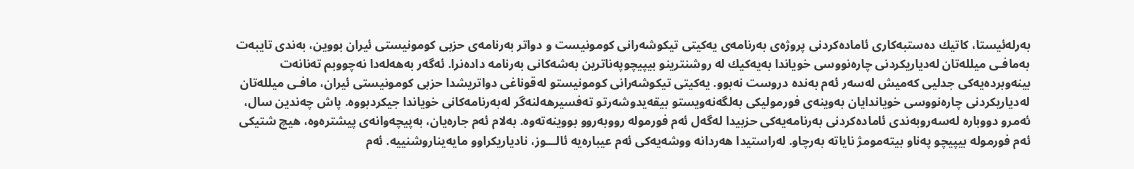به‌رله‌ئيستا، كاتيك ده‌ستبه‌كارى ئاماده‌كردنى پروژه‌ى به‌رنامه‌ى يه‌كيتى تيكوشه‌رانى كومونيست و دواتر به‌رنامه‌ى حزبى كومونيستى ئيران بووين، به‌ندى تايبه‌ت به‌مافـى ميلله‌تان له‌دياريكردنى چاره‌نووسى خوياندا به‌يه‌كيك له‌ روشنترينو بيپيچوپه‌ناترين به‌شه‌كانى به‌رنامه‌ داده‌نرا. ئه‌گه‌ر به‌هه‌له‌دا نه‌چووبم ته‌نانه‌ت بينه‌وبرده‌يه‌كى جدليى كه‌ميش له‌سه‌ر ئه‌م به‌نده‌ دروست نه‌بوو. يه‌كيتى تيكوشه‌رانى كومونيستو له‌قوناغى دواتريشدا حزبى كومونيستى ئيران، مافـى ميلله‌تان له‌دياريكردنى چاره‌نووسى خوياندايان به‌وينه‌ى فورموليكى به‌لگه‌نه‌ويستو بيقه‌يدوشه‌رتو ته‌فسيرهه‌لنه‌گر له‌به‌رنامه‌كانى خوياندا جيكردبووه‌. پاش چه‌ندين سال، ئه‌مرو دووباره‌ له‌سه‌روبه‌ندى ئاماده‌كردنى به‌رنامه‌يه‌كى حزبيدا له‌گه‌ل ئه‌م فورموله‌ رووبه‌روو بووينه‌ته‌وه‌. به‌لام ئه‌م جاره‌يان، به‌پيچه‌وانه‌ى پيشتره‌وه‌، هيچ شتيكى ئه‌م فورموله‌ بيپيچو په‌ناو بيته‌مومژ ناياته‌ به‌رچاو. له‌راستيدا هه‌ردانه‌ ووشه‌يه‌كى ئه‌م عيباره‌يه‌ ئالـــوز، نادياريكراوو مايه‌يناروشنييه‌. ئه‌م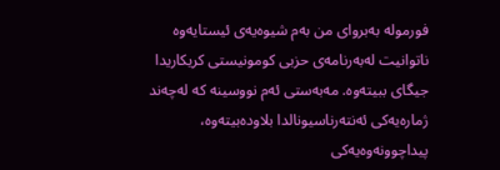فورموله‌ به‌برواى من به‌م شيوه‌يه‌ى ئيستايه‌وه‌ ناتوانيت له‌به‌رنامه‌ى حزبى كومونيستى كريكاريدا جيگاى ببيته‌وه‌. مه‌به‌ستى ئه‌م نووسينه‌ كه‌ له‌چه‌ند ژماره‌يه‌كى ئه‌نته‌رناسيونالدا بلاوده‌بيته‌وه‌، پيداچوونه‌وه‌يه‌كى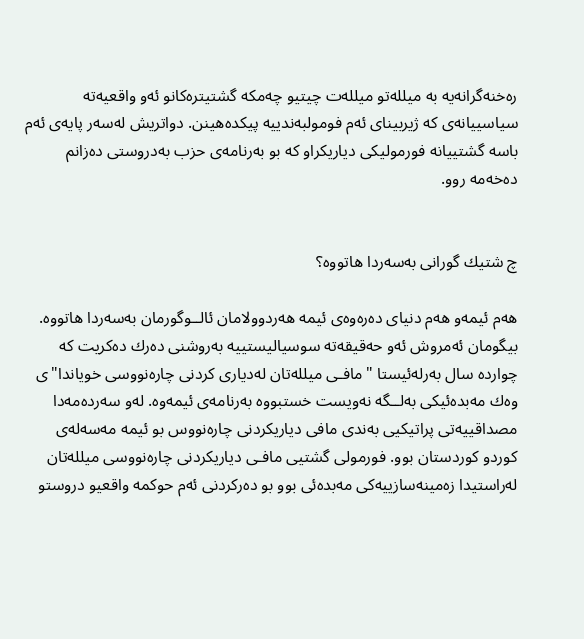ره‌خنه‌گرانه‌يه‌ به‌ ميلله‌تو ميلله‌ت چيتيو چه‌مكه‌ گشتيتره‌كانو ئه‌و واقعيه‌ته‌ سياسييانه‌ى كه‌ ژيربيناى ئه‌م فومولبه‌ندييه‌ پيكده‌هينن. دواتريش له‌سه‌ر پايه‌ى ئه‌م باسه‌ گشتييانه‌ فورموليكى دياريكراو كه‌ بو به‌رنامه‌ى حزب به‌دروستى ده‌زانم ده‌خه‌مه‌ روو.


چ شتيك گورانى به‌سه‌ردا هاتووه‌؟

هه‌م ئيمه‌و هه‌م دنياى ده‌ره‌وه‌ى ئيمه‌ هه‌ردوولامان ئالــوگورمان به‌سه‌ردا هاتووه‌. بيگومان ئه‌مروش ئه‌و حه‌قيقه‌ته‌ سوسياليستييه‌ به‌روشنى ده‌رك ده‌كريت كه‌ چوارده‌ سال به‌رله‌ئيستا "مافـى ميلله‌تان له‌ديارى كردنى چاره‌نووسى خوياندا"ى وه‌ك مه‌بده‌ئيكى به‌لــگه‌ نه‌ويست خستبووه‌ به‌رنامه‌ى ئيمه‌وه‌. له‌و سه‌رده‌مه‌دا مصداقييه‌تى پراتيكيى به‌ندى مافى دياريكردنى چاره‌نووس بو ئيمه‌ مه‌سه‌له‌ى كوردو كوردستان بوو. فورمولى گشتيى مافـى دياريكردنى چاره‌نووسى ميلله‌تان له‌راستيدا زه‌مينه‌سازييه‌كى مه‌بده‌ئى بوو بو ده‌ركردنى ئه‌م حوكمه‌ واقعيو دروستو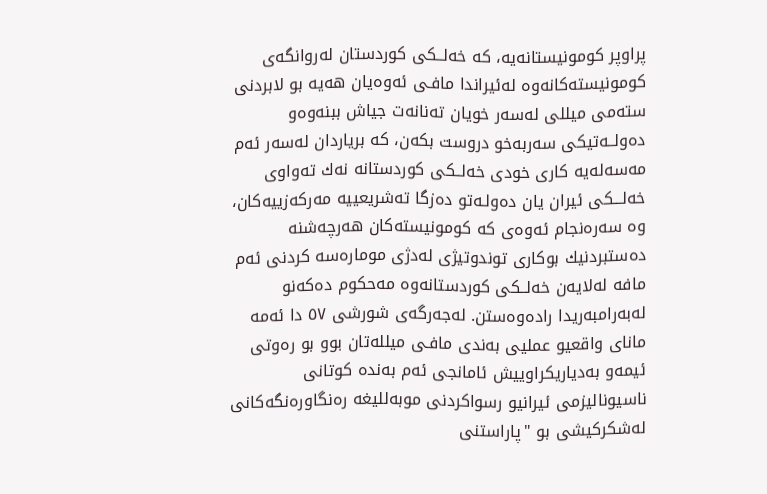پراوپر كومونيستانه‌يه‌، كه‌ خه‌لــكى كوردستان له‌روانگه‌ى كومونيسته‌كانه‌وه‌ له‌ئيراندا مافـى ئه‌وه‌يان هه‌يه‌ بو لابردنى سته‌مى ميللى له‌سه‌ر خويان ته‌نانه‌ت جياش ببنه‌وه‌و ده‌ولــه‌تيكى سه‌ربه‌خو دروست بكه‌ن، كه‌ برياردان له‌سه‌ر ئه‌م مه‌سه‌له‌يه‌ كارى خودى خه‌لــكى كوردستانه‌ نه‌ك ته‌واوى خه‌لـــكى ئيران يان ده‌ولـه‌تو ده‌زگا ته‌شريعييه‌ مه‌ركه‌زييه‌كان، وه‌ سه‌ره‌نجام ئه‌وه‌ى كه‌ كومونيسته‌كان هه‌رچه‌شنه‌ ده‌ستبردنيك بوكارى توندوتيژى له‌دژى موماره‌سه‌ كردنى ئه‌م مافه‌ له‌لايه‌ن خه‌لــكى كوردستانه‌وه‌ مه‌حكوم ده‌كه‌نو له‌به‌رامبه‌ريدا راده‌وه‌ستن. له‌جه‌رگه‌ى شورشى ٥٧ دا ئه‌مه‌ ماناى واقعيو عمليى به‌ندى مافـى ميلله‌تان بوو بو ره‌وتى ئيمه‌و به‌دياريكراوييش ئامانجى ئه‌م به‌نده‌ كوتانى ناسيوناليزمى ئيرانيو رسواكردنى موبه‌لليغه‌ ره‌نگاوره‌نگه‌كانى له‌شكركيشى بو "پاراستنى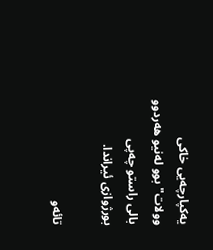يه‌كپارچه‌يى خاكى وولات" بوو له‌نيو هه‌ردوو بالى راستو چه‌پى بورژوازى ئيراندا.

تائه‌و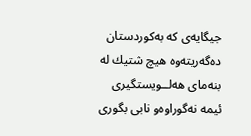جيگايه‌ى كه‌ به‌كوردستان ده‌گه‌ريته‌وه‌ هيچ شتيك له‌ بنه‌ماى هه‌لــويستگيرى ئيمه‌ نه‌گوراوه‌و نابى بگورى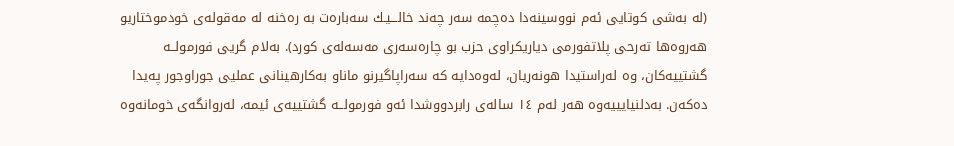(له‌ به‌شى كوتايى ئه‌م نووسينه‌دا ده‌چمه‌ سه‌ر چه‌ند خالـــيـك سه‌باره‌ت به‌ ره‌خنه‌ له‌ مه‌قوله‌ى خودموختاريو هه‌روه‌ها ته‌رحى پلاتفورمى دياريكراوى حزب بو چاره‌سه‌رى مه‌سه‌له‌ى كورد). به‌لام گريى فورمولــه‌ گشتييه‌كان، وه‌ له‌راستيدا هونه‌ريان، له‌وه‌دايه‌ كه‌ سه‌راپاگيرنو ماناو به‌كارهينانى عمليى جوراوجور په‌يدا ده‌كه‌ن. به‌دلنيايييه‌وه‌ هه‌ر له‌م ١٤ ساله‌ى رابردووشدا ئه‌و فورمولــه‌ گشتييه‌ى ئيمه‌، له‌روانگه‌ى خومانه‌وه‌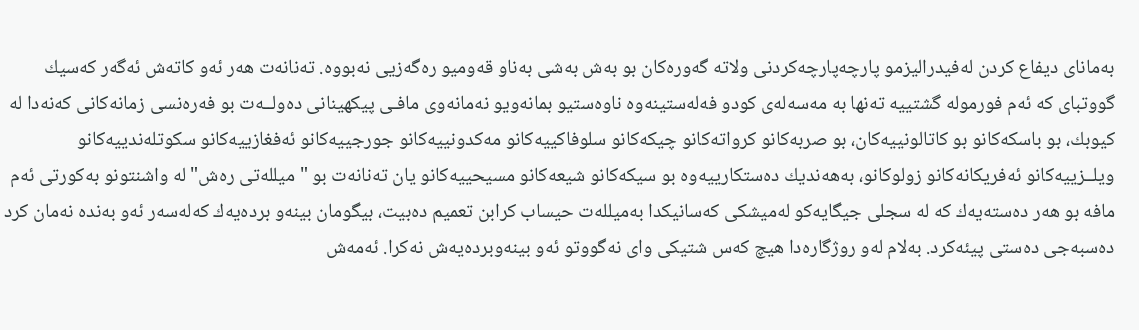به‌ماناى ديفاع كردن له‌فيدراليزمو پارچه‌پارچه‌كردنى ولاته‌ گه‌وره‌كان بو به‌ش به‌شى به‌ناو قه‌وميو ره‌گه‌زيى نه‌بووه‌. ته‌نانه‌ت هه‌ر ئه‌و كاته‌ش ئه‌گه‌ر كه‌سيك گووتباى كه‌ ئه‌م فورموله‌ گشتييه‌ ته‌نها به‌ مه‌سه‌له‌ى كودو فه‌له‌ستينه‌وه‌ ناوه‌ستيو بمانه‌ويو نه‌مانه‌وى مافـى پيكهينانى ده‌ولــه‌ت بو فه‌ره‌نسى زمانه‌كانى كه‌نه‌دا له‌ كيوبك، بو باسكه‌كانو بو كاتالونييه‌كان، بو صربه‌كانو كرواته‌كانو چيكه‌كانو سلوفاكييه‌كانو مه‌كدونييه‌كانو جورجييه‌كانو ئه‌فغازييه‌كانو سكوتله‌ندييه‌كانو ويلــزييه‌كانو ئه‌فريكانه‌كانو زولوكانو، به‌هه‌نديك ده‌ستكارييه‌وه‌ بو سيكه‌كانو شيعه‌كانو مسيحييه‌كانو يان ته‌نانه‌ت بو "ميلله‌تى ره‌ش" له‌ واشنتونو به‌كورتى ئه‌م مافه‌ بو هه‌ر ده‌سته‌يه‌ك كه‌ له‌ سجلى جيگايه‌كو له‌ميشكى كه‌سانيكدا به‌ميلله‌ت حيساب كرابن تعميم ده‌بيت، بيگومان بينه‌و برده‌يه‌ك كه‌له‌سه‌ر ئه‌و به‌نده‌ نه‌مان كرد ده‌سبه‌جى ده‌ستى پيئه‌كرد. به‌لام له‌و روژگاره‌دا هيچ كه‌س شتيكى واى نه‌گووتو ئه‌و بينه‌وبرده‌يه‌ش نه‌كرا. ئه‌مه‌ش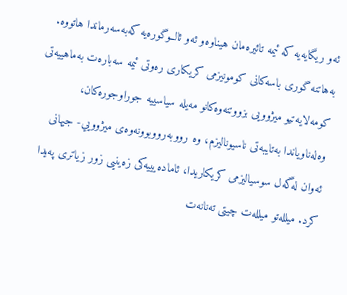ئه‌و ريگايه‌يه‌ كه‌ ئيمه‌ تائيره‌مان هيناوه‌و ئه‌و ئالــوگوره‌يه‌ كه‌به‌سه‌رماندا هاتووه‌. به‌هاتنه‌ گورى باسه‌كانى كومونيزمى كريكارى ره‌وتى ئيمه‌ سه‌باره‌ت به‌ماهييه‌تى كومه‌لايه‌تيو ميژوويى بزووتنه‌وه‌كانو مه‌يله‌ سياسييه‌ جوراوجوره‌كان، وه‌له‌ناوياندا به‌تايبه‌تى ناسيوناليزم، وه‌ رووبه‌رووبوونه‌وه‌ى ميژوويي- جيهانى ئه‌وان له‌گه‌ل سوسياليزمى كريكاريدا، ئاماده‌يييه‌كى زه‌ينيى زور زياترى په‌يدا كرد. ميلله‌تو ميلله‌ت چيتى ته‌نانه‌ت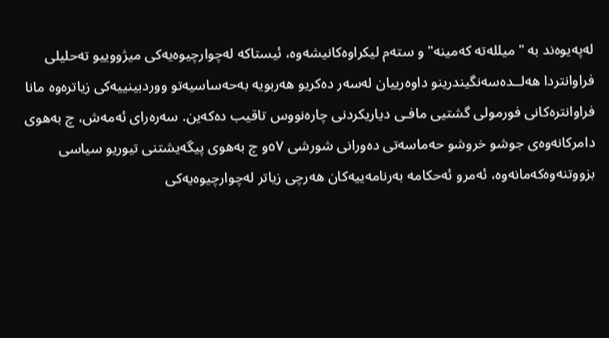له‌په‌يوه‌ند به‌ "ميلله‌ته‌ كه‌مينه‌"و سته‌م ليكراوه‌كانيشه‌وه‌، ئيستاكه‌ له‌چوارچيوه‌يه‌كى ميژووييو ته‌حليلى فراوانتردا هه‌لــده‌سه‌نگيندرينو داوه‌رييان له‌سه‌ر ده‌كريو هه‌ربويه‌ به‌حه‌ساسيه‌تو ووردبينييه‌كى زياتره‌وه‌ مانا فراوانتره‌كانى فورمولى گشتيى مافـى دياريكردنى چاره‌نووس تاقيب ده‌كه‌ين. سه‌ره‌راى ئه‌مه‌ش، چ به‌هوى دامركانه‌وه‌ى جوشو خروشو حه‌ماسه‌تى ده‌ورانى شورشى ٥٧و چ به‌هوى پيگه‌يشتنى تيوريو سياسى بزووتنه‌وه‌كه‌مانه‌وه‌، ئه‌مرو ئه‌حكامه‌ به‌رنامه‌ييه‌كان هه‌رچى زياتر له‌چوارچيوه‌يه‌كى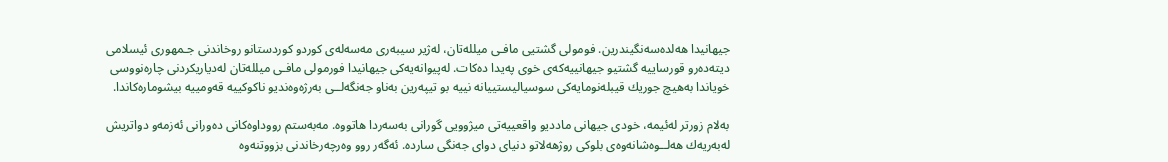جيهانيدا هه‌لده‌سه‌نگيندرين. فومولى گشتيى مافـى ميلله‌تان، له‌ژير سيبه‌رى مه‌سه‌له‌ى كوردو كوردستانو روخاندنى جـمهورى ئيسلامى ديته‌ده‌رو قورساييه‌ گشتيو جيهانييه‌كه‌ى خوى په‌يدا ده‌كات. له‌پيوانه‌يه‌كى جيهانيدا فورمولى مافـى ميلله‌تان له‌دياريكردنى چاره‌نووسى خوياندا به‌هيچ جوريك قيبله‌نومايه‌كى سوسياليستييانه‌ نييه‌ بو تيپه‌رين به‌ناو جه‌نگه‌لــى به‌رژه‌وه‌نديو ناكوكييه‌ قه‌ومييه‌ بيشوماره‌كاندا.

به‌لام زورتر له‌ئيمه‌، خودى جيهانى مادديو واقعييه‌تى ميژوويى گورانى به‌سه‌ردا هاتووه‌. مه‌به‌ستم رووداوه‌كانى ده‌ورانى ئه‌زمه‌و دواتريش له‌به‌ريه‌ك هه‌لــوه‌شانه‌وه‌ى بلوكى روژهه‌لاتو دنياى دواى جه‌نگى سارده‌. ئه‌گه‌ر روو وه‌رچه‌رخاندنى بزووتنه‌وه‌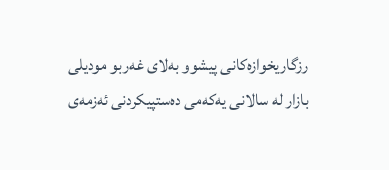رزگاريخوازه‌كانى پيشوو به‌لاى غه‌ربو موديلى بازار له‌ سالانى يه‌كه‌مى ده‌ستپيكردنى ئه‌زمه‌ى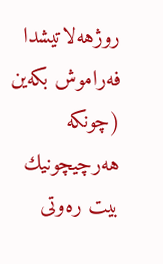روژهه‌لاتيشدا فه‌راموش بكه‌ين (چونكه‌ هه‌رچيچونيك بيت ره‌وتى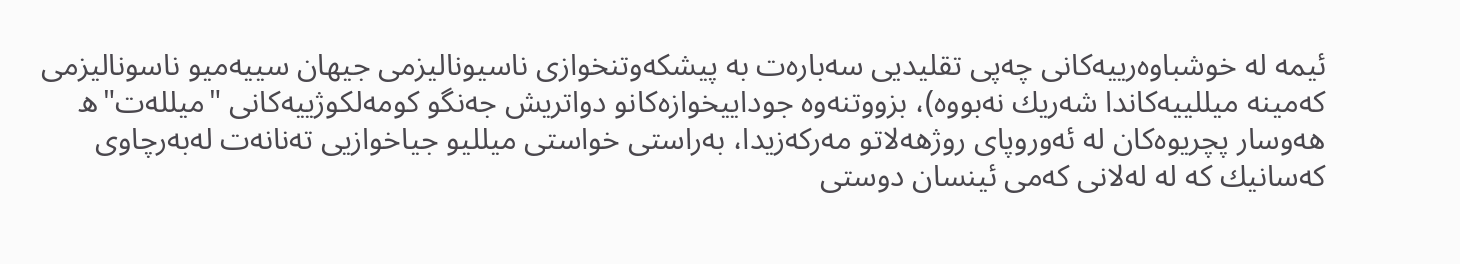ئيمه‌ له‌ خوشباوه‌رييه‌كانى چه‌پى تقليديى سه‌باره‌ت به‌ پيشكه‌وتنخوازى ناسيوناليزمى جيهان سييه‌ميو ناسوناليزمى كه‌مينه‌ ميللييه‌كاندا شه‌ريك نه‌بووه‌)، بزووتنه‌وه‌ جوداييخوازه‌كانو دواتريش جه‌نگو كومه‌لكوژييه‌كانى "ميلله‌ت"ه‌ هه‌وسار پچريوه‌كان له‌ ئه‌وروپاى روژهه‌لاتو مه‌ركه‌زيدا، به‌راستى خواستى ميلليو جياخوازيى ته‌نانه‌ت له‌به‌رچاوى كه‌سانيك كه‌ له‌ له‌لانى كه‌مى ئينسان دوستى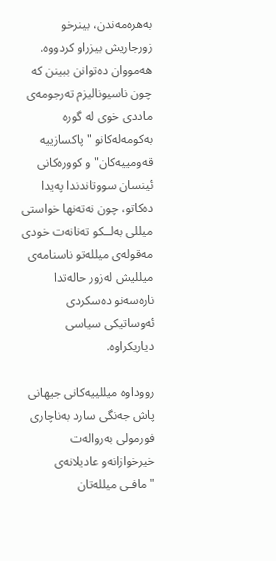به‌هره‌مه‌ندن، بينرخو زورجاريش بيزراو كردووه‌. هه‌مووان ده‌توانن ببينن كه‌ چون ناسيوناليزم ته‌رجومه‌ى ماددى خوى له‌ گوره‌ به‌كومه‌له‌كانو "پاكسازييه‌ قه‌ومييه‌كان"و كووره‌كانى ئينسان سووتاندندا په‌يدا ده‌كاتو، چون نه‌ته‌نها خواستى ميللى به‌لــكو ته‌نانه‌ت خودى مه‌قوله‌ى ميلله‌تو ناسنامه‌ى ميلليش له‌زور حاله‌تدا ناره‌سه‌نو ده‌سكردى ئه‌وساتيكى سياسى دياريكراوه‌.

رووداوه‌ ميللييه‌كانى جيهانى پاش جه‌نگى سارد به‌ناچارى فورمولى به‌رواله‌ت خيرخوازانه‌و عاديلانه‌ى "مافـى ميلله‌تان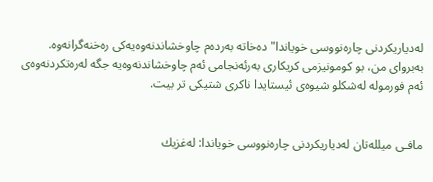له‌دياريكردنى چاره‌نووسى خوياندا" ده‌خاته‌ به‌رده‌م چاوخشاندنه‌وه‌يه‌كى ره‌خنه‌گرانه‌وه‌. به‌برواى من، بو كومونيزمى كريكارى به‌رئه‌نجامى ئه‌م چاوخشاندنه‌وه‌يه‌ جگه‌ له‌ره‌تكردنه‌وه‌ى ئه‌م فورموله‌ له‌شكلو شيوه‌ى ئيستايدا ناكرى شتيكى تر بيت.


مافـى ميلله‌تان له‌دياريكردنى چاره‌نووسى خوياندا: له‌غزيك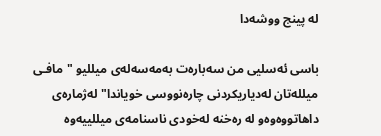له‌ پينج ووشه‌دا

باسى ئه‌سليى من سه‌باره‌ت به‌مه‌سه‌له‌ى ميلليو "مافـى ميلله‌تان له‌دياريكردنى چاره‌نووسى خوياندا" له‌ژماره‌ى داهاتووه‌وه‌و له‌ ره‌خنه‌ له‌خودى ناسنامه‌ى ميللييه‌وه‌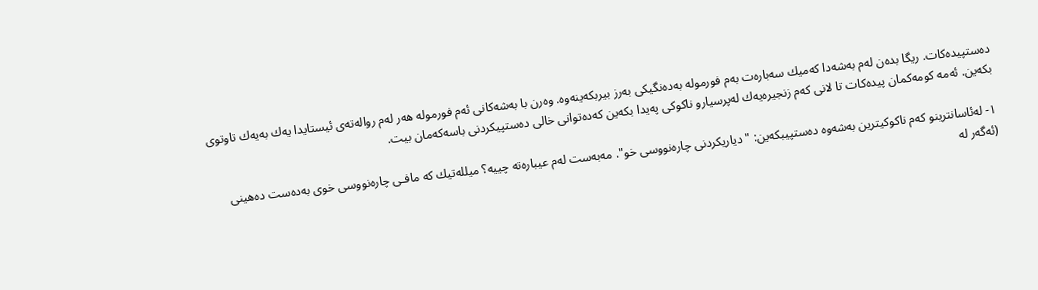ده‌ستپيده‌كات. ريگا بده‌ن له‌م به‌شه‌دا كه‌ميك سه‌باره‌ت به‌م فورموله‌ به‌ده‌نگيكى به‌رز بيربكه‌ينه‌وه‌. وه‌رن با به‌شه‌كانى ئه‌م فورموله‌ هه‌ر له‌م رواله‌ته‌ى ئيستايدا يه‌ك به‌يه‌ك تاوتوى بكه‌ين. ئه‌مه‌ كومه‌كمان پيده‌كات تا لانى كه‌م زنجيره‌يه‌ك له‌پرسيارو ناكوكى په‌يدا بكه‌ين كه‌ده‌توانى خالى ده‌ستپيكردنى باسه‌كه‌مان بيت.

١- له‌ئاسانترينو كه‌م ناكوكيترين به‌شه‌وه‌ ده‌ستپيبكه‌ين: "دياريكردنى چاره‌نووسى خو". مه‌به‌ست له‌م عيباره‌ته‌ چييه‌؟ ميلله‌تيك كه‌ مافـى چاره‌نووسى خوى به‌ده‌ست ده‌هينى (ئه‌گه‌ر له‌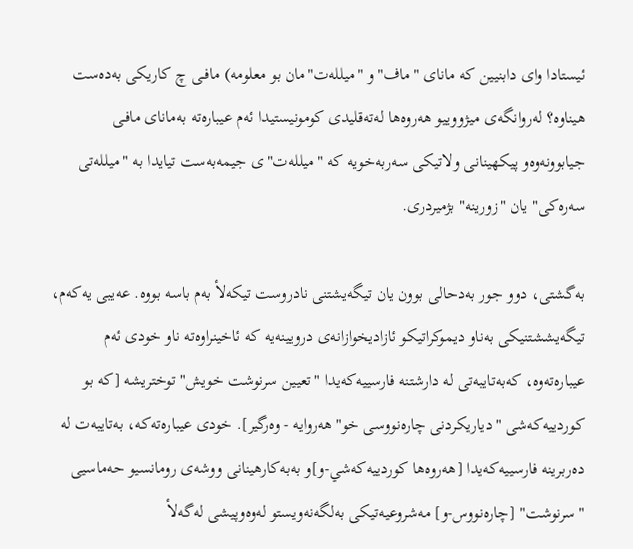ئيستادا واى دابنيين كه‌ ماناى "ماف"و "ميلله‌ت"مان بو معلومه‌) مافـى چ كاريكى به‌ده‌ست هيناوه‌؟ له‌روانگه‌ى ميژووييو هه‌روه‌ها له‌ته‌قليدى كومونيستيدا ئه‌م عيباره‌ته‌ به‌ماناى مافـى جيابوونه‌وه‌و پيكهينانى ولاتيكى سه‌ربه‌خويه‌ كه‌ "ميلله‌ت"ى جيمه‌به‌ست تيايدا به‌ "ميلله‌تى سه‌ره‌كى" يان "زورينه‌" بژميردرى.

به‌گشتى، دوو جور به‌دحالى بوون يان تيگه‌يشتنى نادروست تيكه‌لأ به‌م باسه‌ بووه‌. عه‌يبى يه‌كه‌م، تيگه‌يششتنيكى به‌ناو ديموكراتيكو ئازاديخوازانه‌ى درويينه‌يه‌ كه‌ ئاخينراوه‌ته‌ ناو خودى ئه‌م عيباره‌ته‌وه‌، كه‌به‌تايبه‌تى له‌ دارشتنه‌ فارسييه‌كه‌يدا "تعيين سرنوشت خويش" توختريشه‌ [كه‌ بو كوردييه‌كه‌شى "دياريكردنى چاره‌نووسى خو"هه‌روايه‌ - وه‌رگير]. خودى عيباره‌ته‌كه‌، به‌تايبه‌ت له‌ ده‌ربرينه‌ فارسييه‌كه‌يدا [هه‌روه‌ها كوردييه‌كه‌شي-و]و به‌به‌كارهينانى ووشه‌ى رومانسيو حه‌ماسيى "سرنوشت" [چاره‌نووس-و] مه‌شروعيه‌تيكى به‌لگه‌نه‌ويستو له‌وه‌وپيشى له‌گه‌لأ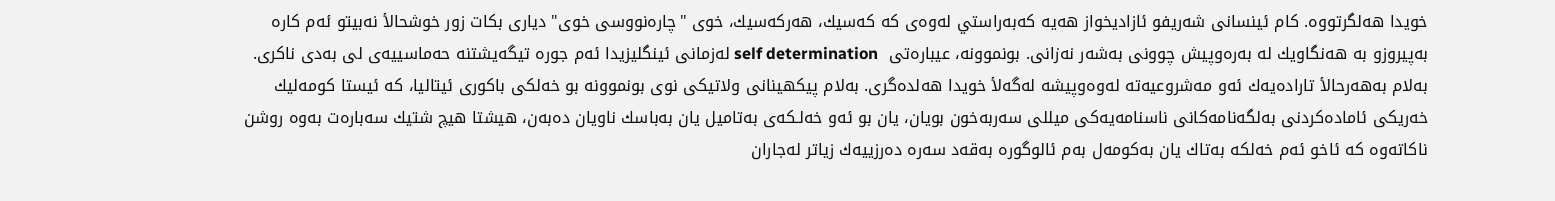خويدا هه‌لگرتووه‌. كام ئينسانى شه‌ريفو ئازاديخواز هه‌يه‌ كه‌به‌راستي له‌وه‌ى كه‌ كه‌سيك، هه‌ركه‌سيك، خوى "چاره‌نووسى خوى" ديارى بكات زور خوشحالأ نه‌بيتو ئه‌م كاره‌ به‌پيروزو به‌ هه‌نگاويك له‌ به‌ره‌وپيش چوونى به‌شه‌ر نه‌زانى. بونموونه‌، عيباره‌تى  self determination له‌زمانى ئينگليزيدا ئه‌م جوره‌ تيگه‌يشتنه‌ حه‌ماسييه‌ى لى به‌دى ناكرى. به‌لام به‌هه‌رحالأ تاراده‌يه‌ك ئه‌و مه‌شروعيه‌ته‌ له‌وه‌وپيشه‌ له‌گه‌لأ خويدا هه‌لده‌گرى. به‌لام پيكهينانى ولاتيكى نوى بونموونه‌ بو خه‌لكى باكورى ئيتاليا، كه‌ ئيستا كومه‌ليك خه‌ريكى ئاماده‌كردنى به‌لگه‌نامه‌كانى ناسنامه‌يه‌كى ميللى سه‌ربه‌خون بويان، يان بو ئه‌و خه‌لـكه‌ى به‌تاميل يان به‌باسك ناويان ده‌به‌ن، هيشتا هيچ شتيك سه‌باره‌ت به‌وه‌ روشن ناكاته‌وه‌ كه‌ ئاخو ئه‌م خه‌لكه‌ به‌تاك يان به‌كومه‌ل به‌م ئالوگوره‌ به‌قه‌د سه‌ره‌ ده‌رزييه‌ك زياتر له‌جاران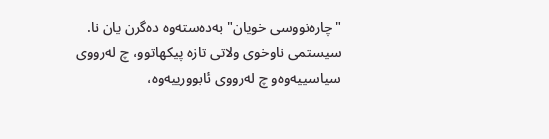"چاره‌نووسى خويان" به‌ده‌سته‌وه‌ ده‌گرن يان نا. سيستمى ناوخوى ولاتى تازه‌ پيكهاتوو، چ له‌رووى سياسييه‌وه‌و چ له‌رووى ئابوورييه‌وه‌،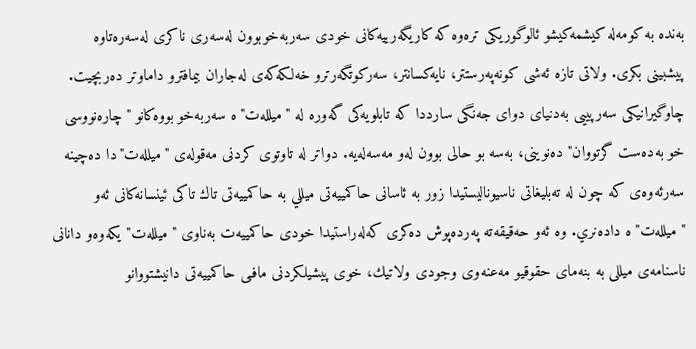به‌نده‌ به‌ كومه‌له‌ كيشمه‌كيشو ئالوگوريكى تره‌وه‌ كه‌ كاريگه‌رييه‌كانى خودى سه‌ربه‌خوبوون له‌سه‌رى ناكرى له‌سه‌ره‌تاوه‌ پيشبينى بكرى. ولاتى تازه‌ ئه‌شى كونه‌په‌رستتر، نايه‌كسانتر، سه‌ركوتگه‌رترو خه‌لكه‌كه‌ى له‌جاران بيمافترو داماوتر ده‌ربچيت. چاوگيرانيكى سه‌رپييى به‌دنياى دواى جه‌نگى سارددا كه‌ تابلويه‌كى گه‌وره‌ له‌ "ميلله‌ت"ه‌ سه‌ربه‌خو بووه‌كانو "چاره‌نووسى خو به‌ده‌ست گرتووان" ده‌نوينى، به‌سه‌ بو حالى بوون له‌و مه‌سه‌له‌يه‌. دواتر له‌ تاوتوى كردنى مه‌قوله‌ى "ميلله‌ت"دا ده‌چينه‌ سه‌رئه‌وه‌ى كه‌ چون له‌ ته‌بليغاتى ناسيوناليستيدا زور به‌ ئاسانى حاكمييه‌تى ميللي به‌ حاكمييه‌تى تاك تاكى ئينسانه‌كانى ئه‌و "ميلله‌ت"ه‌ داده‌نري. وه‌ ئه‌و حه‌قيقه‌ته‌ په‌رده‌پوش ده‌كرى كه‌له‌راستيدا خودى حاكمييه‌ت به‌ناوى "ميلله‌ت"يكه‌وه‌و دانانى ناسنامه‌ى ميللى به‌ بنه‌ماى حقوقيو مه‌عنه‌وى وجودى ولاتيك، خوى پيشيلكردنى مافـى حاكمييه‌تى دانيشتووانو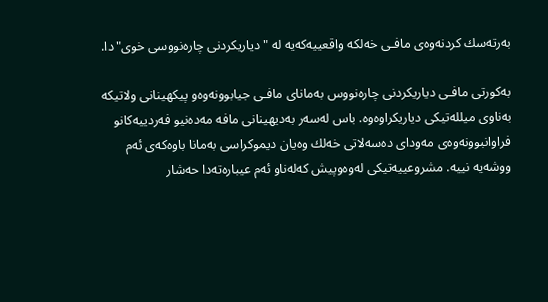به‌رته‌سك كردنه‌وه‌ى مافـى خه‌لكه‌ واقعييه‌كه‌يه‌ له‌ "دياريكردنى چاره‌نووسى خوى"دا.

به‌كورتى مافـى دياريكردنى چاره‌نووس به‌ماناى مافـى جيابوونه‌وه‌و پيكهينانى ولاتيكه‌ به‌ناوى ميلله‌تيكى دياريكراوه‌وه‌. باس له‌سه‌ر به‌ديهينانى مافه‌ مه‌ده‌نيو فه‌ردييه‌كانو فراوانبوونه‌وه‌ى مه‌وداى ده‌سه‌لاتى خه‌لك وه‌يان ديموكراسى به‌مانا باوه‌كه‌ى ئه‌م ووشه‌يه‌ نييه‌. مشروعييه‌تيكى له‌وه‌وپيش كه‌له‌ناو ئه‌م عيباره‌ته‌دا حه‌شار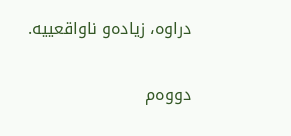دراوه‌، زياده‌و ناواقعييه‌.

دووه‌م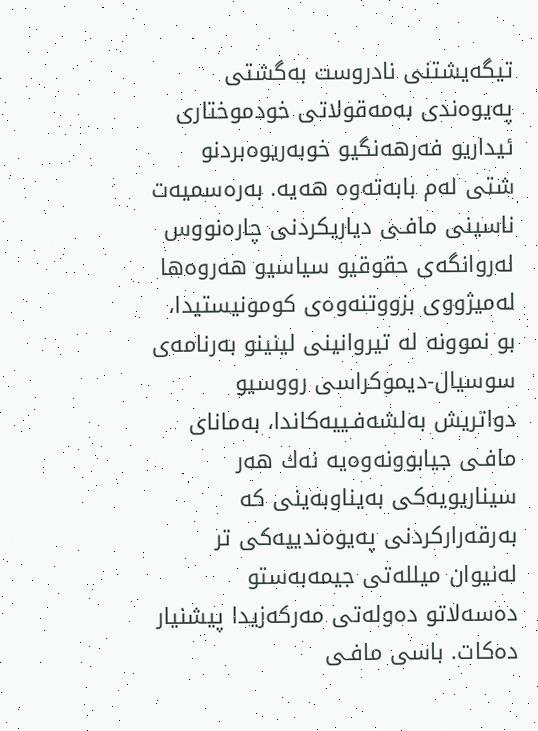تيگه‌يشتنى نادروست به‌گشتى په‌يوه‌ندى به‌مه‌قولاتى خودموختارى ئيداريو فه‌رهه‌نگيو خوبه‌ريوه‌بردنو شتى له‌م بابه‌ته‌وه‌ هه‌يه‌. به‌ره‌سميه‌ت ناسينى مافـى دياريكردنى چاره‌نووس له‌روانگه‌ى حقوقيو سياسيو هه‌روه‌ها له‌ميژووى بزووتنه‌وه‌ى كومونيستيدا، بو نموونه‌ له‌ تيروانينى لينينو به‌رنامه‌ى سوسيال-ديموكراسى رووسيو دواتريش به‌لشه‌فـييه‌كاندا، به‌ماناى مافـى جيابوونه‌وه‌يه‌ نه‌ك هه‌ر سيناريويه‌كى به‌يناوبه‌ينى كه‌ به‌رقه‌راركردنى په‌يوه‌ندييه‌كى تر له‌نيوان ميلله‌تى جيمه‌به‌ستو ده‌سه‌لاتو ده‌وله‌تى مه‌ركه‌زيدا پيشنيار ده‌كات. باسى مافـى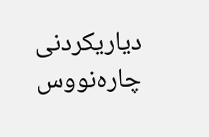دياريكردنى چاره‌نووس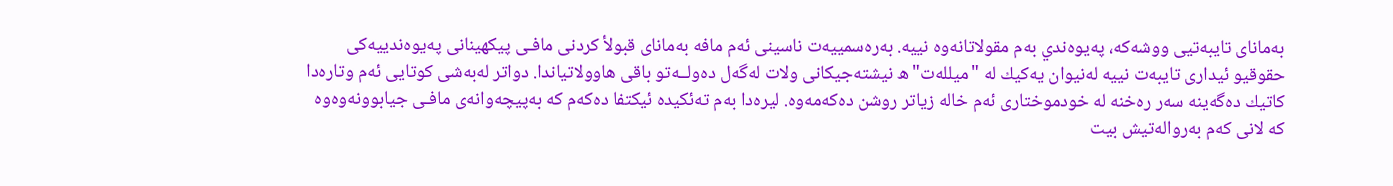به‌ماناى تايبه‌تيى ووشه‌كه‌، په‌يوه‌ندي به‌م مقولاتانه‌وه‌ نييه‌. به‌ره‌سمييه‌ت ناسينى ئه‌م مافه‌ به‌ماناى قبولأ كردنى مافـى پيكهينانى په‌يوه‌ندييه‌كى حقوقيو ئيدارى تايبه‌ت نييه‌ له‌نيوان يه‌كيك له‌ "ميلله‌ت"ه‌ نيشته‌جيكانى ولات له‌گه‌ل ده‌ولــه‌تو باقى هاوولاتياندا. دواتر له‌به‌شى كوتايى ئه‌م وتاره‌دا كاتيك ده‌گه‌ينه‌ سه‌ر ره‌خنه‌ له‌ خودموختارى ئه‌م خاله‌ زياتر روشن ده‌كه‌مه‌وه‌. ليره‌دا به‌م ته‌ئكيده‌ ئيكتفا ده‌كه‌م كه‌ به‌پيچه‌وانه‌ى مافـى جيابوونه‌وه‌وه‌ كه‌ لانى كه‌م به‌رواله‌تيش بيت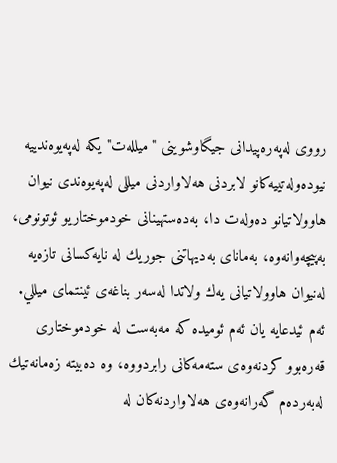رووى له‌په‌ره‌پيدانى جيگاوشوينى "ميلله‌ت"يكه‌ له‌په‌يوه‌ندييه‌ نيوده‌وله‌تييه‌كانو لابردنى هه‌لاواردنى ميللى له‌په‌يوه‌ندى نيوان هاوولاتيانو ده‌وله‌ت دا، به‌ده‌ستهينانى خودموختاريو ئوتونومى، به‌پيچه‌وانه‌وه‌، به‌ماناى به‌ديهاتنى جوريك له‌ نايه‌كسانى تازه‌يه‌ له‌نيوان هاوولاتيانى يه‌ك ولاتدا له‌سه‌ر بناغه‌ى ئينتماى ميللي. ئه‌م ئيدعايه‌ يان ئه‌م ئوميده‌ كه‌ مه‌به‌ست له‌ خودموختارى قه‌ره‌بوو كردنه‌وه‌ى سته‌مه‌كانى رابردووه‌، وه‌ ده‌بيته‌ زه‌مانه‌تيك له‌به‌رده‌م گه‌رانه‌وه‌ى هه‌لاواردنه‌كان له‌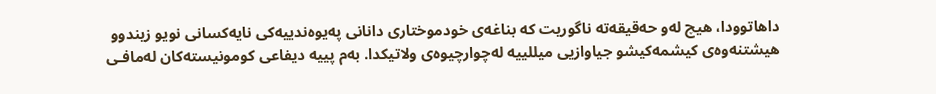داهاتوودا، هيچ له‌و حه‌قيقه‌ته‌ ناگوريت كه‌ بناغه‌ى خودموختارى دانانى په‌يوه‌ندييه‌كى نايه‌كسانى نويو زيندوو هيشتنه‌وه‌ى كيشمه‌كيشو جياوازيى ميللييه‌ له‌چوارچيوه‌ى ولاتيكدا. به‌م پييه‌ ديفاعى كومونيسته‌كان له‌مافـى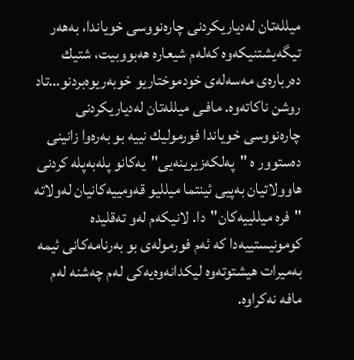ميلله‌تان له‌دياريكردنى چاره‌نووسى خوياندا، به‌هه‌ر تيگه‌يشتنيكه‌وه‌ كه‌له‌م شيعاره‌ هه‌بووبيت، شتيك ده‌رباره‌ى مه‌سه‌له‌ى خودموختاريو خوبه‌ريوه‌بردنو…تاد روشن ناكاته‌وه‌. مافـى ميلله‌تان له‌دياريكردنى چاره‌نووسى خوياندا فورموليك نييه‌ بو به‌ره‌وا زانينى ده‌ستوور ه‌ "په‌لكه‌زيرينه‌يى"يه‌كانو پله‌به‌پله‌ كردنى هاوولاتيان به‌پيى ئينتما ميلليو قه‌ومييه‌كانيان له‌ولاته‌ "فره‌ ميللييه‌كان"دا. لانيكه‌م له‌و ته‌قليده‌ كومونيستييه‌دا كه‌ ئه‌م فورموله‌ى بو به‌رنامه‌كانى ئيمه‌ به‌ميرات هيشتوته‌وه‌ ليكدانه‌وه‌يه‌كى له‌م چه‌شنه‌ له‌م مافه‌ نه‌كراوه‌.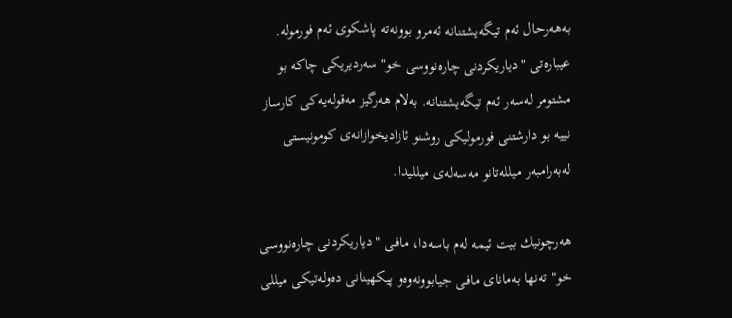به‌هه‌رحال ئه‌م تيگه‌يشتنانه‌ ئه‌مرو بوونه‌ته‌ پاشكوى ئه‌م فورموله‌. عيباره‌تى "دياريكردنى چاره‌نووسى خو" سه‌رديريكى چاكه‌ بو مشتومر له‌سه‌ر ئه‌م تيگه‌يشتنانه‌. به‌لام هه‌رگيز مه‌قوله‌يه‌كى كارساز نييه‌ بو دارشتنى فورموليكى روشنو ئازاديخوازانه‌ى كومونيستى له‌به‌رامبه‌ر ميلله‌تانو مه‌سه‌له‌ى ميلليدا.

هه‌رچونيك بيت ئيمه‌ له‌م باسه‌دا، مافـى "دياريكردنى چاره‌نووسى خو" ته‌نها به‌ماناى مافـى جيابوونه‌وه‌و پيكهينانى ده‌وله‌تيكى ميللى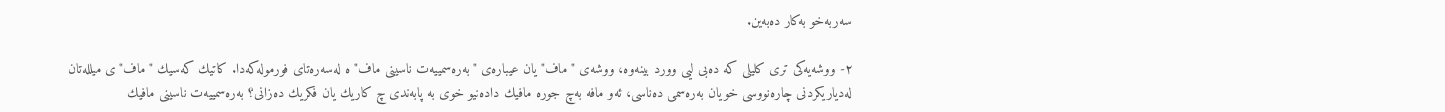سه‌ربه‌خو به‌كار ده‌به‌ين.

٢- ووشه‌يه‌كى ترى كليلى كه‌ ده‌بى ليى وورد بينه‌وه‌، ووشه‌ى "ماف" يان عيباره‌ى "به‌ره‌سمييه‌ت ناسينى ماف"ه‌ له‌سه‌ره‌تاى فورموله‌كه‌دا. كاتيك كه‌سيك "ماف"ى ميلله‌تان له‌دياريكردنى چاره‌نووسى خويان به‌ره‌سمى ده‌ناسى، ئه‌و مافه‌ به‌چ جوره‌ مافيك داده‌نيو خوى به‌ پابه‌ندى چ كاريك يان فكريك ده‌زانى؟ به‌ره‌سمييه‌ت ناسينى مافيك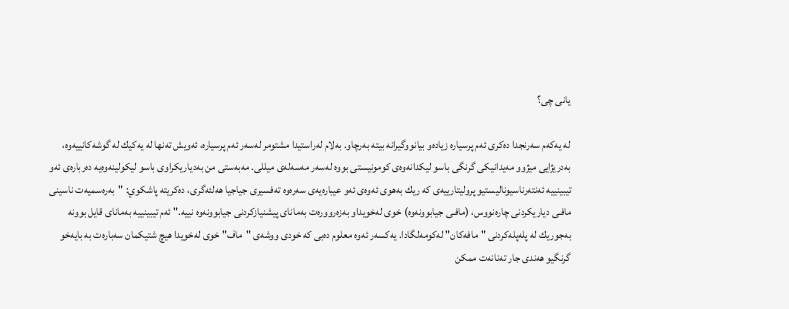يانى چى؟

له‌ يه‌كه‌م سه‌رنجدا ده‌كرى ئه‌م پرسياره‌ زياده‌و بيانووگيرانه‌ بيته‌ به‌رچاو. به‌لام له‌راستيدا مشتومر له‌سه‌ر ئه‌م پرسياره‌، ئه‌ويش ته‌نها له‌ يه‌كيك له‌ گوشه‌كانييه‌وه‌، به‌دريژايى ميژوو مه‌يدانيكى گرنگى باسو ليكدانه‌وه‌ى كومونيستى بووه‌ له‌سه‌ر مه‌سه‌له‌ى ميللى. مه‌به‌ستى من به‌دياريكراوى باسو ليكولينه‌وه‌يه‌ ده‌رباره‌ى ئه‌و تيبينييه‌ ئه‌نته‌رناسيوناليستيو پروليتارييه‌ى كه‌ ريك به‌هوى ئه‌وه‌ى ئه‌و عيباره‌يه‌ى سه‌ره‌وه‌ ته‌فسيرى جياجيا هه‌لئه‌گرى، ده‌كريته‌ پاشكوي: "به‌ره‌سميه‌ت ناسينى مافـى دياريكردنى چاره‌نووس، (مافـى جيابوونه‌وه‌) خوى له‌خويداو به‌زه‌رووره‌ت به‌ماناى پيشنيازكردنى جيابوونه‌وه‌ نييه‌." ئه‌م تيبينييه‌ به‌ماناى قايل بوونه‌ به‌جوريك له‌ پله‌پله‌كردنى "مافه‌كان" له‌كومه‌لگادا. يه‌كسه‌ر ئه‌وه‌ معلوم ده‌بى كه‌ خودى ووشه‌ى "ماف" خوى له‌خويدا هيچ شتيكمان سه‌باره‌ت به‌ بايه‌خو گرنگيو هه‌ندى جار ته‌نانه‌ت ممكن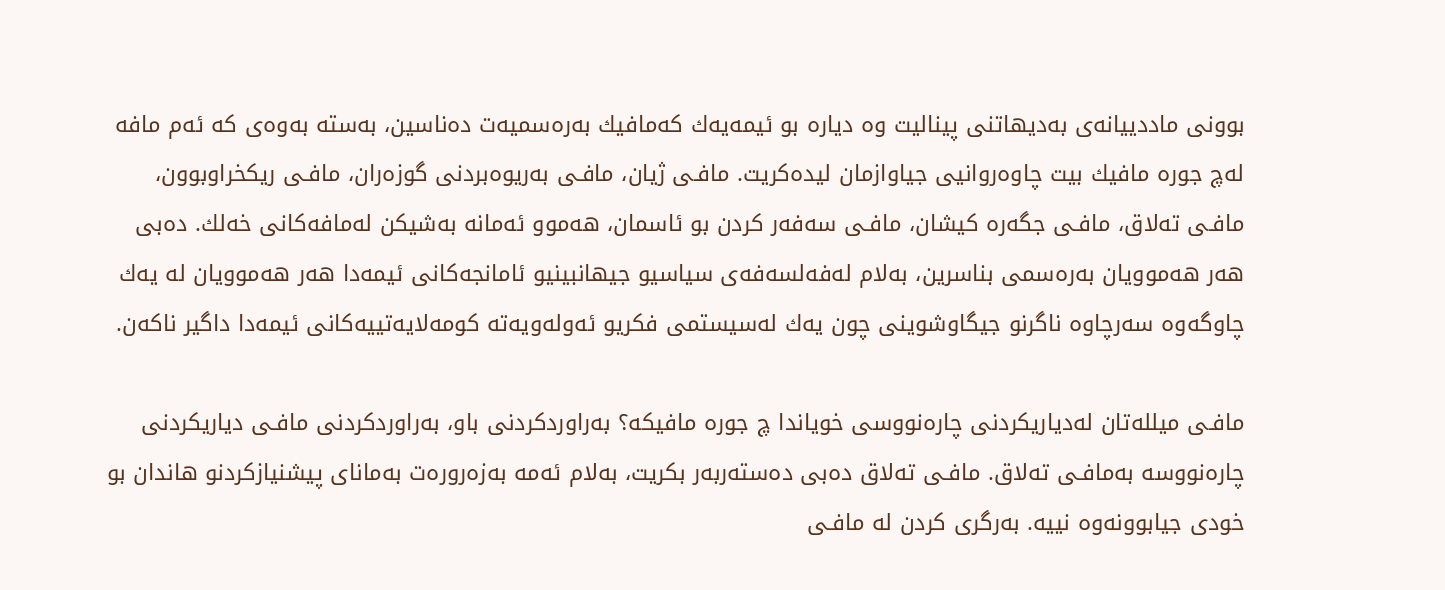بوونى ماددييانه‌ى به‌ديهاتنى پيناليت وه‌ دياره‌ بو ئيمه‌يه‌ك كه‌مافيك به‌ره‌سميه‌ت ده‌ناسين، به‌سته‌ به‌وه‌ى كه‌ ئه‌م مافه‌ له‌چ جوره‌ مافيك بيت چاوه‌روانيى جياوازمان ليده‌كريت. مافـى ژيان، مافـى به‌ريوه‌بردنى گوزه‌ران، مافـى ريكخراوبوون، مافـى ته‌لاق، مافـى جگه‌ره‌ كيشان، مافـى سه‌فه‌ر كردن بو ئاسمان، هه‌موو ئه‌مانه‌ به‌شيكن له‌مافه‌كانى خه‌لك. ده‌بى هه‌ر هه‌موويان به‌ره‌سمى بناسرين، به‌لام له‌فه‌لسه‌فه‌ى سياسيو جيهانبينيو ئامانجه‌كانى ئيمه‌دا هه‌ر هه‌موويان له‌ يه‌ك چاوگه‌وه‌ سه‌رچاوه‌ ناگرنو جيگاوشوينى چون يه‌ك له‌سيستمى فكريو ئه‌وله‌ويه‌ته‌ كومه‌لايه‌تييه‌كانى ئيمه‌دا داگير ناكه‌ن.

مافـى ميلله‌تان له‌دياريكردنى چاره‌نووسى خوياندا چ جوره‌ مافيكه‌؟ به‌راوردكردنى باو، به‌راوردكردنى مافـى دياريكردنى چاره‌نووسه‌ به‌مافـى ته‌لاق. مافـى ته‌لاق ده‌بى ده‌سته‌ربه‌ر بكريت، به‌لام ئه‌مه‌ به‌زه‌روره‌ت به‌ماناى پيشنيازكردنو هاندان بو خودى جيابوونه‌وه‌ نييه‌. به‌رگرى كردن له‌ مافـى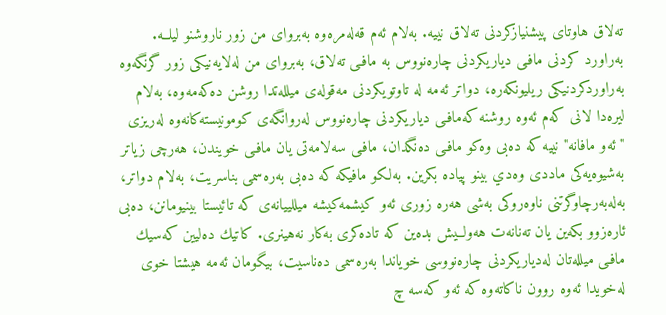ته‌لاق هاوتاى پيشنيازكردنى ته‌لاق نييه‌. به‌لام ئه‌م قه‌له‌مره‌وه‌ به‌برواى من زور ناروشنو ليلــه‌. به‌راورد كردنى مافـى دياريكردنى چاره‌نووس به‌ مافـى ته‌لاق، به‌برواى من له‌لايه‌نيكى زور گرنگه‌وه‌ به‌راوردكردنيكى ريليونكه‌ره‌، دواتر ئه‌مه‌ له‌ تاوتويكردنى مه‌قوله‌ى ميلله‌تدا روشن ده‌كه‌مه‌وه‌، به‌لام ليره‌دا لانى كه‌م ئه‌وه‌ روشنه‌ كه‌مافـى دياريكردنى چاره‌نووس له‌روانگه‌ى كومونيسته‌كانه‌وه‌ له‌ريزى "ئه‌و مافانه‌" نييه‌ كه‌ ده‌بى وه‌كو مافـى ده‌نگدان، مافـى سه‌لامه‌تى يان مافـى خويندن، هه‌رچى زياتر به‌شيوه‌يه‌كى ماددى وه‌دي بينو پياده‌ بكرين. به‌لكو مافيكه‌ كه‌ ده‌بى به‌ره‌سمى بناسريت، به‌لام دواتر، به‌له‌به‌رچاوگرتنى ناوه‌روكى به‌شى هه‌ره‌ زورى ئه‌و كيشمه‌كيشه‌ ميللييانه‌ى كه‌ تائيستا بينيومانن، ده‌بى ئاره‌زوو بكه‌ين يان ته‌نانه‌ت هه‌ولــيش بده‌ين كه‌ تاده‌كرى به‌كار نه‌هينرى. كاتيك ده‌ليين كه‌سيك مافـى ميلله‌تان له‌دياريكردنى چاره‌نووسى خوياندا به‌ره‌سمى ده‌ناسيت، بيگومان ئه‌مه‌ هيشتا خوى له‌خويدا ئه‌وه‌ روون ناكاته‌وه‌ كه‌ ئه‌و كه‌سه‌ چ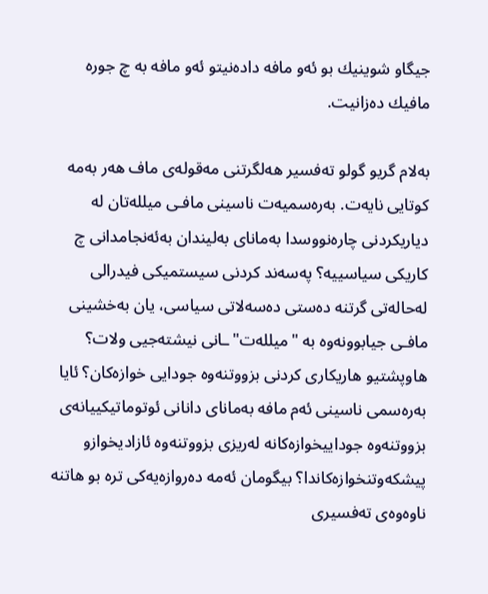جيگاو شوينيك بو ئه‌و مافه‌ داده‌نيتو ئه‌و مافه‌ به‌ چ جوره‌ مافيك ده‌زانيت.

به‌لام گريو گولو ته‌فسير هه‌لگرتنى مه‌قوله‌ى ماف هه‌ر به‌مه‌ كوتايى نايه‌ت. به‌ره‌سميه‌ت ناسينى مافـى ميلله‌تان له‌ دياريكردنى چاره‌نووسدا به‌ماناى به‌ليندان به‌ئه‌نجامدانى چ كاريكى سياسييه‌؟ په‌سه‌ند كردنى سيستميكى فيدرالى له‌حاله‌تى گرتنه‌ ده‌ستى ده‌سه‌لاتى سياسى، يان به‌خشينى مافـى جيابوونه‌وه‌ به‌ "ميلله‌ت"ـانى نيشته‌جيى ولات؟ هاوپشتيو هاريكارى كردنى بزووتنه‌وه‌ جودايى خوازه‌كان؟ ئايا به‌ره‌سمى ناسينى ئه‌م مافه‌ به‌ماناى دانانى ئوتوماتيكييانه‌ى بزووتنه‌وه‌ جوداييخوازه‌كانه‌ له‌ريزى بزووتنه‌وه‌ ئازاديخوازو پيشكه‌وتنخوازه‌كاندا؟ بيگومان ئه‌مه‌ ده‌روازه‌يه‌كى تره‌ بو هاتنه‌ ناوه‌وه‌ى ته‌فسيرى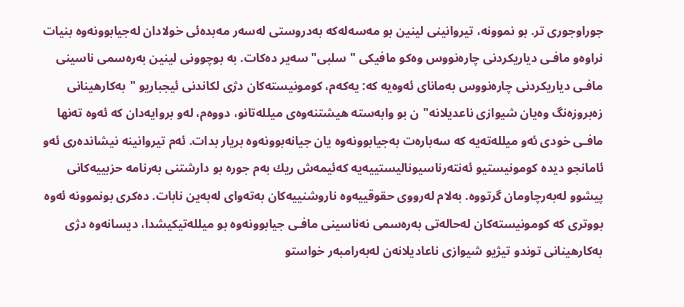جوراوجورى تر. بو نموونه‌، تيروانينى لينين بو مه‌سه‌له‌كه‌ به‌دروستى له‌سه‌ر مه‌بده‌ئى خولادان له‌جيابوونه‌وه‌ بنيات نراوه‌و مافـى دياريكردنى چاره‌نووس وه‌كو مافيكى "سلبى" سه‌ير ده‌كات. به‌ بوچوونى لينين به‌ره‌سمى ناسينى مافـى دياريكردنى چاره‌نووس به‌ماناى ئه‌وه‌يه‌ كه‌: يه‌كه‌م، كومونيسته‌كان دژى لكاندنى ئيجباريو "به‌كارهينانى زه‌بروزه‌نگ وه‌يان شيوازى ناعديلانه‌"ن بو وابه‌سته‌ هيشتنه‌وه‌ى ميلله‌تانو، دووه‌م، له‌و بروايه‌دان كه‌ ئه‌وه‌ ته‌نها مافـى خودى ئه‌و ميلله‌ته‌يه‌ كه‌ سه‌باره‌ت به‌جيابوونه‌وه‌ يان جيانه‌بوونه‌وه‌ بريار بدات. ئه‌م تيروانينه‌ نيشانده‌رى ئه‌و ئامانجو ديده‌ كومونيستيو ئه‌نته‌رناسيوناليستييه‌يه‌ كه‌ئيمه‌ش ريك به‌م جوره‌ بو دارشتنى به‌رنامه‌ حزبييه‌كانى پيشوو له‌به‌رچاومان گرتووه‌. به‌لام له‌رووى حقوقييه‌وه‌ ناروشنييه‌كان به‌ته‌واى له‌به‌ين نابات. ده‌كرى بونموونه‌ ئه‌وه‌ بووترى كه‌ كومونيسته‌كان له‌حاله‌تى به‌ره‌سمى نه‌ناسينى مافـى جيابوونه‌وه‌ بو ميلله‌تيكيشدا، ديسانه‌وه‌ دژى به‌كارهينانى توندو تيژيو شيوازى ناعاديلانه‌ن له‌به‌رامبه‌ر خواستو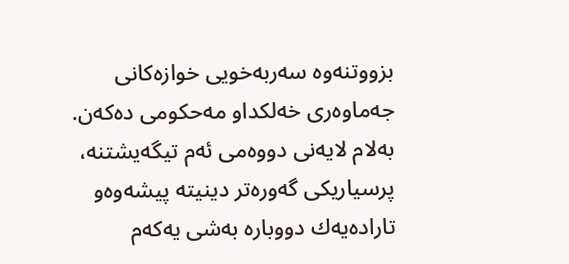بزووتنه‌وه‌ سه‌ربه‌خويى خوازه‌كانى جه‌ماوه‌رى خه‌لكداو مه‌حكومى ده‌كه‌ن. به‌لام لايه‌نى دووه‌مى ئه‌م تيگه‌يشتنه‌، پرسياريكى گه‌وره‌تر دينيته‌ پيشه‌وه‌و تاراده‌يه‌ك دووباره‌ به‌شى يه‌كه‌م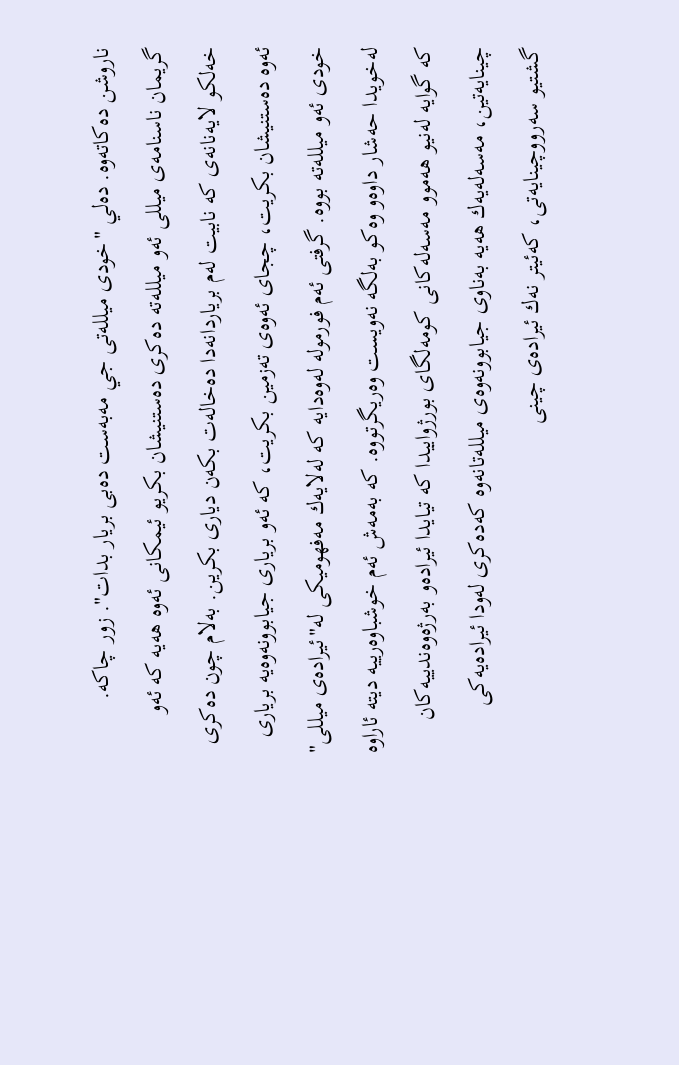ناروشن ده‌كاته‌وه‌. ده‌لي "خودى ميلله‌تى جي مه‌به‌ست ده‌بى بريار بدات". زور چاكه‌. گريمان ناسنامه‌ى ميللى ئه‌و ميلله‌ته‌ ده‌كرى ده‌ستنيشان بكريو ئيمكانى ئه‌وه‌ هه‌يه‌ كه‌ ئه‌و خه‌لكو لايه‌نانه‌ى كه‌ نابيت له‌م برياردانه‌دا ده‌خاله‌ت بكه‌ن ديارى بكرين. به‌لام چون ده‌كرى ئه‌وه‌ ده‌ستنيشان بكريت، چجاى ئه‌وه‌ى ته‌زمين بكريت، كه‌ ئه‌و بريارى جيابوونه‌وه‌يه‌ بريارى خودى ئه‌و ميلله‌ته‌ بووه‌. گرفتى ئه‌م فورموله‌ له‌وه‌دايه‌ كه‌ له‌لايه‌ك مه‌فهوميكى له‌"ئيراده‌ى ميللى" له‌خويدا حه‌شار داوه‌و وه‌كو به‌لگه‌ نه‌ويست وه‌ريگرتووه‌. كه‌ به‌مه‌ش ئه‌م خوشباوه‌رييه‌ ديته‌ ئاراوه‌ كه‌ گوايه‌ له‌نيو هه‌موو مه‌سه‌له‌كانى كومه‌لگاى بورژواييدا كه‌ تيايدا ئيراده‌و به‌رژه‌وه‌ندييه‌كان چينايه‌تين، مه‌سه‌له‌يه‌ك هه‌يه‌ به‌ناوى جيابوونه‌وه‌ى ميلله‌تانه‌وه‌ كه‌ده‌كرى له‌ودا ئيراده‌يه‌كى گشتيو سه‌رووچينايه‌تى، كه‌ئيتر نه‌ك ئيراده‌ى چينى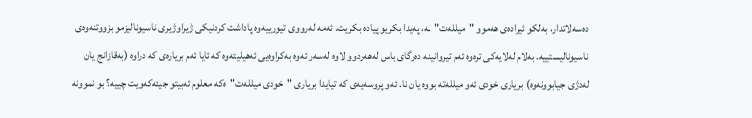ده‌سه‌لاتدار، به‌لكو ئيراده‌ى هه‌موو "ميلله‌ت"ـه‌، په‌يدا بكريو پياده‌ بكريت. ئه‌مه‌ له‌رووى تيورييه‌وه‌ پاداشت كردنيكى ژيراوژيرى ناسيوناليزمو بزووتنه‌وه‌ى ناسيوناليستييه‌. به‌لام له‌لايه‌كى تره‌وه‌ ئه‌م تيروانينه‌ ده‌رگاى باس له‌هه‌ردوو لاوه‌ له‌سه‌ر ئه‌وه‌ به‌كراوه‌يى ئه‌هيليته‌وه‌ كه‌ ئايا ئه‌م برياره‌ى كه‌ دراوه‌ (به‌قازانج يان له‌دژى جيابوونه‌وه‌) بريارى خودى ئه‌و ميلله‌ته‌ بووه‌ يان نا. ئه‌و پروسه‌يه‌ى كه‌ تيايدا بريارى "خودى ميلله‌ت"ه‌كه‌ معلوم ئه‌بيتو جيئه‌كه‌ويت چييه‌؟ بو نموونه‌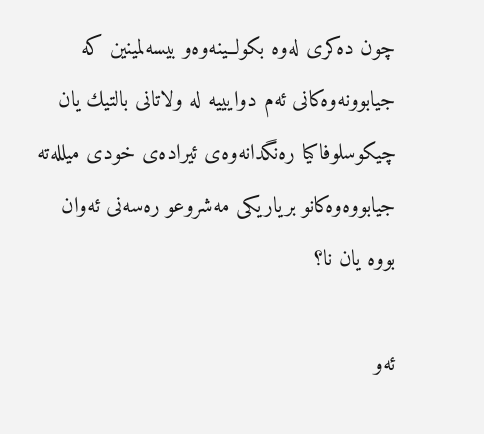چون ده‌كرى له‌وه‌ بكولــينه‌وه‌و بيسه‌لمينين كه‌ جيابوونه‌وه‌كانى ئه‌م دوايييه‌ له‌ ولاتانى بالتيك يان چيكوسلوفاكيا ره‌نگدانه‌وه‌ى ئيراده‌ى خودى ميلله‌ته‌ جيابووه‌وه‌كانو برياريكى مه‌شروعو ره‌سه‌نى ئه‌وان بووه‌ يان نا؟

ئه‌و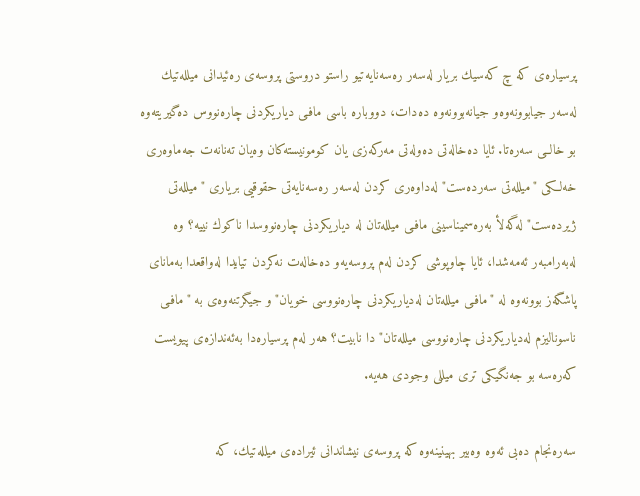پرسياره‌ى كه‌ چ كه‌سيك بريار له‌سه‌ر ره‌سه‌نايه‌تيو راستو دروستى پروسه‌ى ره‌ئيدانى ميلله‌تيك له‌سه‌ر جيابوونه‌وه‌و جيانه‌بوونه‌وه‌ ده‌دات، دووباره‌ باسى مافـى دياريكردنى چاره‌نووس ده‌گيريته‌وه‌ بو خالــى سه‌ره‌تا. ئايا ده‌خاله‌تى ده‌وله‌تى مه‌ركه‌زى يان كومونيسته‌كان وه‌يان ته‌نانه‌ت جه‌ماوه‌رى خه‌لــكى "ميلله‌تى سه‌رده‌ست" له‌داوه‌رى كردن له‌سه‌ر ره‌سه‌نايه‌تى حقوقيى بريارى "ميلله‌تى ژيرده‌ست" له‌گه‌لأ به‌ره‌سميناسينى مافـى ميلله‌تان له‌ دياريكردنى چاره‌نووسدا ناكوك نييه‌؟ وه‌ له‌به‌رامبه‌ر ئه‌مه‌شدا، ئايا چاوپوشى كردن له‌م پروسه‌يه‌و ده‌خاله‌ت نه‌كردن تيايدا له‌واقعدا به‌ماناى پاشگه‌ز بوونه‌وه‌ له‌ "مافـى ميلله‌تان له‌دياريكردنى چاره‌نووسى خويان"و جيگرتنه‌وه‌ى به‌ "مافـى ناسوناليزم له‌دياريكردنى چاره‌نووسى ميلله‌تان"دا نابيت؟ هه‌ر له‌م پرسياره‌دا به‌ئه‌ندازه‌ى پيويست كه‌ره‌سه‌ بو جه‌نگيكى ترى ميللى وجودى هه‌يه‌.

سه‌ره‌نجام ده‌بى ئه‌وه‌ وه‌بير بهينينه‌وه‌ كه‌ پروسه‌ى نيشاندانى ئيراده‌ى ميلله‌تيك، كه‌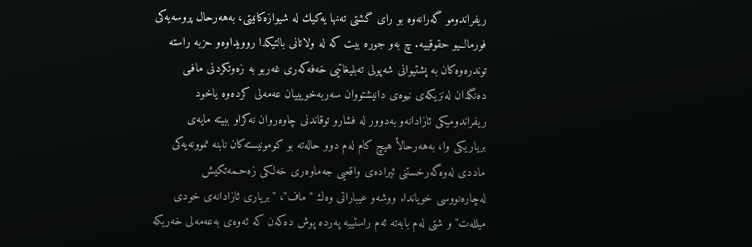ريفراندومو گه‌رانه‌وه‌ بو راى گشتى ته‌نها يه‌كيك له‌ شيوازه‌كانيتى، به‌هه‌رحال پروسه‌يه‌كى فورمالــيو حقوقييه‌. چ به‌و جوره‌ بيت كه‌ له‌ ولاتانى بالتيكدا روويداوه‌و حزبه‌ راسته‌ توندره‌وه‌كان به‌ پشتيوانى شه‌پولى ته‌بليغاتيى خه‌فه‌كه‌رى غه‌ربو به‌ زه‌وتكردنى مافـى ده‌نگدان له‌نزيكه‌ى نيوه‌ى دانيشتووان سه‌ربه‌خويييان عه‌مه‌لى كرده‌وه‌ ياخود ريفراندوميكى ئازادانه‌و به‌دوور له‌ فشارو توقاندنى چاوه‌روان نه‌كراو ببيته‌ مايه‌ى برياريكى وا، به‌هه‌رحالأ هيچ كام له‌م دوو حاله‌ته‌ بو كومونيسته‌كان نابنه‌ نموونه‌يه‌كى ماددى له‌وه‌گه‌رخستنى ئيراده‌ى واقعيى جه‌ماوه‌رى خه‌لكى زه‌حـمه‌تكيش له‌چاره‌نووسى خوياندا. ووشه‌و عيباراتى وه‌ك "ماف"، "بريارى ئازادانه‌ى خودى ميلله‌ت"و شتى له‌م بابه‌ته‌ ئه‌م راستييه‌ په‌رده‌ پوش ده‌كه‌ن كه‌ ئه‌وه‌ى به‌عه‌مه‌لى خه‌ريكه‌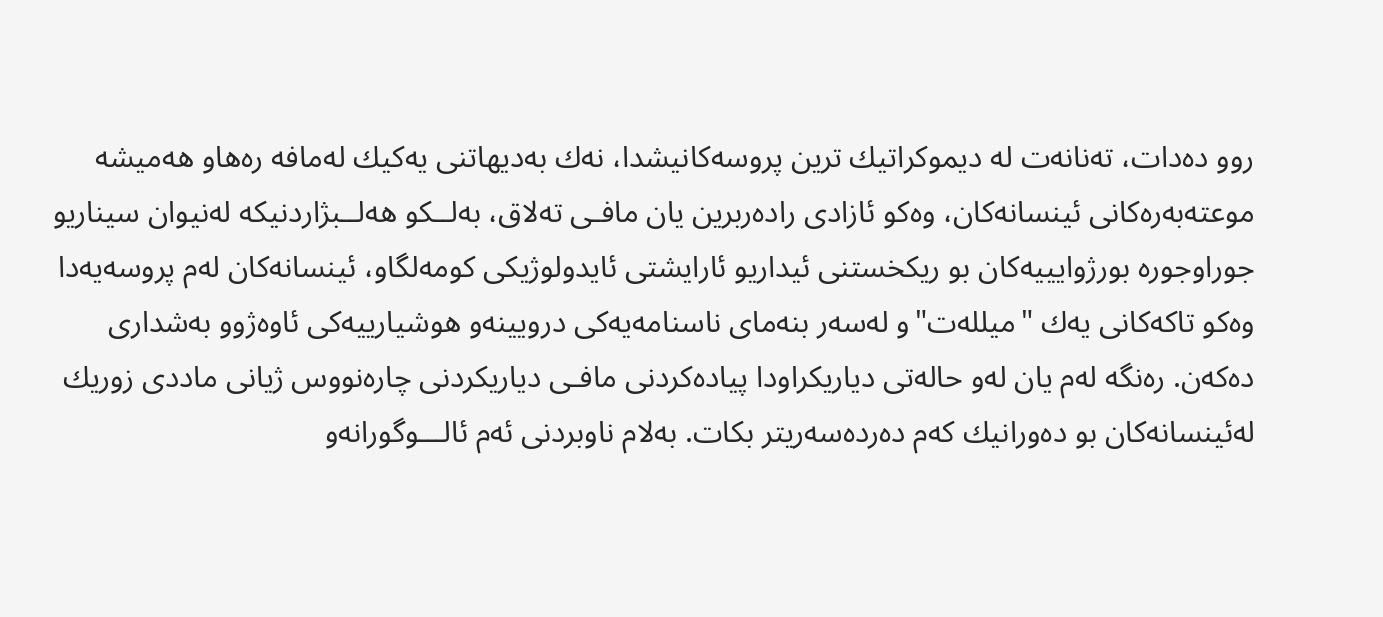روو ده‌دات، ته‌نانه‌ت له‌ ديموكراتيك ترين پروسه‌كانيشدا، نه‌ك به‌ديهاتنى يه‌كيك له‌مافه‌ ره‌هاو هه‌ميشه‌ موعته‌به‌ره‌كانى ئينسانه‌كان، وه‌كو ئازادى راده‌ربرين يان مافـى ته‌لاق، به‌لــكو هه‌لــبژاردنيكه‌ له‌نيوان سيناريو جوراوجوره‌ بورژوايييه‌كان بو ريكخستنى ئيداريو ئارايشتى ئايدولوژيكى كومه‌لگاو، ئينسانه‌كان له‌م پروسه‌يه‌دا وه‌كو تاكه‌كانى يه‌ك "ميلله‌ت"و له‌سه‌ر بنه‌ماى ناسنامه‌يه‌كى درويينه‌و هوشيارييه‌كى ئاوه‌ژوو به‌شدارى ده‌كه‌ن. ره‌نگه‌ له‌م يان له‌و حاله‌تى دياريكراودا پياده‌كردنى مافـى دياريكردنى چاره‌نووس ژيانى ماددى زوريك له‌ئينسانه‌كان بو ده‌ورانيك كه‌م ده‌رده‌سه‌ريتر بكات. به‌لام ناوبردنى ئه‌م ئالـــوگورانه‌و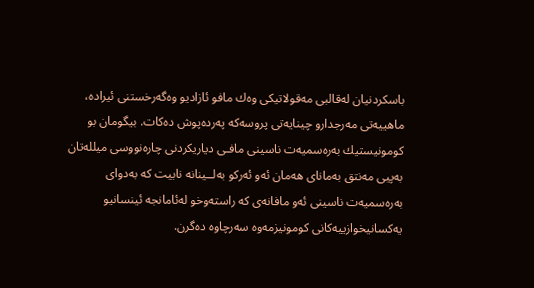باسكردنيان له‌قالبى مه‌قولاتيكى وه‌ك مافو ئازاديو وه‌گه‌رخستنى ئيراده‌، ماهييه‌تى مه‌رجدارو چينايه‌تى پروسه‌كه‌ په‌رده‌پوش ده‌كات. بيگومان بو كومونيستيك به‌ره‌سميه‌ت ناسينى مافـى دياريكردنى چاره‌نووسى ميلله‌تان به‌پيى مه‌نتق به‌ماناى هه‌مان ئه‌و ئه‌ركو به‌لــينانه‌ نابيت كه‌ به‌دواى به‌ره‌سميه‌ت ناسينى ئه‌و مافانه‌ى كه‌ راسته‌وخو له‌ئامانجه‌ ئينسانيو يه‌كسانيخوازييه‌كانى كومونيزمه‌وه‌ سه‌رچاوه‌ ده‌گرن.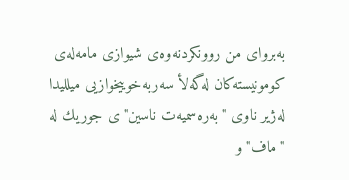به‌برواى من روونكردنه‌وه‌ى شيوازى مامه‌له‌ى كومونيسته‌كان له‌گه‌لأ سه‌ربه‌خوييخوازيى ميلليدا له‌ژير ناوى "به‌ره‌سميه‌ت ناسين"ى جوريك له‌ "ماف"و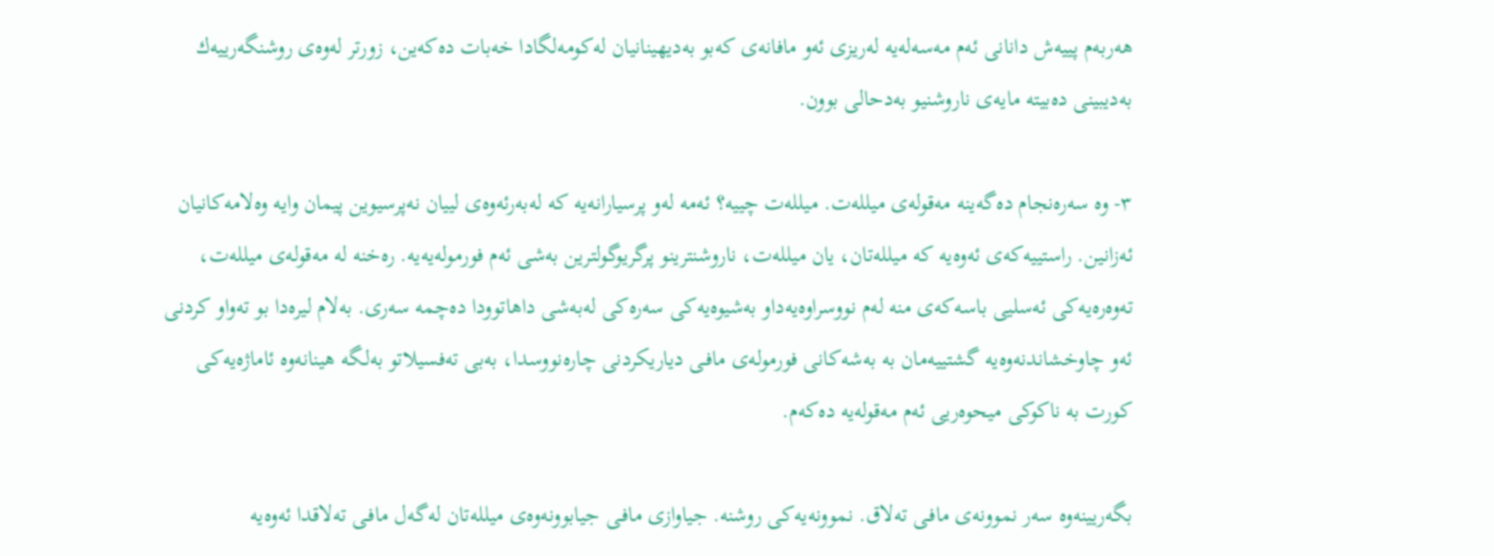هه‌ربه‌م پييه‌ش دانانى ئه‌م مه‌سه‌له‌يه‌ له‌ريزى ئه‌و مافانه‌ى كه‌بو به‌ديهينانيان له‌كومه‌لگادا خه‌بات ده‌كه‌ين، زورتر له‌وه‌ى روشنگه‌رييه‌ك به‌ديبينى ده‌بيته‌ مايه‌ى ناروشنيو به‌دحالى بوون.

٣- وه‌ سه‌ره‌نجام ده‌گه‌ينه‌ مه‌قوله‌ى ميلله‌ت. ميلله‌ت چييه‌؟ ئه‌مه‌ له‌و پرسيارانه‌يه‌ كه‌ له‌به‌رئه‌وه‌ى لييان نه‌پرسيوين پيمان وايه‌ وه‌لامه‌كانيان ئه‌زانين. راستييه‌كه‌ى ئه‌وه‌يه‌ كه‌ ميلله‌تان، يان ميلله‌ت، ناروشنترينو پرگريوگولترين به‌شى ئه‌م فورموله‌يه‌يه‌. ره‌خنه‌ له‌ مه‌قوله‌ى ميلله‌ت، ته‌وه‌ره‌يه‌كى ئه‌سليى باسه‌كه‌ى منه‌ له‌م نووسراوه‌يه‌داو به‌شيوه‌يه‌كى سه‌ره‌كى له‌به‌شى داهاتوودا ده‌چمه‌ سه‌رى. به‌لام ليره‌دا بو ته‌واو كردنى ئه‌و چاوخشاندنه‌وه‌يه‌ گشتييه‌مان به‌ به‌شه‌كانى فورموله‌ى مافـى دياريكردنى چاره‌نووسدا، به‌بى ته‌فسيلاتو به‌لـگه‌ هينانه‌وه‌ ئاماژه‌يه‌كى كورت به‌ ناكوكى ميحوه‌ريى ئه‌م مه‌قوله‌يه‌ ده‌كه‌م.

بگه‌ريينه‌وه‌ سه‌ر نموونه‌ى مافـى ته‌لاق. نموونه‌يه‌كى روشنه‌. جياوازى مافـى جيابوونه‌وه‌ى ميلله‌تان له‌گه‌ل مافـى ته‌لاقدا ئه‌وه‌يه‌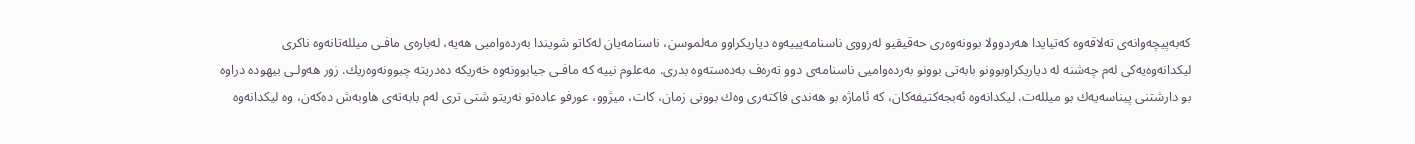كه‌به‌پيچه‌وانه‌ى ته‌لاقه‌وه‌ كه‌تيايدا هه‌ردوولا بوونه‌وه‌رى حه‌قيقيو له‌رووى ناسنامه‌يييه‌وه‌ دياريكراوو مه‌لموسن، ناسنامه‌يان له‌كاتو شويندا به‌رده‌واميى هه‌يه‌، له‌باره‌ى مافـى ميلله‌تانه‌وه‌ ناكرى ليكدانه‌وه‌يه‌كى له‌م چه‌شنه‌ له‌ دياريكراوبوونو بابه‌تى بوونو به‌رده‌واميى ناسنامه‌ى دوو ته‌ره‌ف به‌ده‌سته‌وه‌ بدرى. مه‌علوم نييه‌ كه‌ مافـى جيابوونه‌وه‌ خه‌ريكه‌ ده‌دريته‌ چبوونه‌وه‌ريك. زور هه‌ولـى بيهوده‌ دراوه‌ بو دارشتنى پيناسه‌يه‌ك بو ميلله‌ت. ليكدانه‌وه‌ ئه‌بجه‌كتيفه‌كان، كه‌ ئاماژه‌ بو هه‌ندى فاكته‌رى وه‌ك بوونى زمان، كات، ميژوو، عورفو عاده‌تو نه‌ريتو شتى ترى له‌م بابه‌ته‌ى هاوبه‌ش ده‌كه‌ن، وه‌ ليكدانه‌وه‌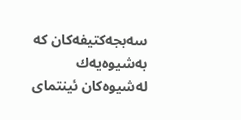سه‌بجه‌كتيفه‌كان كه‌ به‌شيوه‌يه‌ك له‌شيوه‌كان ئينتماى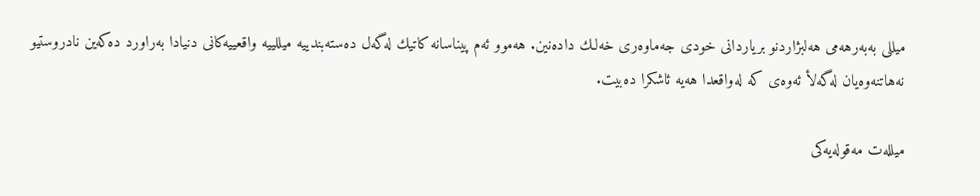ميللى به‌به‌رهه‌مى هه‌لبژاردنو برياردانى خودى جه‌ماوه‌رى خه‌لـك داده‌نين. هه‌موو ئه‌م پيناسانه‌ كاتيك له‌گه‌ل ده‌سته‌بندييه‌ ميللييه‌ واقعييه‌كانى دنيادا به‌راورد ده‌كه‌ين نادروستيو نه‌هاتنه‌وه‌يان له‌گه‌لأ ئه‌وه‌ى كه‌ له‌واقعدا هه‌يه‌ ئاشكرا ده‌بيت.

ميلله‌ت مه‌قوله‌يه‌كى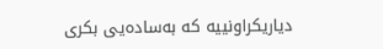دياريكراونييه‌ كه‌ به‌ساده‌يى بكرى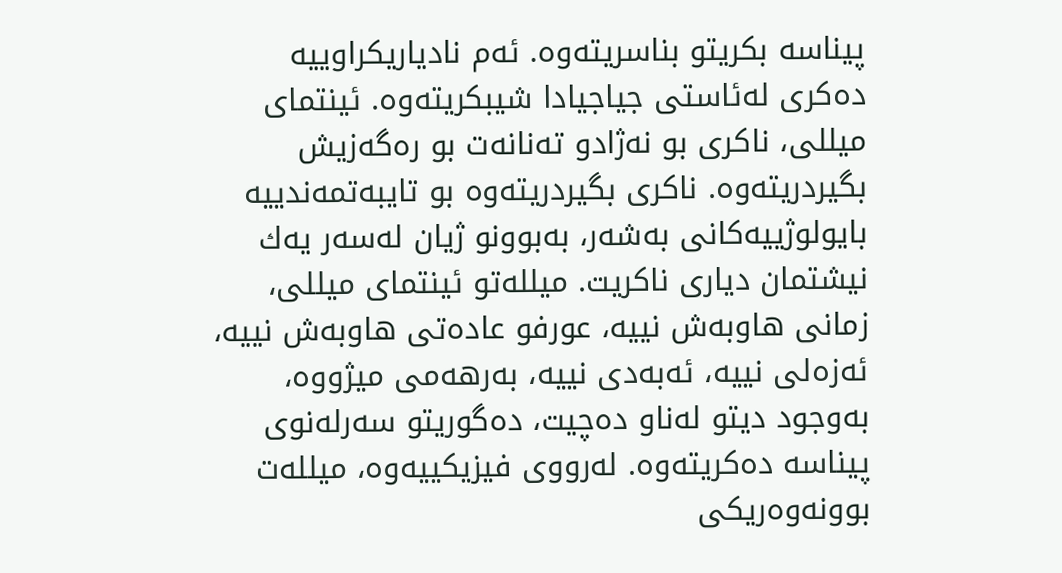پيناسه‌ بكريتو بناسريته‌وه‌. ئه‌م نادياريكراوييه‌ ده‌كرى له‌ئاستى جياجيادا شيبكريته‌وه‌. ئينتماى ميللى، ناكرى بو نه‌ژادو ته‌نانه‌ت بو ره‌گه‌زيش بگيردريته‌وه‌. ناكرى بگيردريته‌وه‌ بو تايبه‌تمه‌ندييه‌ بايولوژييه‌كانى به‌شه‌ر، به‌بوونو ژيان له‌سه‌ر يه‌ك نيشتمان ديارى ناكريت. ميلله‌تو ئينتماى ميللى، زمانى هاوبه‌ش نييه‌، عورفو عاده‌تى هاوبه‌ش نييه‌، ئه‌زه‌لى نييه‌، ئه‌به‌دى نييه‌، به‌رهه‌مى ميژووه‌، به‌وجود ديتو له‌ناو ده‌چيت، ده‌گوريتو سه‌رله‌نوى پيناسه‌ ده‌كريته‌وه‌. له‌رووى فيزيكييه‌وه‌، ميلله‌ت بوونه‌وه‌ريكى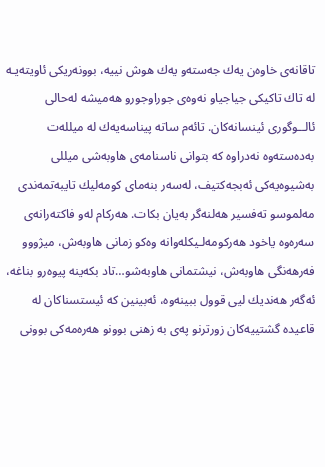تاقانه‌ى خاوه‌ن يه‌ك جه‌سته‌و يه‌ك هوش نييه‌، بوونه‌ريكى ئاويته‌يـه‌ له‌ تاك تاكيكى جياجياو نه‌وه‌ى جوراوجورو هه‌ميشه‌ له‌حالى ئالــوگورى ئينسانه‌كان. تائه‌م ساته‌ پيناسه‌يه‌ك له‌ ميلله‌ت به‌ده‌سته‌وه‌ نه‌دراوه‌ كه‌ بتوانى ناسنامه‌ى هاوبه‌شى ميللى به‌شيوه‌يه‌كى ئه‌بجه‌كتيف، له‌سه‌ر بنه‌ماى كومه‌ليك تايبه‌تمه‌ندى مه‌لموسو ته‌فسير هه‌لنه‌گر به‌يان بكات. هه‌ركام له‌و فاكته‌رانه‌ى سه‌ره‌وه‌ ياخود هه‌ركومه‌لـيكله‌وانه‌ وه‌كو زمانى هاوبه‌ش، ميژووو فه‌رهه‌نگى هاوبه‌ش، نيشتمانى هاوبه‌شو…تاد بكه‌ينه‌ پيوه‌رو بناغه‌، ئه‌گه‌ر هه‌نديك ليى قوول ببينه‌وه‌، ئه‌بينين كه‌ ئيستسناكان له‌ قاعيده‌ گشتييه‌كان زورترنو په‌ى به‌ زهنى بوونو هه‌ره‌مه‌كى بوونى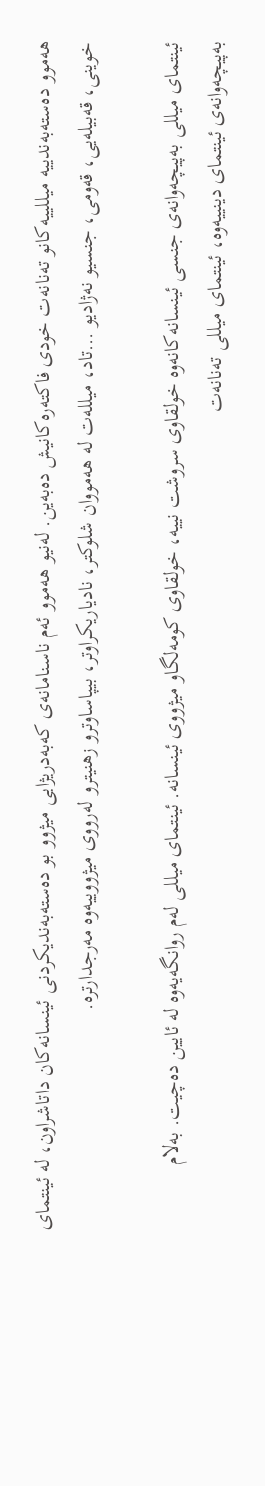هه‌موو ده‌سته‌به‌ندييه‌ ميللييه‌كانو ته‌نانه‌ت خودى فاكته‌ره‌كانيش ده‌به‌ين. له‌نيو هه‌موو ئه‌م ناسنامانه‌ى كه‌به‌دريژايى ميژوو بو ده‌سته‌به‌نديكردنى ئينسانه‌كان داتاشراون، له‌ ئينتماى خوينى، قه‌بيله‌يى، قه‌ومى، جنسيو نه‌ژاديو …تاد، ميلله‌ت له‌ هه‌مووان شلوكتر، نادياريكراوتر، بيپاساوترو زهنيترو له‌رووى ميژووييه‌وه‌ مه‌رجدارتره‌.

ئينتماى ميللى به‌پيچه‌وانه‌ى جنسى ئينسانه‌كانه‌وه‌ خولقاوى سروشت نييه‌، خولقاوى كومه‌لگاو ميژووى ئينسانه‌. ئينتماى ميللى له‌م روانگه‌يه‌وه‌ له‌ ئايين ده‌چيت. به‌لام به‌پيچه‌وانه‌ى ئينتماى دينييه‌وه‌، ئينتماى ميللى ته‌نانه‌ت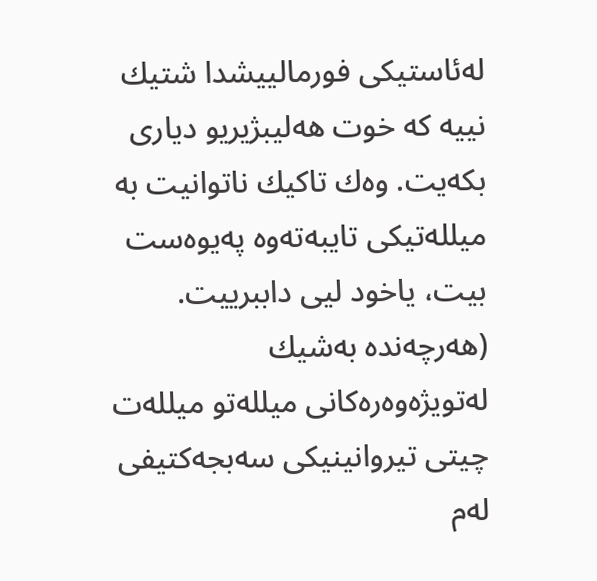له‌ئاستيكى فورمالييشدا شتيك نييه‌ كه‌ خوت هه‌ليبژيريو ديارى بكه‌يت. وه‌ك تاكيك ناتوانيت به‌ ميلله‌تيكى تايبه‌ته‌وه‌ په‌يوه‌ست بيت، ياخود ليى داببرييت. (هه‌رچه‌نده‌ به‌شيك له‌تويژه‌وه‌ره‌كانى ميلله‌تو ميلله‌ت چيتى تيروانينيكى سه‌بجه‌كتيفى له‌م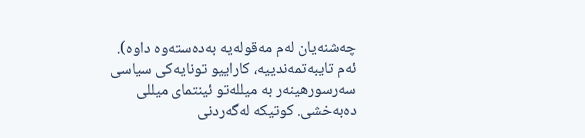چه‌شنه‌يان له‌م مه‌قوله‌يه‌ به‌ده‌سته‌وه‌ داوه‌). ئه‌م تايبه‌تمه‌ندييه‌، كاراييو تونايه‌كى سياسى سه‌رسورهينه‌ر به‌ ميلله‌تو ئينتماى ميللى ده‌به‌خشى. كوتيكه‌ له‌گه‌ردنى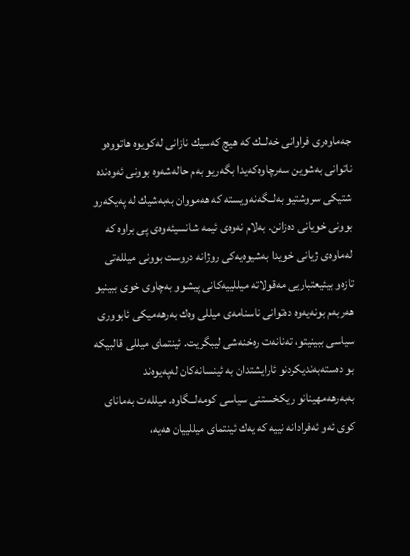جه‌ماوه‌رى فراوانى خه‌لــك كه‌ هيچ كه‌سيك نازانى له‌كويوه‌ هاتووه‌و ناتوانى به‌شوين سه‌رچاوه‌كه‌يدا بگه‌ريو به‌م حاله‌شه‌وه‌ بوونى ئه‌وه‌نده‌ شتيكى سروشتيو به‌لــگه‌نه‌ويسته‌ كه‌ هه‌مووان به‌به‌شيك له‌ په‌يكه‌رو بوونى خويانى ده‌زانن. به‌لام نه‌وه‌ى ئيمه‌ شانسيئه‌وه‌ى پى براوه‌ كه‌ له‌ماوه‌ى ژيانى خويدا به‌شيوه‌يه‌كى روژانه‌ دروست بوونى ميلله‌تى تازه‌و بيئيعتباريى مه‌قولاته‌ ميللييه‌كانى پيشوو به‌چاوى خوى ببينيو هه‌ربه‌م بونه‌يه‌وه‌ ده‌توانى ناسنامه‌ى ميللى وه‌ك به‌رهه‌ميكى ئابوورى سياسى ببينيتو، ته‌نانه‌ت ره‌خنه‌شى ليبگريت. ئينتماى ميللى قالبيكه‌ بو ده‌سته‌به‌نديكردنو ئارايشتدان به‌ ئينسانه‌كان له‌په‌يوه‌ند به‌به‌رهه‌مهينانو ريكخستنى سياسى كومه‌لــگاوه‌. ميلله‌ت به‌ماناى كوى ئه‌و ئه‌فرادانه‌ نييه‌ كه‌ يه‌ك ئينتماى ميللييان هه‌يه‌،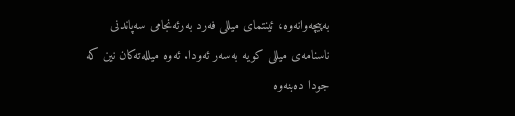به‌پيچه‌وانه‌وه‌، ئينتماى ميللى فه‌رد به‌رئه‌نجامى سه‌پاندنى ناسنامه‌ى ميللى كويه‌ به‌سه‌ر ئه‌ودا. ئه‌وه‌ ميلله‌ته‌كان نين كه‌ جودا ده‌بنه‌وه‌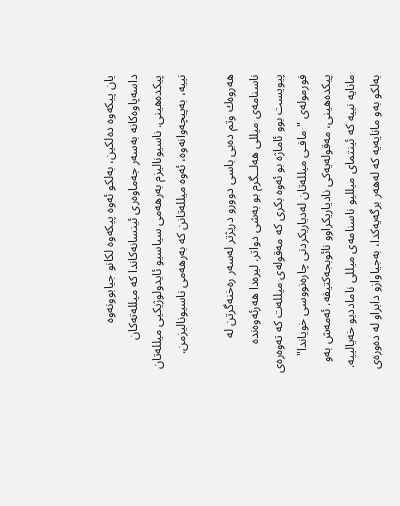يان پيكه‌وه‌ ده‌لكين، به‌لكو ئه‌وه‌ پيكه‌وه‌ لكانو جيابوونه‌وه‌ داسه‌پاوه‌كانه‌ به‌سه‌ر جه‌ماوه‌رى ئينسانه‌كاندا كه‌ ميلله‌ته‌كان پيكده‌هينى. ناسيوناليزم به‌رهه‌مى سياسيو ئايدولوژيكيى ميلله‌تان نييه‌، به‌پيچه‌وانه‌وه‌، ئه‌وه‌ ميلله‌تانن كه‌ به‌رهه‌مى ناسيوناليزمن.

هه‌روه‌ك وتم ده‌بى باسى دوورو دريژتر له‌سه‌ر ره‌خنه‌گرتن له‌ ناسنامه‌ى ميللى هه‌لــگرم بو به‌شى دواتر. ليره‌دا هه‌رئه‌وه‌نده‌ پيويست بوو ئاماژه‌ بو ئه‌وه‌ بكرى كه‌ مه‌قوله‌ى ميلله‌ت كه‌ ته‌وه‌ره‌ى فورموله‌ى "مافـى ميلله‌تان له‌دياريكردنى چاره‌نووسى خوياندا" پيكده‌هينى، مه‌قوله‌يه‌كى نادياريكراوو نائوبجه‌كتيفه‌. ئه‌مه‌ش به‌و مانايه‌ نييه‌ كه‌ ئينتماى ميلليو ناسنامه‌ى ميللى نامادديو خه‌يالييه‌. به‌لكو به‌و مانايه‌يه‌ كه‌ له‌هه‌ر برگه‌يه‌كدا، به‌جياوازو دابراو له‌ ده‌وره‌ى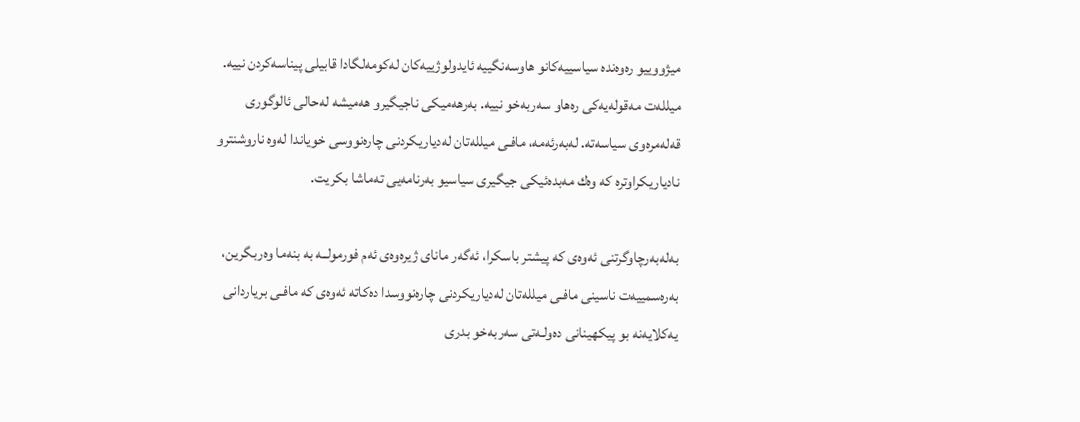ميژووييو ره‌وه‌نده‌ سياسييه‌كانو هاوسه‌نگييه‌ ئايدولوژييه‌كان له‌كومه‌لگادا قابيلى پيناسه‌كردن نييه‌. ميلله‌ت مه‌قوله‌يه‌كى ره‌هاو سه‌ربه‌خو نييه‌. به‌رهه‌ميكى ناجيگيرو هه‌ميشه‌ له‌حالى ئالوگورى قه‌له‌مره‌وى سياسه‌ته‌. له‌به‌رئه‌مه‌، مافـى ميلله‌تان له‌دياريكردنى چاره‌نووسى خوياندا له‌وه‌ ناروشنترو نادياريكراوتره‌ كه‌ وه‌ك مه‌بده‌ئيكى جيگيرى سياسيو به‌رنامه‌يى ته‌ماشا بكريت.

به‌له‌به‌رچاوگرتنى ئه‌وه‌ى كه‌ پيشتر باسكرا، ئه‌گه‌ر ماناى ژيره‌وه‌ى ئه‌م فورمولــه‌ به‌ بنه‌ما وه‌ربگرين، به‌ره‌سمييه‌ت ناسينى مافـى ميلله‌تان له‌دياريكردنى چاره‌نووسدا ده‌كاته‌ ئه‌وه‌ى كه‌ مافـى برياردانى يه‌كلايه‌نه‌ بو پيكهينانى ده‌ولـه‌تى سه‌ربه‌خو بدرى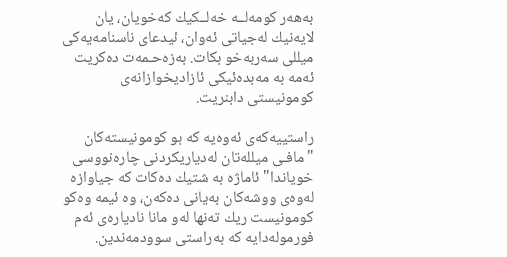به‌هه‌ر كومه‌لــه‌ خه‌لــكيك كه‌خويان، يان لايه‌نيك له‌جياتى ئه‌وان، ئيدعاى ناسنامه‌يه‌كى ميللى سه‌ربه‌خو بكات. به‌زه‌حـمه‌ت ده‌كريت ئه‌مه‌ به‌ مه‌بده‌ئيكى ئازاديخوازانه‌ى كومونيستى دابنريت.

راستييه‌كه‌ى ئه‌وه‌يه‌ كه‌ بو كومونيسته‌كان "مافـى ميلله‌تان له‌دياريكردنى چاره‌نووسى خوياندا" ئاماژه‌ به‌ شتيك ده‌كات كه‌ جياوازه‌ له‌وه‌ى ووشه‌كان به‌يانى ده‌كه‌ن، وه‌ ئيمه‌ وه‌كو كومونيست ريك ته‌نها له‌و مانا نادياره‌ى ئه‌م فورموله‌دايه‌ كه‌ به‌راستى سوودمه‌ندين.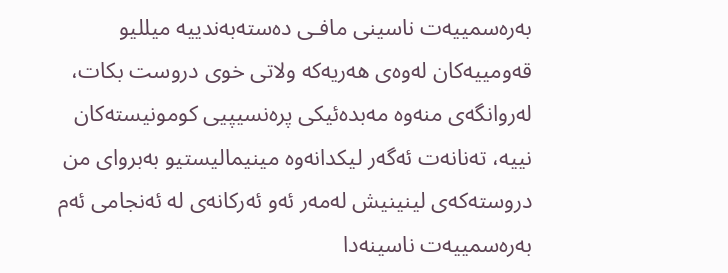به‌ره‌سمييه‌ت ناسينى مافـى ده‌سته‌به‌ندييه‌ ميلليو قه‌ومييه‌كان له‌وه‌ى هه‌ريه‌كه‌ ولاتى خوى دروست بكات، له‌روانگه‌ى منه‌وه‌ مه‌بده‌ئيكى پره‌نسيپيى كومونيسته‌كان نييه‌، ته‌نانه‌ت ئه‌گه‌ر ليكدانه‌وه‌ مينيماليستيو به‌برواى من دروسته‌كه‌ى لينينيش له‌مه‌ر ئه‌و ئه‌ركانه‌ى له‌ ئه‌نجامى ئه‌م به‌ره‌سمييه‌ت ناسينه‌دا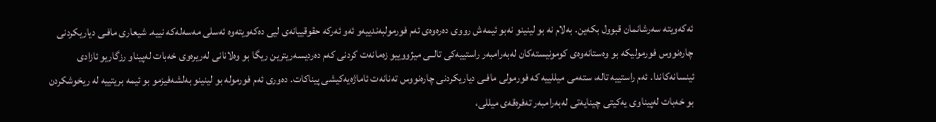ئه‌كه‌ويته‌ سه‌رشانمان قبوول بكه‌ين. به‌لام نه‌ بو لينينو نه‌بو ئيمه‌ش رووى ده‌ره‌وه‌ى ئه‌م فورمولبه‌ندييه‌و ئه‌و ئه‌ركه‌ حقوقييانه‌ى ليى ده‌كه‌ويته‌وه‌ ئه‌سلى مه‌سه‌له‌كه‌ نييه‌. شيعارى مافـى دياريكردنى چاره‌نووس فورموليكه‌ بو وه‌ستانه‌وه‌ى كومونيسته‌كان له‌به‌رامبه‌ر راستييه‌كى تالــى ميژووييو زه‌مانه‌ت كردنى كه‌م ده‌رديسه‌ريترين ريگا بو وه‌لانانى له‌ريره‌وى خه‌بات له‌پيناو رزگاريو ئازادى ئينسانه‌كاندا. ئه‌م راستييه‌ تاله‌، سته‌مى ميللييه‌ كه‌ فورمولى مافـى دياريكردنى چاره‌نووس ته‌نانه‌ت ئاماژه‌يه‌كيشى پيناكات. ده‌ورى ئه‌م فورموله‌ بو لينينو به‌لشه‌فيزمو بو ئيمه‌ بريتييه‌ له‌ ريخوشكردن بو خه‌بات له‌پيناوى يه‌كيتى چينايه‌تى له‌به‌رامبه‌ر ته‌فره‌قه‌ى ميللى،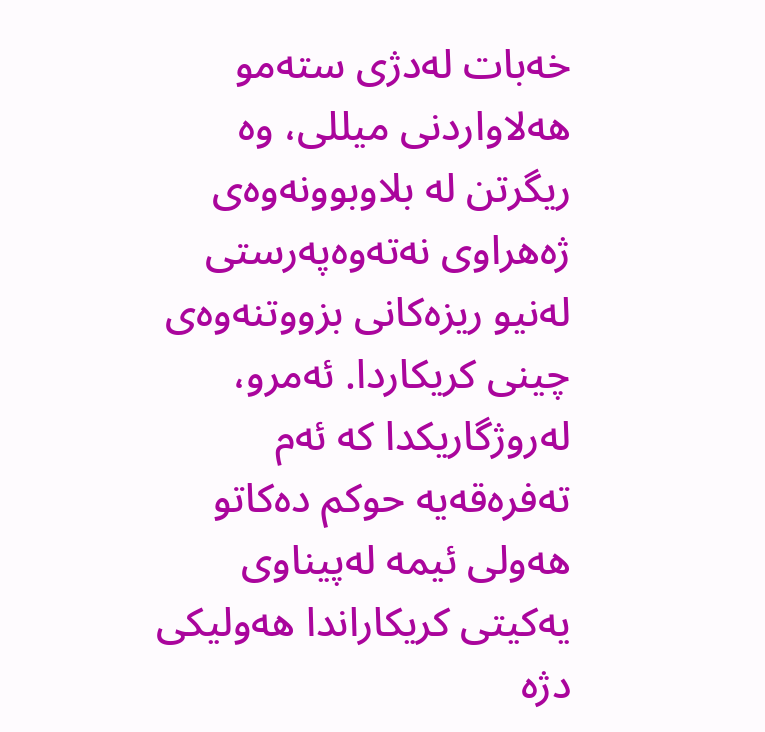خه‌بات له‌دژى سته‌مو هه‌لاواردنى ميللى، وه‌ ريگرتن له‌ بلاوبوونه‌وه‌ى ژه‌هراوى نه‌ته‌وه‌په‌رستى له‌نيو ريزه‌كانى بزووتنه‌وه‌ى چينى كريكاردا. ئه‌مرو، له‌روژگاريكدا كه‌ ئه‌م ته‌فره‌قه‌يه‌ حوكم ده‌كاتو هه‌ولى ئيمه‌ له‌پيناوى يه‌كيتى كريكاراندا هه‌وليكى دژه‌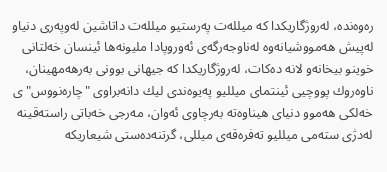ره‌وه‌نده‌، له‌روژگاريكدا كه‌ ميلله‌ت په‌رستيو ميلله‌ت داتاشين له‌وپه‌رى دنياو له‌پيش هه‌مووشيانه‌وه‌ له‌ناوجه‌رگه‌ى ئه‌وروپادا مليونه‌ها ئينسان خه‌لتانى خوينو بيخانه‌و لانه‌ ده‌كات، له‌روژگاريكدا كه‌ جيهانى بوونى به‌رهه‌مهينان، ناوه‌روك پووچيى ئينتماى ميلليو په‌يوه‌ندى ليك دانه‌براوى "چاره‌نووس"ى خه‌لكى هه‌موو دنياى هيناوه‌ته‌ به‌رچاوى ئه‌وان، مه‌رجى خه‌باتى راسته‌قينه‌ له‌دژى سته‌مى ميلليو ته‌فره‌قه‌ى ميللى، گرتنه‌ده‌ستى شيعاريكه‌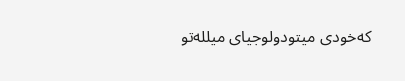كه‌خودى ميتودولوجياى ميلله‌تو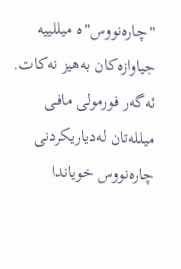"چاره‌نووس"ه‌ ميللييه‌ جياوازه‌كان به‌هيز نه‌كات. ئه‌گه‌ر فورمولى مافـى ميلله‌تان له‌دياريكردنى چاره‌نووس خوياندا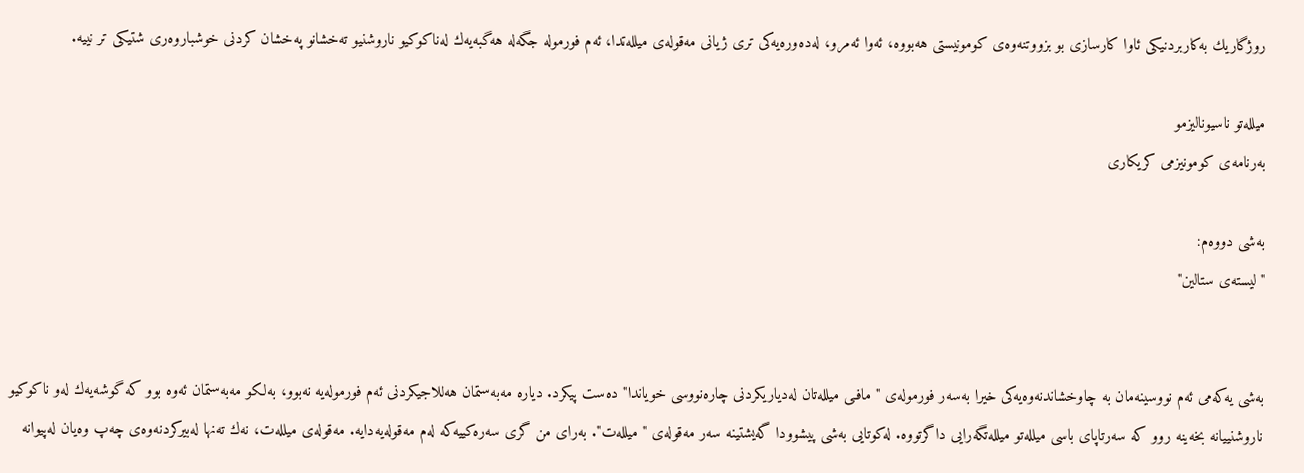روژگاريك به‌كاربردنيكى ئاوا كارسازى بو بزووتنه‌وه‌ى كومونيستى هه‌بووه‌، ئه‌وا ئه‌مرو، له‌ده‌وره‌يه‌كى ترى ژيانى مه‌قوله‌ى ميلله‌تدا، ئه‌م فورموله‌ جگه‌له‌ هه‌گبه‌يه‌ك له‌ناكوكيو ناروشنيو ته‌خشانو په‌خشان كردنى خوشباروه‌رى شتيكى تر نييه‌.

ميلله‌تو ناسيوناليزمو
به‌رنامه‌ى كومونيزمى كريكارى

به‌شى دووه‌م:
"ليسته‌ى ستالين"


به‌شى يه‌كه‌مى ئه‌م نووسينه‌مان به‌ چاوخشاندنه‌وه‌يه‌كى خيرا به‌سه‌ر فورموله‌ى "مافـى ميلله‌تان له‌دياريكردنى چاره‌نووسى خوياندا" ده‌ست پيكرد. دياره‌ مه‌به‌ستمان هه‌للاجيكردنى ئه‌م فورموله‌يه‌ نه‌بوو، به‌لكو مه‌به‌ستمان ئه‌وه‌ بوو كه‌ گوشه‌يه‌ك له‌و ناكوكيو ناروشنييانه‌ بخه‌ينه‌ روو كه‌ سه‌رتاپاى باسى ميلله‌تو ميلله‌تگه‌رايى داگرتووه‌. له‌كوتايى به‌شى پيشوودا گه‌يشتينه‌ سه‌ر مه‌قوله‌ى "ميلله‌ت". به‌راى من گرى سه‌ره‌كييه‌كه‌ له‌م مه‌قوله‌يه‌دايه‌. مه‌قوله‌ى ميلله‌ت، نه‌ك ته‌نها له‌بيركردنه‌وه‌ى چه‌پ وه‌يان له‌پيوانه‌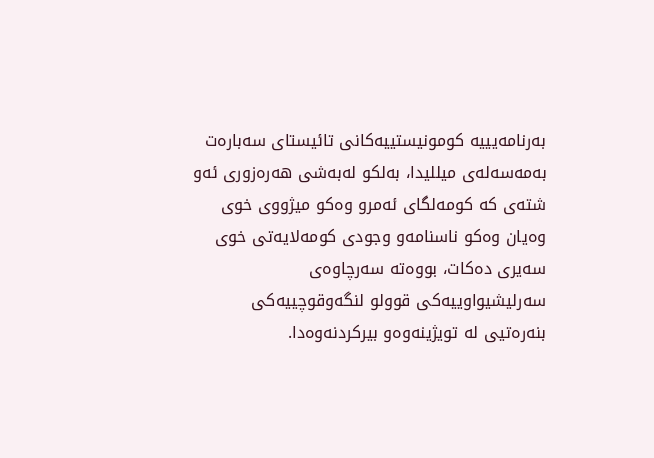به‌رنامه‌يييه‌ كومونيستييه‌كانى تائيستاى سه‌باره‌ت به‌مه‌سه‌له‌ى ميلليدا، به‌لكو له‌به‌شى هه‌ره‌زورى ئه‌و شته‌ى كه‌ كومه‌لگاى ئه‌مرو وه‌كو ميژووى خوى وه‌يان وه‌كو ناسنامه‌و وجودى كومه‌لايه‌تى خوى سه‌يرى ده‌كات، بووه‌ته‌ سه‌رچاوه‌ى سه‌رليشيواوييه‌كى قوولو لنگه‌وقوچييه‌كى بنه‌ره‌تيى له‌ تويژينه‌وه‌و بيركردنه‌وه‌دا.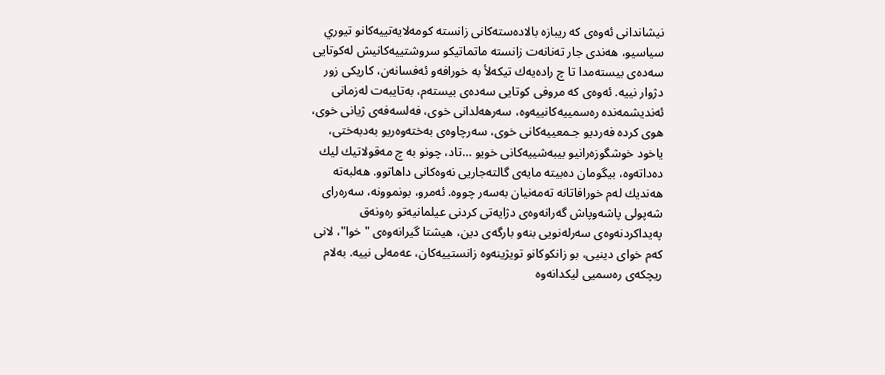نيشاندانى ئه‌وه‌ى كه‌ ريبازه‌ بالاده‌سته‌كانى زانسته‌ كومه‌لايه‌تييه‌كانو تيوري سياسيو، هه‌ندى جار ته‌نانه‌ت زانسته‌ ماتماتيكو سروشتييه‌كانيش له‌كوتايى سه‌ده‌ى بيسته‌مدا تا چ راده‌يه‌ك تيكه‌لأ به‌ خورافه‌و ئه‌فسانه‌ن، كاريكى زور دژوار نييه‌. ئه‌وه‌ى كه‌ مروفى كوتايى سه‌ده‌ى بيسته‌م، به‌تايبه‌ت له‌زمانى ئه‌نديشمه‌نده‌ ره‌سمييه‌كانييه‌وه‌، سه‌رهه‌لدانى خوى، فه‌لسه‌فه‌ى ژيانى خوى، هوى كرده‌ فه‌رديو جـمعييه‌كانى خوى، سه‌رچاوه‌ى به‌خته‌وه‌ريو به‌دبه‌ختى، ياخود خوشگوزه‌رانيو بيبه‌شييه‌كانى خويو …تاد، چونو به‌ چ مه‌قولاتيك ليك ده‌داته‌وه‌، بيگومان ده‌بيته‌ مايه‌ى گالته‌جاريى نه‌وه‌كانى داهاتوو. هه‌لبه‌ته‌ هه‌نديك له‌م خورافاتانه‌ ته‌مه‌نيان به‌سه‌ر چووه‌. ئه‌مرو، بونموونه‌، سه‌ره‌راى شه‌پولى پاشه‌وپاش گه‌رانه‌وه‌ى دژايه‌تى كردنى عيلمانيه‌تو ره‌ونه‌ق په‌يداكردنه‌وه‌ى سه‌رله‌نويى بنه‌و بارگه‌ى دين، هيشتا گيرانه‌وه‌ى "خوا"، لانى كه‌م خواى دينيى، بو زانكوكانو تويژينه‌وه‌ زانستييه‌كان، عه‌مه‌لى نييه‌. به‌لام ريچكه‌ى ره‌سميى ليكدانه‌وه‌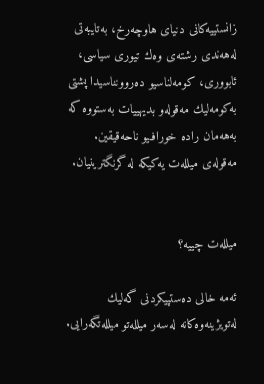زانستييه‌كانى دنياى هاوچه‌رخ، به‌تايبه‌تى له‌هه‌ندى رشته‌ى وه‌ك تيورى سياسى، ئابوورى، كومه‌لناسيو ده‌روونناسيدا پشتى به‌كومه‌ليك مه‌قوله‌و بديهييات به‌ستووه‌ كه‌ به‌هه‌مان راده‌ خورافـيو ناحه‌قيقين. مه‌قوله‌ى ميلله‌ت يه‌كيكه‌ له‌ گرنگترينيان.


ميلله‌ت چييه‌؟

ئه‌مه‌ خالى ده‌ستپيكردنى گه‌ليك له‌تويژينه‌وه‌كانه‌ له‌سه‌ر ميلله‌تو ميلله‌تگه‌رايى.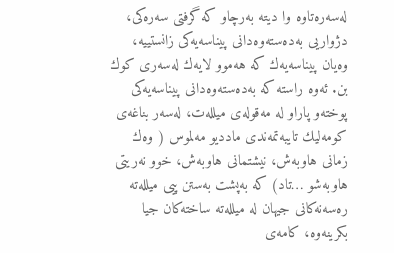له‌سه‌ره‌تاوه‌ وا ديته‌ به‌رچاو كه‌ گرفتى سه‌ره‌كى، دژواريى به‌ده‌سته‌وه‌دانى پيناسه‌يه‌كى زانستييه‌، وه‌يان پيناسه‌يه‌ك كه‌ هه‌موو لايه‌ك له‌سه‌رى كوك بن. ئه‌وه‌ راسته‌ كه‌ به‌ده‌سته‌وه‌دانى پيناسه‌يه‌كى پوخته‌و پاراو له‌ مه‌قوله‌ى ميلله‌ت، له‌سه‌ر بناغه‌ى كومه‌ليك تايبه‌تمه‌ندى مادديو مه‌لموس ( وه‌ك زمانى هاوبه‌ش، نيشتمانى هاوبه‌ش، خوو نه‌ريتى هاوبه‌شو …تاد) كه‌ به‌پشت به‌ستن پيى ميلله‌ته‌ ره‌سه‌نه‌كانى جيهان له‌ ميلله‌ته‌ ساخته‌كان جيا بكرينه‌وه‌، كامه‌ى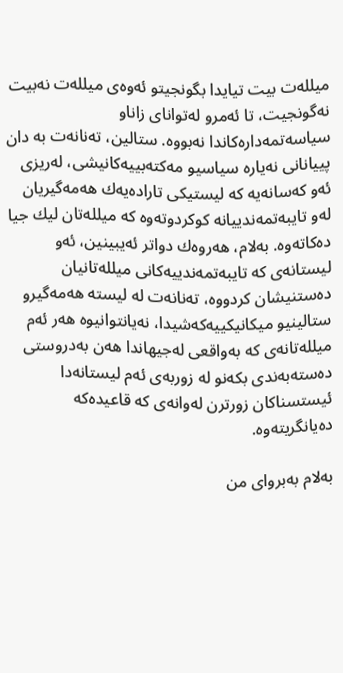ميلله‌ت بيت تيايدا بگونجيتو ئه‌وه‌ى ميلله‌ت نه‌بيت نه‌گونجيت، تا ئه‌مرو له‌تواناى زاناو سياسه‌تمه‌داره‌كاندا نه‌بووه‌. ستالين، ته‌نانه‌ت به‌ دان پييانانى نه‌ياره‌ سياسيو مه‌كته‌بييه‌كانيشى، له‌ريزى ئه‌و كه‌سانه‌يه‌ كه‌ ليستيكى تاراده‌يه‌ك هه‌مه‌گيريان له‌و تايبه‌تمه‌ندييانه‌ كوكردوته‌وه‌ كه‌ ميلله‌تان ليك جيا ده‌كاته‌وه‌. به‌لام، هه‌روه‌ك دواتر ئه‌يبينين، ئه‌و ليستانه‌ى كه‌ تايبه‌تمه‌ندييه‌كانى ميلله‌تانيان ده‌ستنيشان كردووه‌، ته‌نانه‌ت له‌ ليسته‌ هه‌مه‌گيرو ستالينيو ميكانيكييه‌كه‌شيدا، نه‌يانتوانيوه‌ هه‌ر ئه‌م ميلله‌تانه‌ى كه‌ به‌واقعى له‌جيهاندا هه‌ن به‌دروستى ده‌سته‌به‌ندى بكه‌نو له‌ زوربه‌ى ئه‌م ليستانه‌دا ئيستسناكان زورترن له‌وانه‌ى كه‌ قاعيده‌كه‌ ده‌يانگريته‌وه‌.

به‌لام به‌برواى من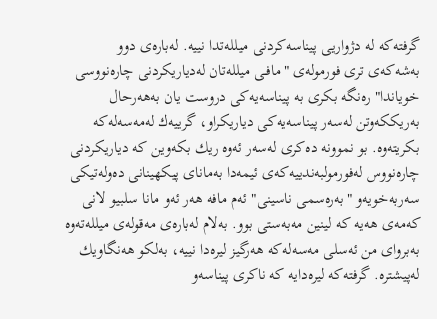گرفته‌كه‌ له‌ دژواريى پيناسه‌كردنى ميلله‌تدا نييه‌. له‌باره‌ى دوو به‌شه‌كه‌ى ترى فورموله‌ى "مافـى ميلله‌تان له‌دياريكردنى چاره‌نووسى خوياندا" ره‌نگه‌ بكرى به‌ پيناسه‌يه‌كى دروست يان به‌هه‌رحال به‌ريككه‌وتن له‌سه‌ر پيناسه‌يه‌كى دياريكراو، گرييه‌ك له‌مه‌سه‌له‌كه‌ بكريته‌وه‌. بو نموونه‌ ده‌كرى له‌سه‌ر ئه‌وه‌ ريك بكه‌وين كه‌ دياريكردنى چاره‌نووس له‌فورمولبه‌ندييه‌كه‌ى ئيمه‌دا به‌ماناى پيكهينانى ده‌وله‌تيكى سه‌ربه‌خويه‌و "به‌ره‌سمى ناسينى" ئه‌م مافه‌ هه‌ر ئه‌و مانا سلبيو لانى كه‌مه‌ى هه‌يه‌ كه‌ لينين مه‌به‌ستى بوو. به‌لام له‌باره‌ى مه‌قوله‌ى ميلله‌ته‌وه‌ به‌برواى من ئه‌سلى مه‌سه‌له‌كه‌ هه‌رگيز ليره‌دا نييه‌، به‌لكو هه‌نگاويك له‌پيشتره‌. گرفته‌كه‌ ليره‌دايه‌ كه‌ ناكرى پيناسه‌و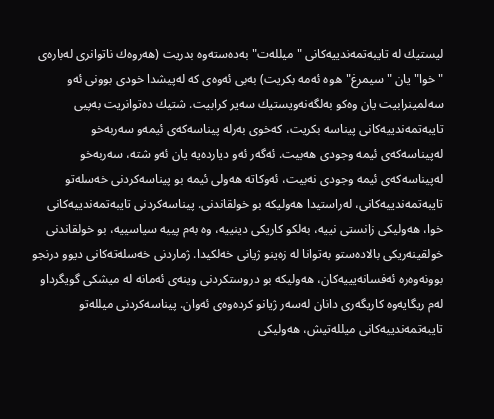ليستيك له‌ تايبه‌تمه‌ندييه‌كانى "ميلله‌ت" به‌ده‌سته‌وه‌ بدريت (هه‌روه‌ك ناتوانرى له‌باره‌ى "خوا" يان "سيمرغ" ه‌وه‌ ئه‌مه‌ بكريت) به‌بى ئه‌وه‌ى كه‌ له‌پيشدا خودى بوونى ئه‌و سه‌لمينرابيت يان وه‌كو به‌لگه‌نه‌ويستيك سه‌ير كرابيت. شتيك ده‌توانريت به‌پيى تايبه‌تمه‌ندييه‌كانى پيناسه‌ بكريت، كه‌خوى به‌رله‌ پيناسه‌كه‌ى ئيمه‌و سه‌ربه‌خو له‌پيناسه‌كه‌ى ئيمه‌ وجودى هه‌بيت. ئه‌گه‌ر ئه‌و ديارده‌يه‌ يان ئه‌و شته‌، سه‌ربه‌خو له‌پيناسه‌كه‌ى ئيمه‌ وجودى نه‌بيت، ئه‌وكاته‌ هه‌ولى ئيمه‌ بو پيناسه‌كردنى خه‌سله‌تو تايبه‌تمه‌ندييه‌كانى، له‌راستيدا هه‌وليكه‌ بو خولقاندنى. پيناسه‌كردنى تايبه‌تمه‌ندييه‌كانى خوا، هه‌وليكى زانستى نييه‌، به‌لكو كاريكى دينييه‌، وه‌ به‌م پييه‌ سياسييه‌، بو خولقاندنى خولقينه‌ريكى بالاده‌ستو به‌توانا له‌ زه‌ينو ژيانى خه‌لكيدا. ژماردنى خه‌سله‌ته‌كانى ديوو درنجو بوونه‌وه‌ره‌ ئه‌فسانه‌يييه‌كان، هه‌وليكه‌ بو دروستكردنى وينه‌ى ئه‌مانه‌ له‌ ميشكى گويگرداو له‌م ريگايه‌وه‌ كاريگه‌رى دانان له‌سه‌ر ژيانو كرده‌وه‌ى ئه‌وان. پيناسه‌كردنى ميلله‌تو تايبه‌تمه‌ندييه‌كانى ميلله‌تيش، هه‌وليكى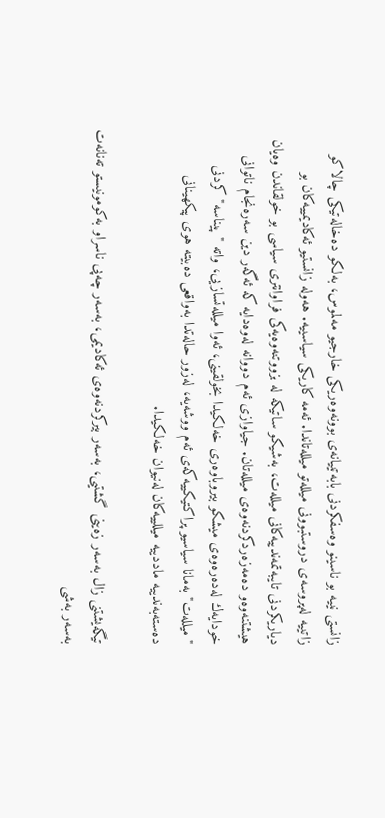زانستى نييه‌ بو ناسينو وه‌سفكردنى بابه‌تييانه‌ى بوونه‌وه‌ريكى خارجيو مه‌لموس، به‌لكو ده‌خاله‌تيكى چالاكو زاتييه‌ له‌پروسه‌ى دروستبوونى ميلله‌تو ميلله‌تاندا. ئه‌مه‌ كاريكى سياسييه‌. هه‌وله‌ زانستيو ئه‌كاديمييه‌كان بو دياريكردنى تايبه‌تمه‌ندييه‌كانى ميلله‌ت، به‌شيكو ساتيكه‌ له‌ بزووتنه‌وه‌يه‌كى فراوانترى سياسى بو خولقاندن وه‌يان هيشتنه‌وه‌و ده‌مه‌زه‌ردكردنه‌وه‌ى ميلله‌تان. جياوازى ئه‌م دووانه‌ له‌وه‌دايه‌ كه‌ ئه‌گه‌ر دين سه‌ره‌نجام ناتوانى خودايه‌ك له‌ده‌ره‌وه‌ى ميشكو بيروباوه‌رى خه‌لكيدا بخولقينى، ئه‌وا ميلله‌تسازيى، واته‌ "پيناسه‌"كردنى "ميلله‌ت" به‌مانا سياسيو پراكتيكييه‌كه‌ى ئه‌م ووشه‌يه‌، له‌زور حاله‌تدا به‌واقعى ده‌بيته‌ هوى پيكهينانى ده‌سته‌به‌ندييه‌ ماددييه‌ ميللييه‌كان له‌نيوان خه‌لكيدا.

تيگه‌يشتنى زال به‌سه‌ر زه‌ينى گشتيى، به‌سه‌ر بيركردنه‌وه‌ى ئه‌كاديمى، به‌سه‌ر چه‌پى ناسراو به‌كومونيستو ته‌نانه‌ت به‌سه‌ر به‌شى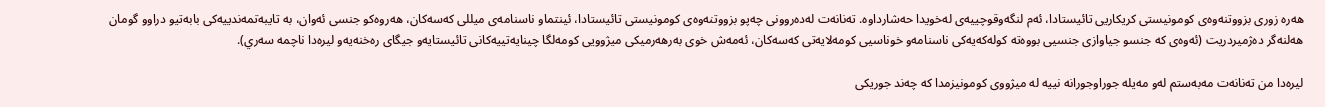هه‌ره‌ زورى بزووتنه‌وه‌ى كومونيستى كريكاريى تائيستادا، ئه‌م لنگه‌وقوچييه‌ى له‌خويدا حه‌شارداوه‌. ته‌نانه‌ت له‌ده‌روونى چه‌پو بزووتنه‌وه‌ى كومونيستى تائيستادا، ئينتماو ناسنامه‌ى ميللى كه‌سه‌كان، هه‌روه‌كو جنسى ئه‌وان، به‌ تايبه‌تمه‌ندييه‌كى بابه‌تيو دراوو گومان هه‌لنه‌گر ده‌ژميردريت (ئه‌وه‌ى كه‌ جنسو جياوازى جنسيى بووه‌ته‌ كوله‌كه‌يه‌كى ناسنامه‌و خوناسيى كومه‌لايه‌تى كه‌سه‌كان، ئه‌مه‌ش خوى به‌رهه‌رميكى ميژوويى كومه‌لگا چينايه‌تييه‌كانى تائيستايه‌و جيگاى ره‌خنه‌يه‌و ليره‌دا ناچمه‌ سه‌ري).

ليره‌دا من ته‌نانه‌ت مه‌به‌ستم له‌و مه‌يله‌ جوراوجورانه‌ نييه‌ له‌ ميژووى كومونيزمدا كه‌ چه‌ند جوريكى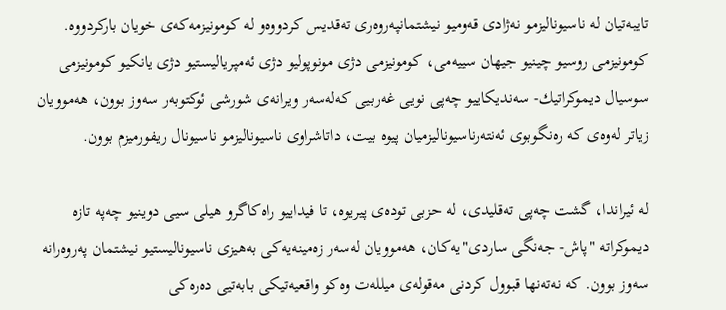تايبه‌تيان له‌ ناسيوناليزمو نه‌ژادى قه‌وميو نيشتمانپه‌روه‌رى ته‌قديس كردووه‌و له‌ كومونيزمه‌كه‌ى خويان باركردووه‌. كومونيزمى روسيو چينيو جيهان سييه‌مى، كومونيزمى دژى مونوپوليو دژى ئه‌مپرياليستيو دژى يانكيو كومونيزمى سوسيال ديموكراتيك- سه‌نديكاييو چه‌پى نويى غه‌ربيى كه‌له‌سه‌ر ويرانه‌ى شورشى ئوكتوبه‌ر سه‌وز بوون، هه‌موويان زياتر له‌وه‌ى كه‌ ره‌نگوبوى ئه‌نته‌رناسيوناليزميان پيوه‌ بيت، داتاشراوى ناسيوناليزمو ناسيونال ريفورميزم بوون.

له‌ ئيراندا، گشت چه‌پى ته‌قليدى، له‌ حزبى توده‌ى پيريوه‌، تا فيداييو راه‌كاگرو هيلى سيى دوينيو چه‌په‌ تازه‌ ديموكراته‌ "پاش- جه‌نگى ساردى"يه‌كان، هه‌موويان له‌سه‌ر زه‌مينه‌يه‌كى به‌هيزى ناسيوناليستيو نيشتمان په‌روه‌رانه‌ سه‌وز بوون. كه‌ نه‌ته‌نها قبوول كردنى مه‌قوله‌ى ميلله‌ت وه‌كو واقعيه‌تيكى بابه‌تيى ده‌ره‌كى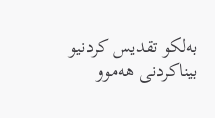به‌لكو تقديس كردنيو بيناكردنى هه‌موو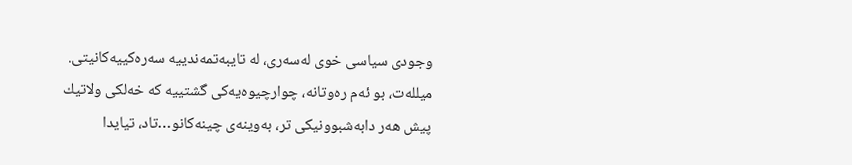وجودى سياسى خوى له‌سه‌رى، له‌ تايبه‌تمه‌ندييه‌ سه‌ره‌كييه‌كانيتى. ميلله‌ت، بو ئه‌م ره‌وتانه‌، چوارچيوه‌يه‌كى گشتييه‌ كه‌ خه‌لكى ولاتيك پيش هه‌ر دابه‌شبوونيكى تر، به‌وينه‌ى چينه‌كانو…تاد، تيايدا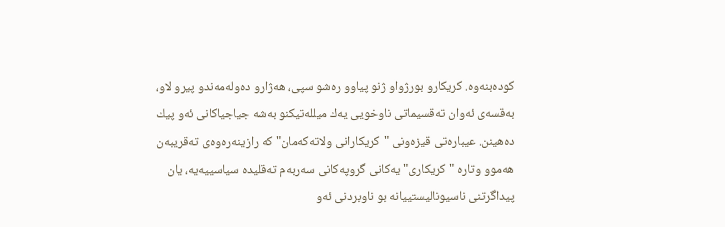كوده‌بنه‌وه‌. كريكارو بورژواو ژنو پياوو ره‌شو سپى، هه‌ژارو ده‌وله‌مه‌ندو پيرو لاو، به‌قسه‌ى ئه‌وان ته‌قسيماتى ناوخويى يه‌ك ميلله‌تيكنو به‌شه‌ جياجياكانى ئه‌و پيك ده‌هينن. عيباره‌تى قيزه‌ونى "كريكارانى ولاته‌كه‌مان" كه‌ رازينه‌ره‌وه‌ى ته‌قريبه‌ن هه‌موو وتاره‌ "كريكارى"يه‌كانى گروپه‌كانى سه‌ربه‌م ته‌قليده‌ سياسييه‌يه‌، يان پيداگرتنى ناسيوناليستييانه‌ بو ناوبردنى ئه‌و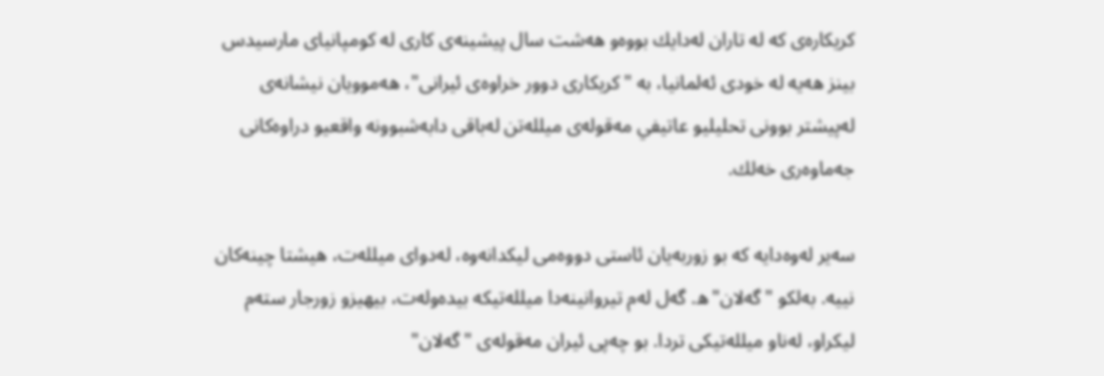كريكاره‌ى كه‌ له‌ تاران له‌دايك بووه‌و هه‌شت سال پيشينه‌ى كارى له‌ كومپانياى مارسيدس بينز هه‌يه‌ له‌ خودى ئه‌لمانيا، به‌ "كريكارى دوور خراوه‌ى ئيرانى"، هه‌موويان نيشانه‌ى له‌پيشتر بوونى تحليليو عاتيفي مه‌قوله‌ى ميلله‌تن له‌باقى دابه‌شبوونه‌ واقعيو دراوه‌كانى جه‌ماوه‌رى خه‌لك.

سه‌ير له‌وه‌دايه‌ كه‌ بو زوربه‌يان ئاستى دووه‌مى ليكدانه‌وه‌، له‌دواى ميلله‌ت، هيشتا چينه‌كان نييه‌. به‌لكو "گه‌لان"ه‌. گه‌ل له‌م تيروانينه‌دا ميلله‌تيكه‌ بيده‌وله‌ت، بيهيزو زورجار سته‌م ليكراو، له‌ناو ميلله‌تيكى تردا. بو چه‌پى ئيران مه‌قوله‌ى "گه‌لان"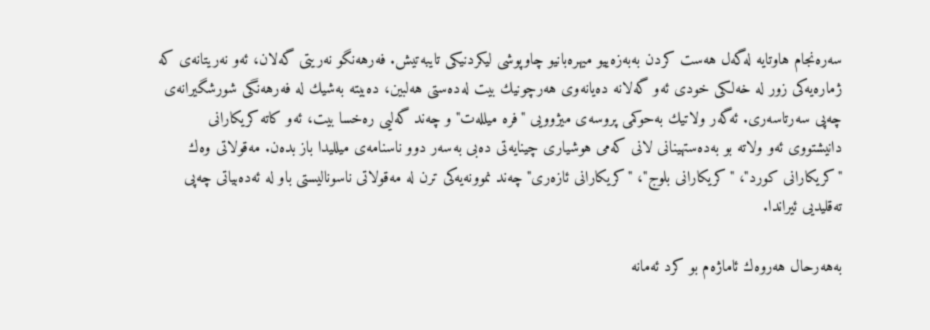سه‌ره‌نجام هاوتايه‌ له‌گه‌ل هه‌ست كردن به‌به‌زه‌ييو ميهره‌بانيو چاوپوشى ليكردنيكى تايبه‌تيش. فه‌رهه‌نگو نه‌ريتى گه‌لان، ئه‌و نه‌ريتانه‌ى كه‌ ژماره‌يه‌كى زور له‌ خه‌لكى خودى ئه‌و گه‌لانه‌ ده‌يانه‌وى هه‌رچونيك بيت له‌ده‌ستى هه‌لبين، ده‌بيته‌ به‌شيك له‌ فه‌رهه‌نگى شورشگيرانه‌ى چه‌پى سه‌رتاسه‌رى. ئه‌گه‌ر ولاتيك به‌حوكمى پروسه‌ى ميژوويى "فره‌ ميلله‌ت"و چه‌ند گه‌ليى ره‌خسا بيت، ئه‌و كاته‌ كريكارانى دانيشتووى ئه‌و ولاته‌ بو به‌ده‌ستهينانى لانى كه‌مى هوشيارى چينايه‌تى ده‌بى به‌سه‌ر دوو ناسنامه‌ى ميلليدا باز بده‌ن. مه‌قولاتى وه‌ك "كريكارانى كورد"، "كريكارانى بلوج"، "كريكارانى ئازه‌رى" چه‌ند نموونه‌يه‌كى ترن له‌ مه‌قولاتى ناسوناليستى باو له‌ ئه‌ده‌بياتى چه‌پى ته‌قليديى ئيراندا.

به‌هه‌رحال هه‌روه‌ك ئاماژه‌م بو كرد ئه‌مانه‌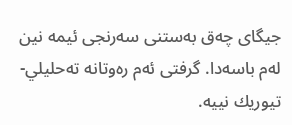جيگاى چه‌ق به‌ستنى سه‌رنجى ئيمه‌ نين له‌م باسه‌دا. گرفتى ئه‌م ره‌وتانه‌ ته‌حليلي- تيوريك نييه‌.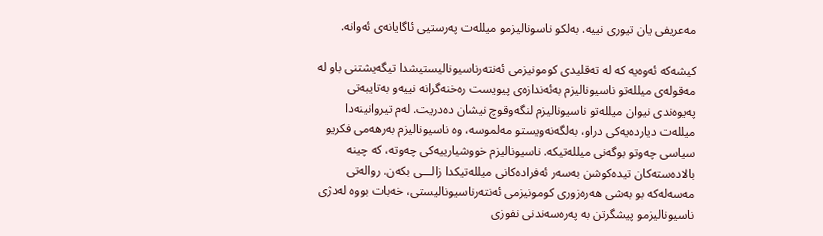مه‌عريفى يان تيورى نييه‌. به‌لكو ناسوناليزمو ميلله‌ت په‌رستيى ئاگايانه‌ى ئه‌وانه‌.

كيشه‌كه‌ ئه‌وه‌يه‌ كه‌ له‌ ته‌قليدى كومونيزمى ئه‌نته‌رناسيوناليستيشدا تيگه‌يشتنى باو له‌ مه‌قوله‌ى ميلله‌تو ناسيوناليزم به‌ئه‌ندازه‌ى پيويست ره‌خنه‌گرانه‌ نييه‌و به‌تايبه‌تى په‌يوه‌ندى نيوان ميلله‌تو ناسيوناليزم لنگه‌وقوچ نيشان ده‌دريت. له‌م تيروانينه‌دا ميلله‌ت ديارده‌يه‌كى دراو، به‌لگه‌نه‌ويستو مه‌لموسه‌، وه‌ ناسيوناليزم به‌رهه‌مى فكريو سياسى چه‌وتو بوگه‌نى ميلله‌تيكه‌. ناسيوناليزم خووشيارييه‌كى چه‌وته‌، كه‌ چينه‌ بالاده‌سته‌كان تيده‌كوشن به‌سه‌ر ئه‌فراده‌كانى ميلله‌تيكدا زالـــى بكه‌ن. رواله‌تى مه‌سه‌له‌كه‌ بو به‌شى هه‌ره‌زورى كومونيزمى ئه‌نته‌رناسيوناليستى، خه‌بات بووه‌ له‌دژى ناسيوناليزمو پيشگرتن به‌ په‌ره‌سه‌ندنى نفوزى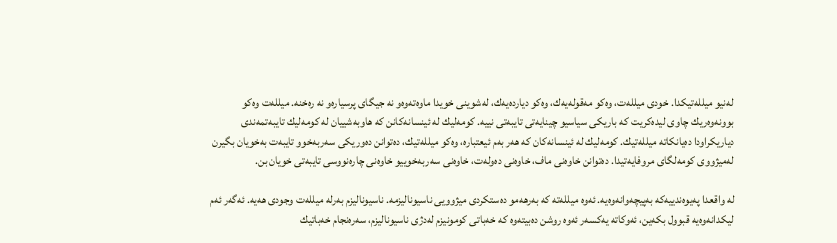له‌نيو ميلله‌تيكدا. خودى ميلله‌ت، وه‌كو مه‌قوله‌يه‌ك، وه‌كو ديارده‌يه‌ك، له‌شوينى خويدا ماوه‌ته‌وه‌و نه‌ جيگاى پرسياره‌و نه‌ ره‌خنه‌. ميلله‌ت وه‌كو بوونه‌وه‌ريك چاوى ليده‌كريت كه‌ باريكى سياسيو چينايه‌تى تايبه‌تى نييه‌. كومه‌ليك له‌ ئينسانه‌كانن كه‌ هاوبه‌شييان له‌ كومه‌ليك تايبه‌تمه‌ندى دياريكراودا ده‌يانكاته‌ ميلله‌تيك. كومه‌ليك له‌ ئينسانه‌كان كه‌ هه‌ر به‌م ئيعتباره‌، وه‌كو ميلله‌تيك، ده‌توانن ده‌وريكى سه‌ربه‌خوو تايبه‌ت به‌خويان بگيرن له‌ميژووى كومه‌لگاى مروفايه‌تيدا. ده‌توانن خاوه‌نى ماف، خاوه‌نى ده‌وله‌ت، خاوه‌نى سه‌ربه‌خوييو خاوه‌نى چاره‌نووسى تايبه‌تى خويان بن.

له‌ واقعدا په‌يوه‌ندييه‌كه‌ به‌پيچه‌وانه‌وه‌يه‌. ئه‌وه‌ ميلله‌ته‌ كه‌ به‌رهه‌مو ده‌ستكردى ميژوويى ناسيوناليزمه‌. ناسيوناليزم به‌رله‌ ميلله‌ت وجودى هه‌يه‌. ئه‌گه‌ر ئه‌م ليكدانه‌وه‌يه‌ قبوول بكه‌ين، ئه‌وكاته‌ يه‌كسه‌ر ئه‌وه‌ روشن ده‌بيته‌وه‌ كه‌ خه‌باتى كومونيزم له‌دژى ناسيوناليزم، سه‌ره‌نجام خه‌باتيك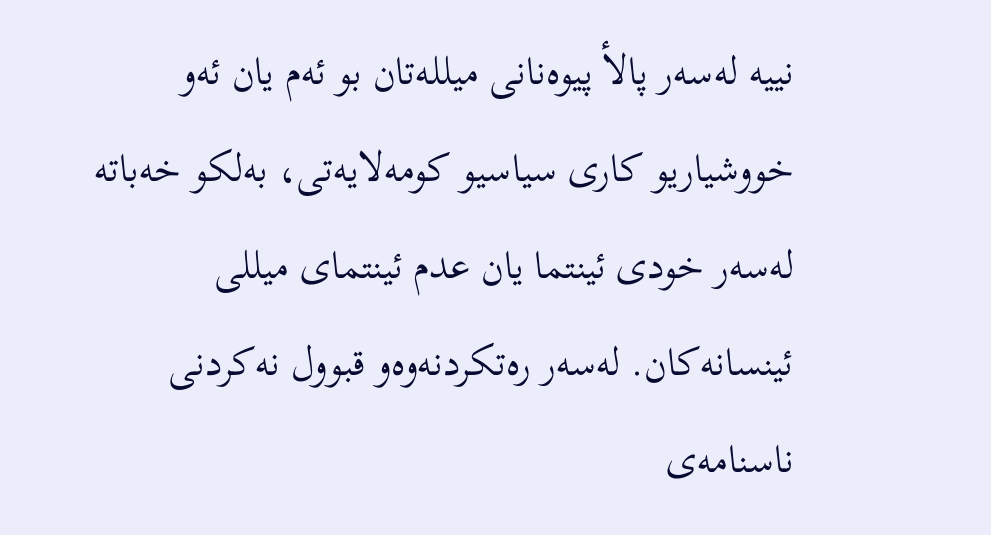نييه‌ له‌سه‌ر پالأ پيوه‌نانى ميلله‌تان بو ئه‌م يان ئه‌و خووشياريو كارى سياسيو كومه‌لايه‌تى، به‌لكو خه‌باته‌ له‌سه‌ر خودى ئينتما يان عدم ئينتماى ميللى ئينسانه‌كان. له‌سه‌ر ره‌تكردنه‌وه‌و قبوول نه‌كردنى ناسنامه‌ى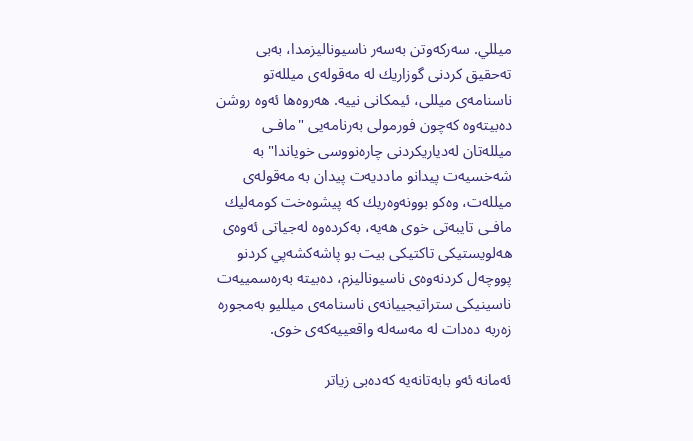ميللي. سه‌ركه‌وتن به‌سه‌ر ناسيوناليزمدا، به‌بى ته‌حقيق كردنى گوزاريك له‌ مه‌قوله‌ى ميلله‌تو ناسنامه‌ى ميللى، ئيمكانى نييه‌. هه‌روه‌ها ئه‌وه‌ روشن ده‌بيته‌وه‌ كه‌چون فورمولى به‌رنامه‌يى "مافـى ميلله‌تان له‌دياريكردنى چاره‌نووسى خوياندا" به‌ شه‌خسيه‌ت پيدانو مادديه‌ت پيدان به‌ مه‌قوله‌ى ميلله‌ت، وه‌كو بوونه‌وه‌ريك كه‌ پيشوه‌خت كومه‌ليك مافـى تايبه‌تى خوى هه‌يه‌، به‌كرده‌وه‌ له‌جياتى ئه‌وه‌ى هه‌لويستيكى تاكتيكى بيت بو پاشه‌كشه‌پي كردنو پووچه‌ل كردنه‌وه‌ى ناسيوناليزم، ده‌بيته‌ به‌ره‌سمييه‌ت ناسينيكى ستراتيجييانه‌ى ناسنامه‌ى ميلليو به‌مجوره‌ زه‌ربه‌ ده‌دات له‌ مه‌سه‌له‌ واقعييه‌كه‌ى خوى.

ئه‌مانه‌ ئه‌و بابه‌تانه‌يه‌ كه‌ده‌بى زياتر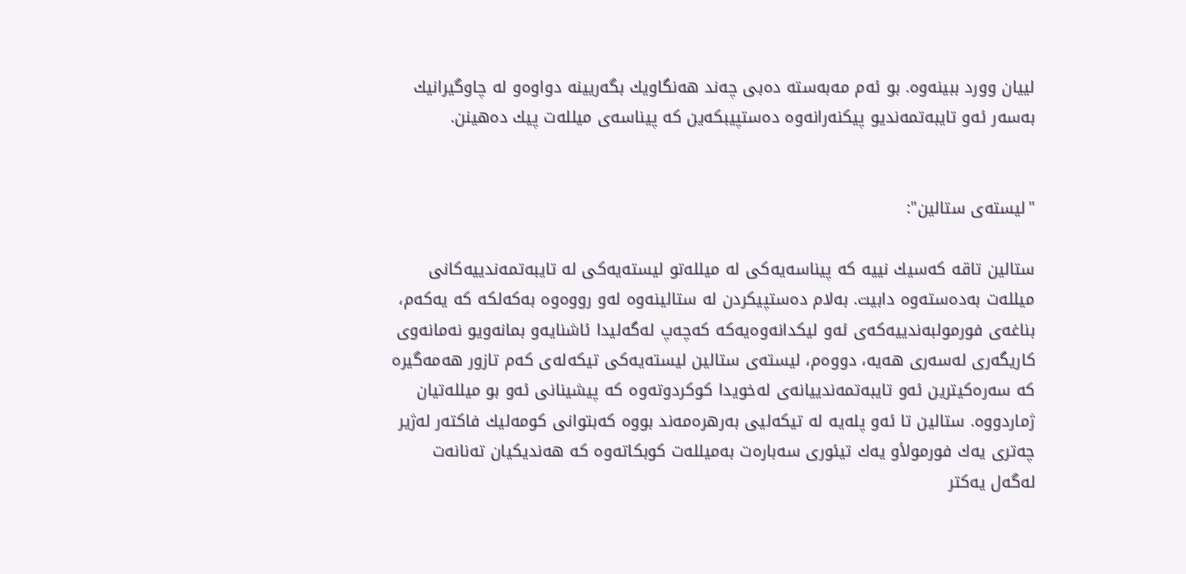لييان وورد ببينه‌وه‌. بو ئه‌م مه‌به‌سته‌ ده‌بى چه‌ند هه‌نگاويك بگه‌ريينه‌ دواوه‌و له‌ چاوگيرانيك به‌سه‌ر ئه‌و تايبه‌تمه‌نديو پيكنه‌رانه‌وه‌ ده‌ستپيبكه‌ين كه‌ پيناسه‌ى ميلله‌ت پيك ده‌هينن.


"ليسته‌ى ستالين":

ستالين تاقه‌ كه‌سيك نييه‌ كه‌ پيناسه‌يه‌كى له‌ ميلله‌تو ليسته‌يه‌كى له‌ تايبه‌تمه‌ندييه‌كانى ميلله‌ت به‌ده‌سته‌وه‌ دابيت. به‌لام ده‌ستپيكردن له‌ ستالينه‌وه‌ له‌و رووه‌وه‌ به‌كه‌لكه‌ كه‌ يه‌كه‌م، بناغه‌ى فورمولبه‌ندييه‌كه‌ى ئه‌و ليكدانه‌وه‌يه‌كه‌ كه‌چه‌پ له‌گه‌ليدا ئاشنايه‌و بمانه‌ويو نه‌مانه‌وى كاريگه‌رى له‌سه‌رى هه‌يه‌، دووه‌م، ليسته‌ى ستالين ليسته‌يه‌كى تيكه‌له‌ى كه‌م تازور هه‌مه‌گيره‌ كه‌ سه‌ره‌كيترين ئه‌و تايبه‌تمه‌ندييانه‌ى له‌خويدا كوكردوته‌وه‌ كه‌ پيشينانى ئه‌و بو ميلله‌تيان ژماردووه‌. ستالين تا ئه‌و پله‌يه‌ له‌ تيكه‌ليى به‌رهره‌مه‌ند بووه‌ كه‌بتوانى كومه‌ليك فاكته‌ر له‌ژير چه‌ترى يه‌ك فورمولأو يه‌ك تيئورى سه‌باره‌ت به‌ميلله‌ت كوبكاته‌وه‌ كه‌ هه‌نديكيان ته‌نانه‌ت له‌گه‌ل يه‌كتر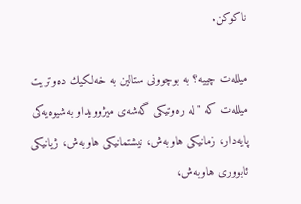ناكوكن.

ميلله‌ت چييه‌؟ به‌ بوچوونى ستالين به‌ خه‌لكيك ده‌وتريت ميلله‌ت كه‌ "له‌ ره‌وتيكى گه‌شه‌ى ميژوويداو به‌شيوه‌يه‌كى پايه‌دار، زمانيكى هاوبه‌ش، نيشتمانيكى هاوبه‌ش، ژيانيكى ئابوورى هاوبه‌ش،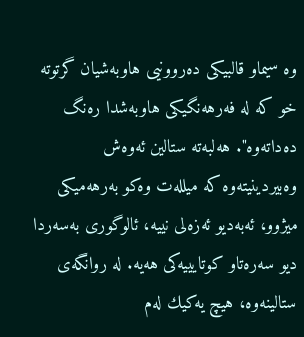وه‌ سيماو قالبيكى ده‌روونيى هاوبه‌شيان گرتوته‌ خو كه‌ له‌ فه‌رهه‌نگيكى هاوبه‌شدا ره‌نگ ده‌داته‌وه‌". هه‌لبه‌ته‌ ستالين ئه‌وه‌ش وه‌بيردينيته‌وه‌ كه‌ ميلله‌ت وه‌كو به‌رهه‌ميكى ميژوو، ئه‌به‌ديو ئه‌زه‌لى نييه‌، ئالوگورى به‌سه‌ردا ديو سه‌ره‌تاو كوتايييه‌كى هه‌يه‌. له‌ روانگه‌ى ستالينه‌وه‌، هيچ يه‌كيك له‌م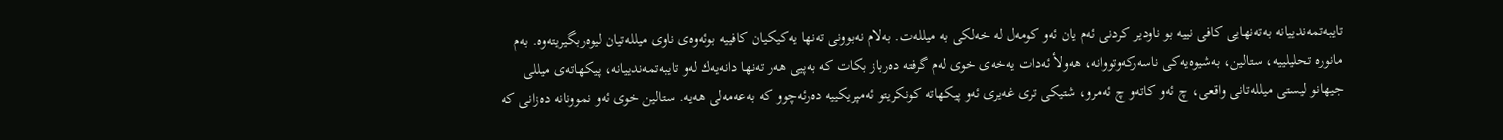تايبه‌تمه‌ندييانه‌ به‌ته‌نهايى كافى نييه‌ بو ناودير كردنى ئه‌م يان ئه‌و كومه‌ل له‌ خه‌لكى به‌ ميلله‌ت. به‌لام نه‌بوونى ته‌نها يه‌كيكيان كافييه‌ بوئه‌وه‌ى ناوى ميلله‌تيان ليوه‌ربگيريته‌وه‌. به‌م مانوره‌ تحليلييه‌، ستالين، به‌شيوه‌يه‌كى ناسه‌ركه‌وتووانه‌، هه‌ولأ ئه‌دات يه‌خه‌ى خوى له‌م گرفته‌ ده‌رباز بكات كه‌ به‌پيى هه‌ر ته‌نها دانه‌يه‌ك له‌و تايبه‌تمه‌ندييانه‌، پيكهاته‌ى ميللى جيهانو ليستى ميلله‌تانى واقعى، چ ئه‌و كاته‌و چ ئه‌مرو، شتيكى ترى غه‌يرى ئه‌و پيكهاته‌ كونكريتو ئه‌مپريكييه‌ ده‌رئه‌چوو كه‌ به‌عه‌مه‌لى هه‌يه‌. ستالين خوى ئه‌و نموونانه‌ ده‌زانى كه‌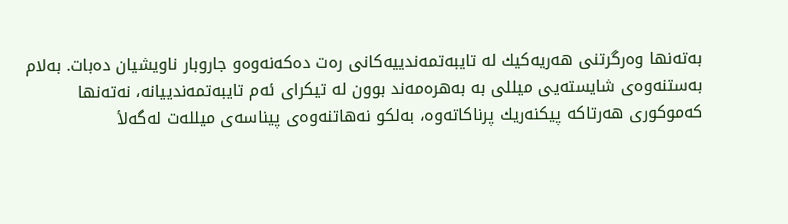به‌ته‌نها وه‌رگرتنى هه‌ريه‌كيك له‌ تايبه‌تمه‌ندييه‌كانى ره‌ت ده‌كه‌نه‌وه‌و جاروبار ناويشيان ده‌بات. به‌لام به‌ستنه‌وه‌ى شايسته‌يى ميللى به‌ به‌هره‌مه‌ند بوون له‌ تيكراى ئه‌م تايبه‌تمه‌ندييانه‌، نه‌ته‌نها كه‌موكورى هه‌رتاكه‌ پيكنه‌ريك پرناكاته‌وه‌، به‌لكو نه‌هاتنه‌وه‌ى پيناسه‌ى ميلله‌ت له‌گه‌لأ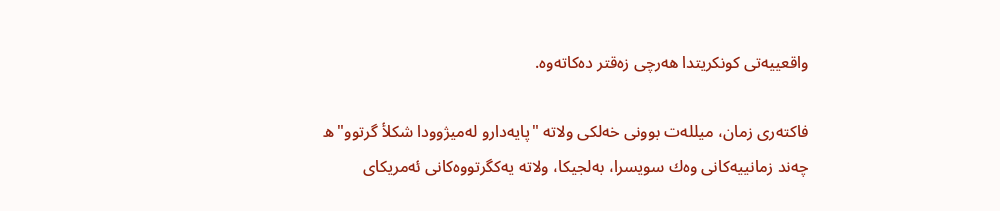واقعييه‌تى كونكريتدا هه‌رچى زه‌قتر ده‌كاته‌وه‌.

فاكته‌رى زمان، ميلله‌ت بوونى خه‌لكى ولاته‌ "پايه‌دارو له‌ميژوودا شكلأ گرتوو"ه‌ چه‌ند زمانييه‌كانى وه‌ك سويسرا، به‌لجيكا، ولاته‌ يه‌كگرتووه‌كانى ئه‌مريكاى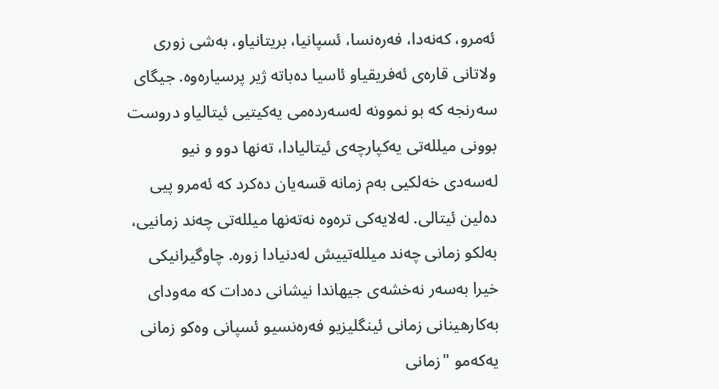ئه‌مرو، كه‌نه‌دا، فه‌ره‌نسا، ئسپانيا، بريتانياو، به‌شى زورى ولاتانى قاره‌ى ئه‌فريقياو ئاسيا ده‌باته‌ ژير پرسياره‌وه‌. جيگاى سه‌رنجه‌ كه‌ بو نموونه‌ له‌سه‌رده‌مى يه‌كيتيى ئيتالياو دروست بوونى ميلله‌تى يه‌كپارچه‌ى ئيتاليادا، ته‌نها دوو و نيو له‌سه‌دى خه‌لكيى به‌م زمانه‌ قسه‌يان ده‌كرد كه‌ ئه‌مرو پيى ده‌لين ئيتالى. له‌لايه‌كى تره‌وه‌ نه‌ته‌نها ميلله‌تى چه‌ند زمانيى، به‌لكو زمانى چه‌ند ميلله‌تييش له‌دنيادا زوره‌. چاوگيرانيكى خيرا به‌سه‌ر نه‌خشه‌ى جيهاندا نيشانى ده‌دات كه‌ مه‌وداى به‌كارهينانى زمانى ئينگليزيو فه‌ره‌نسيو ئسپانى وه‌كو زمانى يه‌كه‌مو "زمانى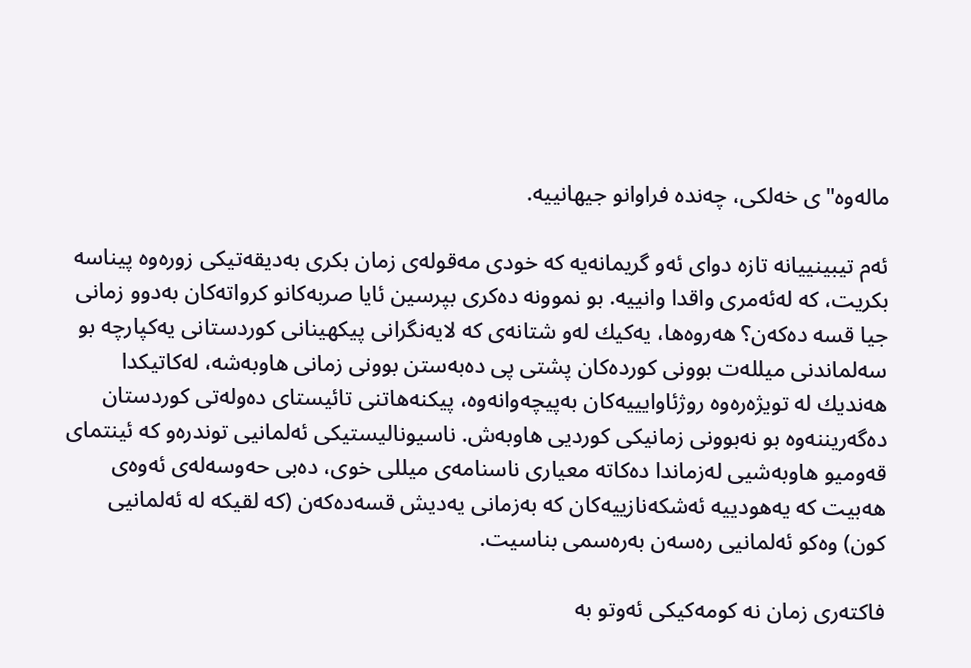ماله‌وه‌"ى خه‌لكى، چه‌نده‌ فراوانو جيهانييه‌.

ئه‌م تيبينييانه‌ تازه‌ دواى ئه‌و گريمانه‌يه‌ كه‌ خودى مه‌قوله‌ى زمان بكرى به‌ديقه‌تيكى زوره‌وه‌ پيناسه‌ بكريت، كه‌ له‌ئه‌مرى واقدا وانييه‌. بو نموونه‌ ده‌كرى بپرسين ئايا صربه‌كانو كرواته‌كان به‌دوو زمانى جيا قسه‌ ده‌كه‌ن؟ هه‌روه‌ها، يه‌كيك له‌و شتانه‌ى كه‌ لايه‌نگرانى پيكهينانى كوردستانى يه‌كپارچه‌ بو سه‌لماندنى ميلله‌ت بوونى كورده‌كان پشتى پى ده‌به‌ستن بوونى زمانى هاوبه‌شه‌، له‌كاتيكدا هه‌نديك له‌ تويژه‌ره‌وه‌ روژئاوايييه‌كان به‌پيچه‌وانه‌وه‌، پيكنه‌هاتنى تائيستاى ده‌وله‌تى كوردستان ده‌گه‌ريننه‌وه‌ بو نه‌بوونى زمانيكى كورديى هاوبه‌ش. ناسيوناليستيكى ئه‌لمانيى توندره‌و كه‌ ئينتماى قه‌وميو هاوبه‌شيى له‌زماندا ده‌كاته‌ معيارى ناسنامه‌ى ميللى خوى، ده‌بى حه‌وسه‌له‌ى ئه‌وه‌ى هه‌بيت كه‌ يه‌هودييه‌ ئه‌شكه‌نازييه‌كان كه‌ به‌زمانى يه‌ديش قسه‌ده‌كه‌ن (كه‌ لقيكه‌ له‌ ئه‌لمانيى كون) وه‌كو ئه‌لمانيى ره‌سه‌ن به‌ره‌سمى بناسيت.

فاكته‌رى زمان نه‌ كومه‌كيكى ئه‌وتو به‌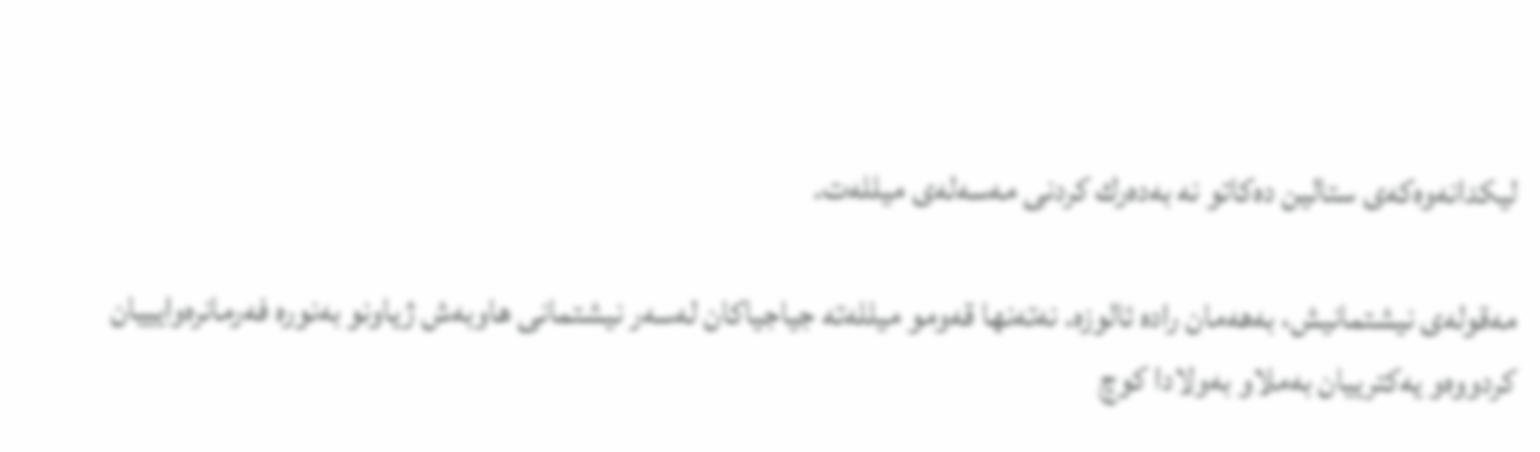ليكدانه‌وه‌كه‌ى ستالين ده‌كاتو نه‌ به‌ده‌رك كردنى مه‌سه‌له‌ى ميلله‌ت.

مه‌قوله‌ى نيشتمانيش، به‌هه‌مان راده‌ ئالوزه‌. نه‌ته‌نها قه‌ومو ميلله‌ته‌ جياجياكان له‌سه‌ر نيشتمانى هاوبه‌ش ژياونو به‌نوره‌ فه‌رمانره‌وايييان كردووه‌و يه‌كترييان به‌ملاو به‌ولادا كوچ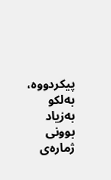پيكردووه‌، به‌لكو به‌زياد بوونى ژماره‌ى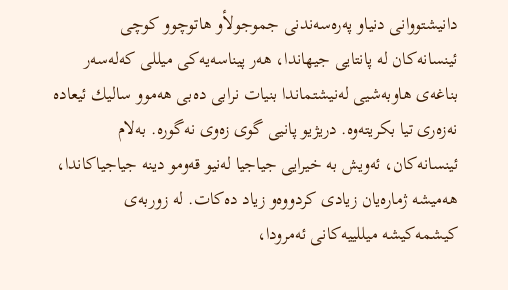دانيشتووانى دنياو په‌ره‌سه‌ندنى جموجولأو هاتوچوو كوچى ئينسانه‌كان له‌ پانتايى جيهاندا، هه‌ر پيناسه‌يه‌كى ميللى كه‌له‌سه‌ر بناغه‌ى هاوبه‌شيى له‌نيشتماندا بنيات نرابى ده‌بى هه‌موو ساليك ئيعاده‌ نه‌زه‌رى تيا بكريته‌وه‌. دريژيو پانيى گوى زه‌وى نه‌گوره‌. به‌لام ئينسانه‌كان، ئه‌ويش به‌ خيرايى جياجيا له‌نيو قه‌ومو دينه‌ جياجياكاندا، هه‌ميشه‌ ژماره‌يان زيادى كردووه‌و زياد ده‌كات. له‌ زوربه‌ى كيشمه‌كيشه‌ ميللييه‌كانى ئه‌مرودا،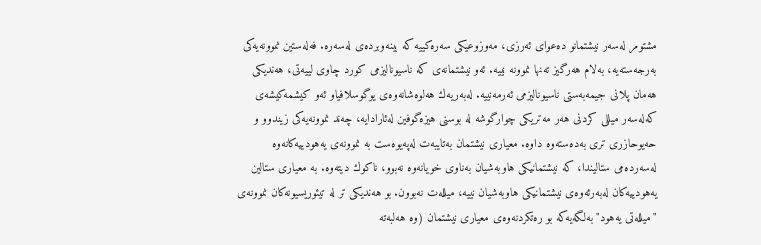مشتومر له‌سه‌ر نيشتمانو ده‌عواى ئه‌رزى، مه‌وزوعيكى سه‌ره‌كييه‌ كه‌ بينه‌وبرده‌ى له‌سه‌ره‌. فه‌له‌ستين نموونه‌يه‌كى به‌رجه‌سته‌يه‌، به‌لام هه‌رگيز ته‌نها نموونه‌ نييه‌. ئه‌و نيشتمانه‌ى كه‌ ناسيوناليزمى كورد چاوى لييه‌تى، هه‌نديكى هه‌مان پلانى جيمه‌به‌ستى ناسيوناليزمى ئه‌رمه‌نييه‌. له‌به‌ريه‌ك هه‌لوه‌شانه‌وه‌ى يوگوسلافياو ئه‌و كيشمه‌كيشه‌ى كه‌له‌سه‌ر ميللى كردنى هه‌ر مه‌تريكى چوارگوشه‌ له‌ بوسنى هيزه‌گوفين له‌ئارادايه‌، چه‌ند نموونه‌يه‌كى زيندوو و حه‌يوحازرى ترى به‌ده‌سته‌وه‌ داوه‌. معيارى نيشتمان به‌تايبه‌ت له‌په‌يوه‌ست به‌ نموونه‌ى يه‌هودييه‌كانه‌وه‌ له‌سه‌رده‌مى ستاليندا، كه‌ نيشتمانيكى هاوبه‌شيان به‌ناوى خويانه‌وه‌ نه‌بوو، ناكوك ديته‌وه‌. به‌ معيارى ستالين يه‌هودييه‌كان له‌به‌رئه‌وه‌ى نيشتمانيكى هاوبه‌شيان نييه‌، ميلله‌ت نه‌بوون. بو هه‌نديكى تر له‌ تيئوريسيونه‌كان نموونه‌ى "ميلله‌تى يه‌هود" به‌لگه‌يه‌كه‌ بو ره‌تكردنه‌وه‌ى معيارى نيشتمان (وه‌ هه‌لبه‌ته‌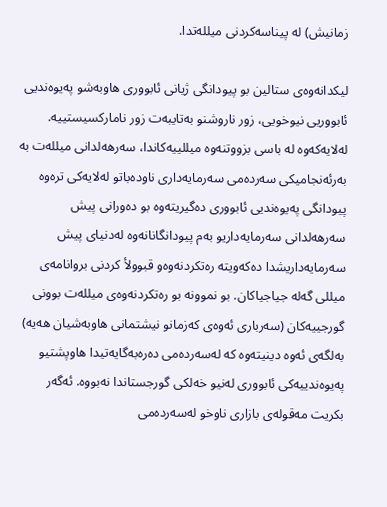زمانيش) له‌ پيناسه‌كردنى ميلله‌تدا.

ليكدانه‌وه‌ى ستالين بو پيودانگى ژيانى ئابوورى هاوبه‌شو په‌يوه‌نديى ئابووريى نيوخويى، زور ناروشنو به‌تايبه‌ت زور ناماركسيستييه‌. له‌لايه‌كه‌وه‌ له‌ باسى بزووتنه‌وه‌ ميللييه‌كاندا، سه‌رهه‌لدانى ميلله‌ت به‌ به‌رئه‌نجاميكى سه‌رده‌مى سه‌رمايه‌دارى ناوده‌باتو له‌لايه‌كى تره‌وه‌ پيودانگى په‌يوه‌نديى ئابوورى ده‌گيريته‌وه‌ بو ده‌ورانى پيش سه‌رهه‌لدانى سه‌رمايه‌داريو به‌م پيودانگانانه‌وه‌ له‌دنياى پيش سه‌رمايه‌داريشدا ده‌كه‌ويته‌ ره‌تكردنه‌وه‌و قبوولأ كردنى بروانامه‌ى ميللى گه‌له‌ جياجياكان. بو نموونه‌ بو ره‌تكردنه‌وه‌ى ميلله‌ت بوونى گورجييه‌كان (سه‌ربارى ئه‌وه‌ى كه‌زمانو نيشتمانى هاوبه‌شيان هه‌يه‌) به‌لگه‌ى ئه‌وه‌ دينيته‌وه‌ كه‌ له‌سه‌رده‌مى ده‌ره‌به‌گايه‌تيدا هاوپشتيو په‌يوه‌ندييه‌كى ئابوورى له‌نيو خه‌لكى گورجستاندا نه‌بووه‌. ئه‌گه‌ر بكريت مه‌قوله‌ى بازارى ناوخو له‌سه‌رده‌مى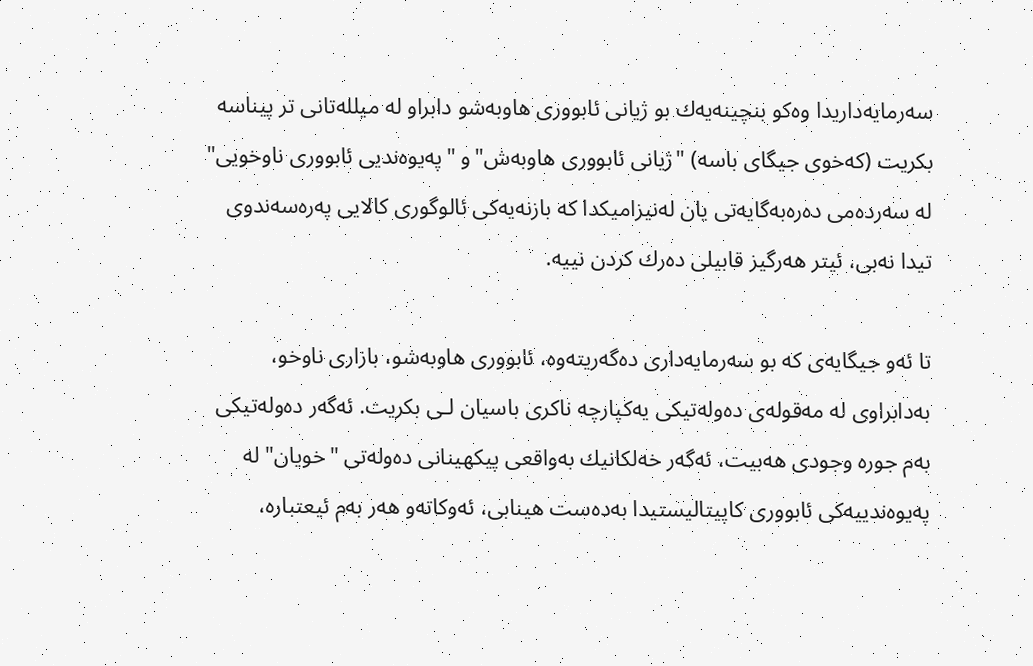سه‌رمايه‌داريدا وه‌كو بنچينه‌يه‌ك بو ژيانى ئابوورى هاوبه‌شو دابراو له‌ ميلله‌تانى تر پيناسه‌ بكريت (كه‌خوى جيگاى باسه‌) "ژيانى ئابوورى هاوبه‌ش"و "په‌يوه‌نديى ئابوورى ناوخويى" له‌ سه‌رده‌مى ده‌ره‌به‌گايه‌تى يان له‌نيزاميكدا كه‌ بازنه‌يه‌كى ئالوگورى كالايى په‌ره‌سه‌ندوى تيدا نه‌بى، ئيتر هه‌رگيز قابيلى ده‌رك كردن نييه‌.

تا ئه‌و جيگايه‌ى كه‌ بو سه‌رمايه‌دارى ده‌گه‌ريته‌وه‌، ئابوورى هاوبه‌شو، بازارى ناوخو، به‌دابراوى له‌ مه‌قوله‌ى ده‌وله‌تيكى يه‌كپارچه‌ ناكرى باسيان لـى بكريت. ئه‌گه‌ر ده‌وله‌تيكى به‌م جوره‌ وجودى هه‌بيت، ئه‌گه‌ر خه‌لكانيك به‌واقعى پيكهينانى ده‌وله‌تى "خويان" له‌ په‌يوه‌ندييه‌كى ئابوورى كاپيتاليستيدا به‌ده‌ست هينابى، ئه‌وكاته‌و هه‌ر به‌م ئيعتباره‌،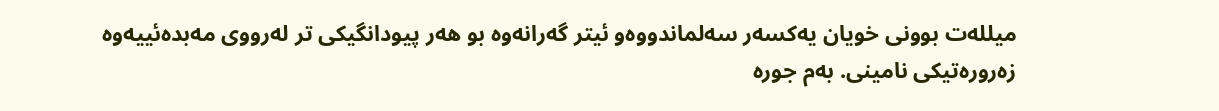ميلله‌ت بوونى خويان يه‌كسه‌ر سه‌لماندووه‌و ئيتر گه‌رانه‌وه‌ بو هه‌ر پيودانگيكى تر له‌رووى مه‌بده‌ئييه‌وه‌ زه‌روره‌تيكى نامينى. به‌م جوره‌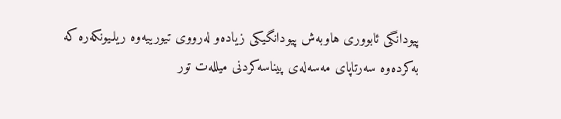پيودانگى ئابوورى هاوبه‌ش پيودانگيكى زياده‌و له‌رووى تيورييه‌وه‌ ريلـيونكه‌ره‌ كه‌ به‌كرده‌وه‌ سه‌رتاپاى مه‌سه‌له‌ى پيناسه‌كردنى ميلله‌ت تور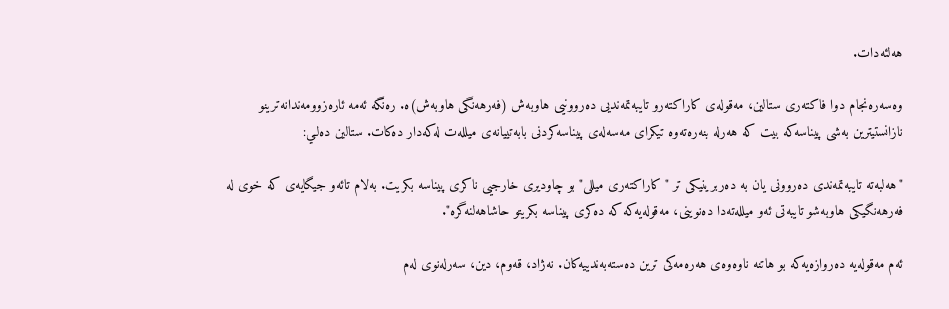هه‌لئه‌دات.

وه‌سه‌ره‌نجام دوا فاكته‌رى ستالين، مه‌قوله‌ى كاراكته‌رو تايبه‌تمه‌نديى ده‌روونيى هاوبه‌ش (فه‌رهه‌نگى هاوبه‌ش)ه‌. ره‌نگه‌ ئه‌مه‌ ئاره‌زوومه‌ندانه‌ترينو نازانستيترين به‌شى پيناسه‌كه‌ بيت كه‌ هه‌رله‌ بنه‌ره‌ته‌وه‌ تيكراى مه‌سه‌له‌ى پيناسه‌كردنى بابه‌تييانه‌ى ميلله‌ت له‌كه‌دار ده‌كات. ستالين ده‌لـي:

"هه‌لبه‌ته‌ تايبه‌تمه‌ندى ده‌روونى يان به‌ ده‌ربرينيكى تر "كاراكته‌رى ميللى" بو چاوديرى خارجيى ناكرى پيناسه‌ بكريت. به‌لام تائه‌و جيگايه‌ى كه‌ خوى له‌ فه‌رهه‌نگيكى هاوبه‌شو تايبه‌تى ئه‌و ميلله‌ته‌دا ده‌نوينى، مه‌قوله‌يه‌كه‌ كه‌ ده‌كرى پيناسه‌ بكريتو حاشاهه‌لنه‌گره‌".

ئه‌م مه‌قوله‌يه‌ ده‌روازه‌يه‌كه‌ بو هاتنه‌ ناوه‌وه‌ى هه‌ره‌مه‌كى ترين ده‌سته‌به‌ندييه‌كان. نه‌ژاد، قه‌وم، دين، سه‌رله‌نوى له‌م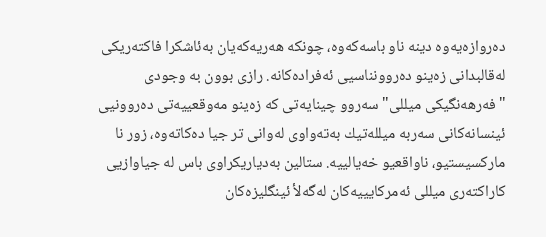ده‌روازه‌يه‌وه‌ دينه‌ ناو باسه‌كه‌وه‌، چونكه‌ هه‌ريه‌كه‌يان به‌ئاشكرا فاكته‌ريكى له‌قالبدانى زه‌ينو ده‌روونناسيى ئه‌فراده‌كانه‌. رازى بوون به‌ وجودى "فه‌رهه‌نگيكى ميللى" سه‌روو چينايه‌تى كه‌ زه‌ينو مه‌وقعييه‌تى ده‌روونيى ئينسانه‌كانى سه‌ربه‌ ميلله‌تيك به‌ته‌واوى له‌وانى تر جيا ده‌كاته‌وه‌، زور نا ماركسيستيو، ناواقعيو خه‌يالييه‌. ستالين به‌دياريكراوى باس له‌ جياوازيى كاراكته‌رى ميللى ئه‌مركايييه‌كان له‌گه‌لأ ئينگليزه‌كان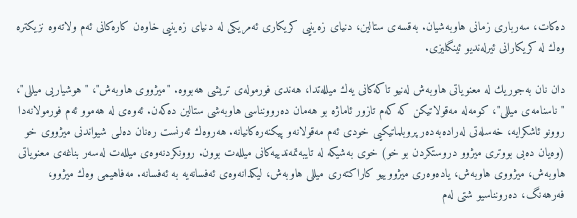ده‌كات، سه‌ربارى زمانى هاوبه‌شيان. به‌قسه‌ى ستالين، دنياى زه‌ينيى كريكارى ئه‌مريكى له‌ دنياى زه‌ينيى خاوه‌ن كاره‌كانى ئه‌م ولاته‌وه‌ نزيكتره‌ وه‌ك له‌ كريكارانى ئيرله‌نديو ئينگليزى.

دان نان به‌جوريك له‌ معنوياتى هاوبه‌ش له‌نيو تاكه‌كانى يه‌ك ميلله‌تدا، هه‌ندى فورموله‌ى تريشى هه‌بووه‌. "ميژووى هاوبه‌ش"، "هوشياريى ميللى"، "ناسنامه‌ى ميللى"، كومه‌له‌ مه‌قولاتيكن كه‌ كه‌م تازور ئاماژه‌ بو هه‌مان ده‌روونناسى هاوبه‌شى ستالين ده‌كه‌ن. ئه‌وه‌ى له‌ هه‌موو ئه‌م فورمولانه‌دا روونو ئاشكرايه‌، خه‌سله‌تى له‌راده‌به‌ده‌ر پروبلماتيكيى خودى ئه‌م مه‌قولانه‌و پيكنه‌ره‌كانيانه‌. هه‌روه‌ك ئه‌رنست ره‌نان ده‌لـى شيواندنى ميژووى خو (وه‌يان ده‌بى بووترى ميژوو دروستكردن بو خو) خوى به‌شيكه‌ له‌ تايبه‌تمه‌ندييه‌كانى ميلله‌ت بوون. روونكردنه‌وه‌ى ميلله‌ت له‌سه‌ر بناغه‌ى معنوياتى هاوبه‌ش، ميژووى هاوبه‌ش، ياده‌وه‌رى ميژووييو كاراكته‌رى ميللى هاوبه‌ش، ليكدانه‌وه‌ى ئه‌فسانه‌يه‌ به‌ ئه‌فسانه‌. مه‌فاهيمى وه‌ك ميژوو، فه‌رهه‌نگ، ده‌رونناسيو شتى له‌م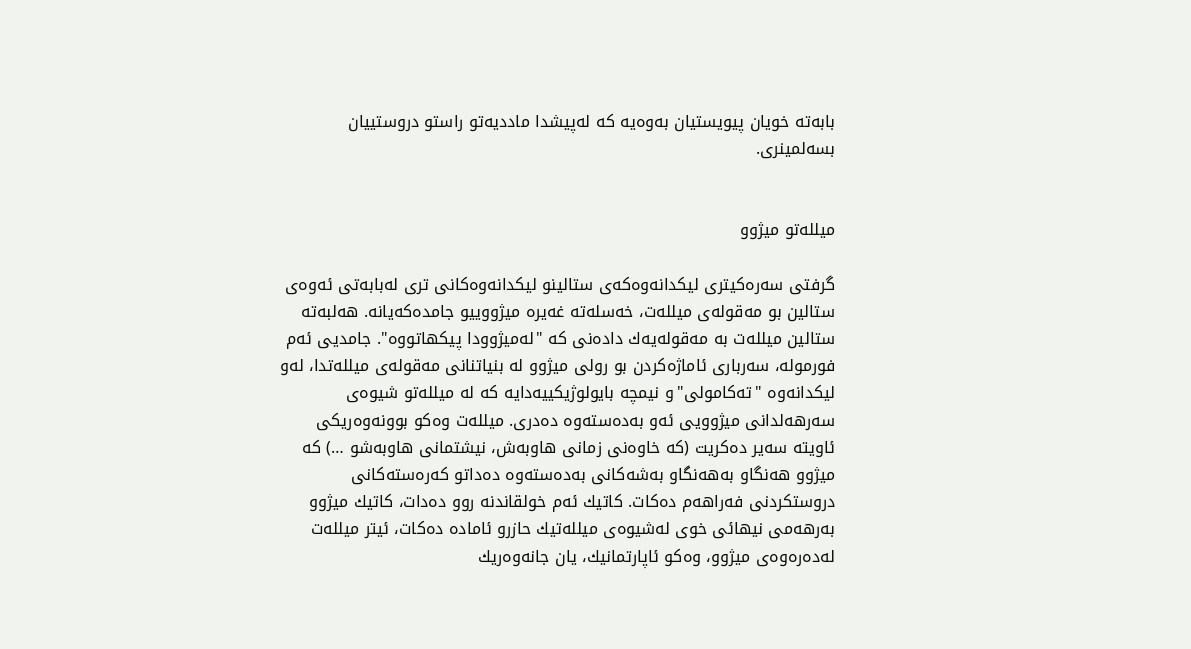بابه‌ته‌ خويان پيويستيان به‌وه‌يه‌ كه‌ له‌پيشدا مادديه‌تو راستو دروستييان بسه‌لمينرى.


ميلله‌تو ميژوو

گرفتى سه‌ره‌كيترى ليكدانه‌وه‌كه‌ى ستالينو ليكدانه‌وه‌كانى ترى له‌بابه‌تى ئه‌وه‌ى ستالين بو مه‌قوله‌ى ميلله‌ت، خه‌سله‌ته‌ غه‌يره‌ ميژووييو جامده‌كه‌يانه‌. هه‌لبه‌ته‌ ستالين ميلله‌ت به‌ مه‌قوله‌يه‌ك داده‌نى كه‌ "له‌ميژوودا پيكهاتووه‌". جامديى ئه‌م فورموله‌، سه‌ربارى ئاماژه‌كردن بو رولى ميژوو له‌ بنياتنانى مه‌قوله‌ى ميلله‌تدا، له‌و ليكدانه‌وه‌ "ته‌كامولى"و نيمچه‌ بايولوژيكييه‌دايه‌ كه‌ له‌ ميلله‌تو شيوه‌ى سه‌رهه‌لدانى ميژوويى ئه‌و به‌ده‌سته‌وه‌ ده‌درى. ميلله‌ت وه‌كو بوونه‌وه‌ريكى ئاويته‌ سه‌ير ده‌كريت (كه‌ خاوه‌نى زمانى هاوبه‌ش، نيشتمانى هاوبه‌شو …) كه‌ ميژوو هه‌نگاو به‌هه‌نگاو به‌شه‌كانى به‌ده‌سته‌وه‌ ده‌داتو كه‌ره‌سته‌كانى دروستكردنى فه‌راهه‌م ده‌كات. كاتيك ئه‌م خولقاندنه‌ روو ده‌دات، كاتيك ميژوو به‌رهه‌مى نيهائى خوى له‌شيوه‌ى ميلله‌تيك حازرو ئاماده‌ ده‌كات، ئيتر ميلله‌ت له‌ده‌ره‌وه‌ى ميژوو، وه‌كو ئاپارتمانيك، يان جانه‌وه‌ريك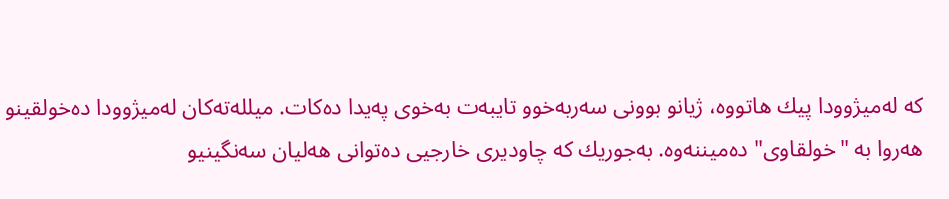كه‌ له‌ميژوودا پيك هاتووه‌، ژيانو بوونى سه‌ربه‌خوو تايبه‌ت به‌خوى په‌يدا ده‌كات. ميلله‌ته‌كان له‌ميژوودا ده‌خولقينو هه‌روا به‌ "خولقاوى" ده‌ميننه‌وه‌. به‌جوريك كه‌ چاوديرى خارجيى ده‌توانى هه‌ليان سه‌نگينيو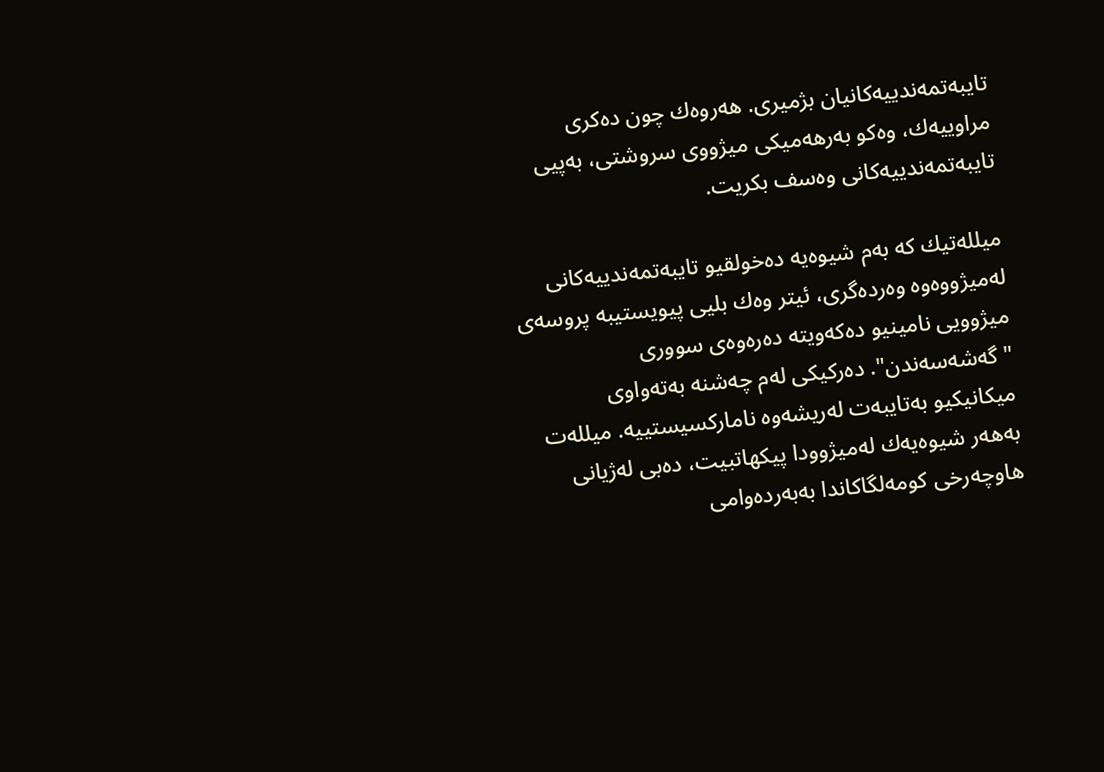تايبه‌تمه‌ندييه‌كانيان بژميرى. هه‌روه‌ك چون ده‌كرى مراوييه‌ك، وه‌كو به‌رهه‌ميكى ميژووى سروشتى، به‌پيى تايبه‌تمه‌ندييه‌كانى وه‌سف بكريت.

ميلله‌تيك كه‌ به‌م شيوه‌يه‌ ده‌خولقيو تايبه‌تمه‌ندييه‌كانى له‌ميژووه‌وه‌ وه‌رده‌گرى، ئيتر وه‌ك بليى پيويستيبه‌ پروسه‌ى ميژوويى نامينيو ده‌كه‌ويته‌ ده‌ره‌وه‌ى سوورى "گه‌شه‌سه‌ندن". ده‌ركيكى له‌م چه‌شنه‌ به‌ته‌واوى ميكانيكيو به‌تايبه‌ت له‌ريشه‌وه‌ ناماركسيستييه‌. ميلله‌ت به‌هه‌ر شيوه‌يه‌ك له‌ميژوودا پيكهاتبيت، ده‌بى له‌ژيانى هاوچه‌رخى كومه‌لگاكاندا به‌به‌رده‌وامى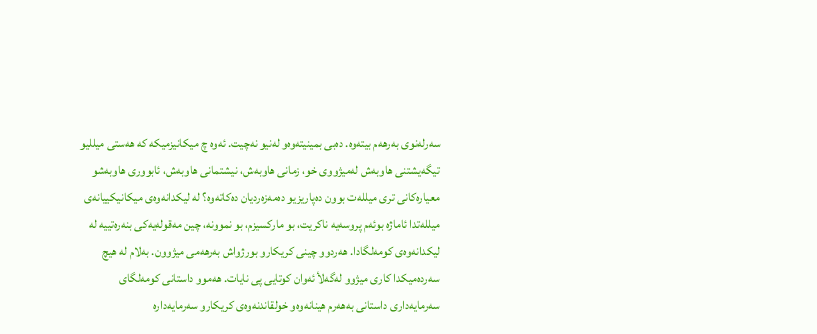سه‌رله‌نوى به‌رهه‌م بيته‌وه‌. ده‌بى بمينيته‌وه‌و له‌نيو نه‌چيت. ئه‌وه‌ چ ميكانيزميكه‌ كه‌ هه‌ستى ميلليو تيگه‌يشتنى هاوبه‌ش له‌ميژووى خو، زمانى هاوبه‌ش، نيشتمانى هاوبه‌ش، ئابوورى هاوبه‌شو معياره‌كانى ترى ميلله‌ت بوون ده‌پاريزيو ده‌مه‌زه‌رديان ده‌كاته‌وه‌؟ له‌ ليكدانه‌وه‌ى ميكانيكييانه‌ى ميلله‌تدا ئاماژه‌ بوئه‌م پروسه‌يه‌ ناكريت، بو ماركسيزم، بو نموونه‌، چين مه‌قوله‌يه‌كى بنه‌ره‌تييه‌ له‌ ليكدانه‌وه‌ى كومه‌لگادا. هه‌ردوو چينى كريكارو بورژواش به‌رهه‌مى ميژوون. به‌لام له‌ هيچ سه‌رده‌ميكدا كارى ميژوو له‌گه‌لأ ئه‌وان كوتايى پى نايات. هه‌موو داستانى كومه‌لگاى سه‌رمايه‌دارى داستانى به‌هه‌رم هينانه‌وه‌و خولقاندنه‌وه‌ى كريكارو سه‌رمايه‌داره‌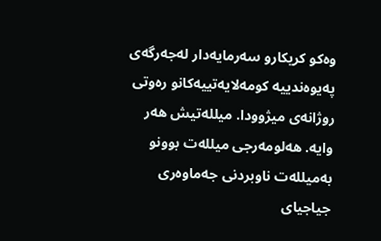وه‌كو كريكارو سه‌رمايه‌دار له‌جه‌رگه‌ى په‌يوه‌ندييه‌ كومه‌لايه‌تييه‌كانو ره‌وتى روژانه‌ى ميژوودا. ميلله‌تيش هه‌ر وايه‌. هه‌لومه‌رجى ميلله‌ت بوونو به‌ميلله‌ت ناوبردنى جه‌ماوه‌رى جياجياى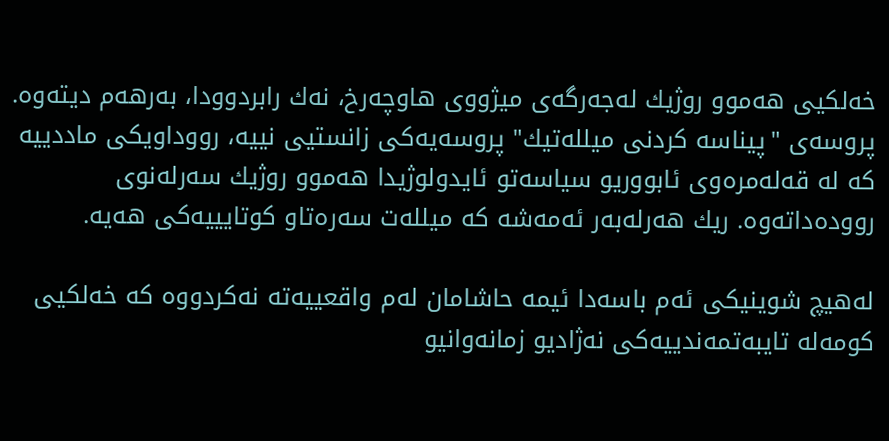خه‌لكيى هه‌موو روژيك له‌جه‌رگه‌ى ميژووى هاوچه‌رخ، نه‌ك رابردوودا، به‌رهه‌م ديته‌وه‌. پروسه‌ى "پيناسه‌ كردنى ميلله‌تيك" پروسه‌يه‌كى زانستيى نييه‌، رووداويكى ماددييه‌ كه‌ له‌ قه‌له‌مره‌وى ئابووريو سياسه‌تو ئايدولوژيدا هه‌موو روژيك سه‌رله‌نوى رووده‌داته‌وه‌. ريك هه‌رله‌به‌ر ئه‌مه‌شه‌ كه‌ ميلله‌ت سه‌ره‌تاو كوتايييه‌كى هه‌يه‌.

له‌هيچ شوينيكى ئه‌م باسه‌دا ئيمه‌ حاشامان له‌م واقعييه‌ته‌ نه‌كردووه‌ كه‌ خه‌لكيى كومه‌له‌ تايبه‌تمه‌ندييه‌كى نه‌ژاديو زمانه‌وانيو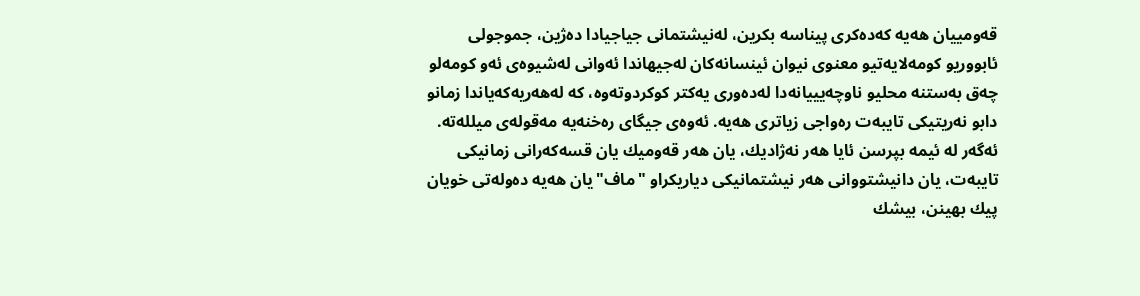قه‌ومييان هه‌يه‌ كه‌ده‌كرى پيناسه‌ بكرين، له‌نيشتمانى جياجيادا ده‌ژين، جموجولى ئابووريو كومه‌لايه‌تيو معنوى نيوان ئينسانه‌كان له‌جيهاندا ئه‌وانى له‌شيوه‌ى ئه‌و كومه‌لو چه‌ق به‌ستنه‌ محليو ناوچه‌يييانه‌دا له‌ده‌ورى يه‌كتر كوكردوته‌وه‌، كه‌ له‌هه‌ريه‌كه‌ياندا زمانو دابو نه‌ريتيكى تايبه‌ت ره‌واجى زياترى هه‌يه‌. ئه‌وه‌ى جيگاى ره‌خنه‌يه‌ مه‌قوله‌ى ميلله‌ته‌. ئه‌گه‌ر له‌ ئيمه‌ بپرسن ئايا هه‌ر نه‌ژاديك، يان هه‌ر قه‌وميك يان قسه‌كه‌رانى زمانيكى تايبه‌ت، يان دانيشتووانى هه‌ر نيشتمانيكى دياريكراو "ماف"يان هه‌يه‌ ده‌وله‌تى خويان پيك بهينن، بيشك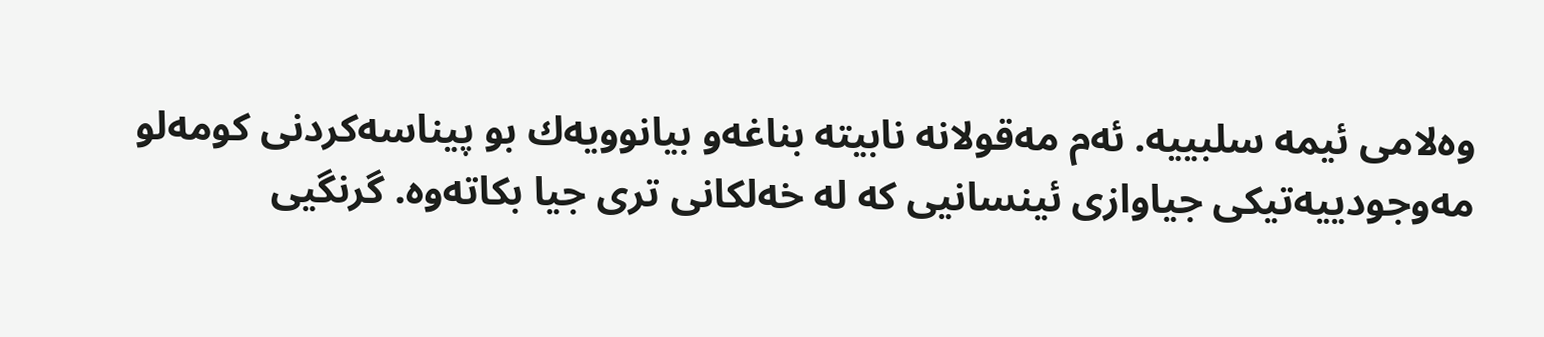وه‌لامى ئيمه‌ سلبييه‌. ئه‌م مه‌قولانه‌ نابيته‌ بناغه‌و بيانوويه‌ك بو پيناسه‌كردنى كومه‌لو مه‌وجودييه‌تيكى جياوازى ئينسانيى كه‌ له‌ خه‌لكانى ترى جيا بكاته‌وه‌. گرنگيى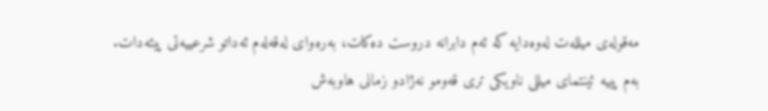مه‌قوله‌ى ميلله‌ت له‌وه‌دايه‌ كه‌ ئه‌م دابرانه‌ دروست ده‌كات، به‌ره‌واى له‌قه‌له‌م ئه‌داتو شرعييه‌تى پيئه‌دات. به‌م پييه‌ ئينتماى ميللى ناويكى ترى قه‌ومو نه‌ژادو زمانى هاوبه‌ش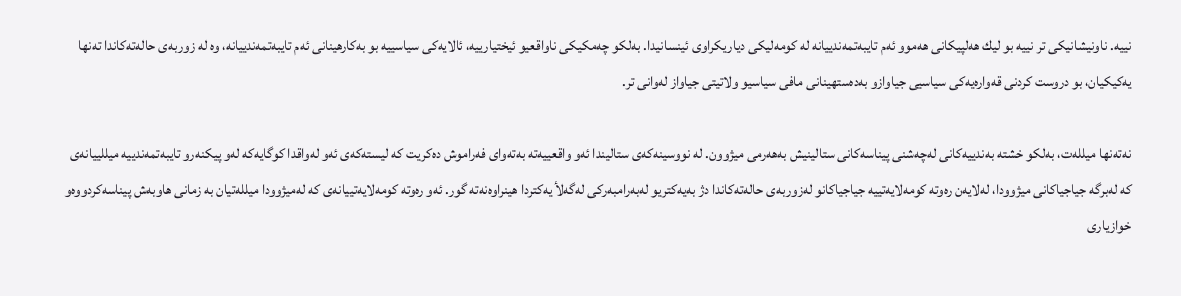نييه‌. ناونيشانيكى تر نييه‌ بو ليك هه‌لپيكانى هه‌موو ئه‌م تايبه‌تمه‌ندييانه‌ له‌ كومه‌ليكى دياريكراوى ئينسانيدا. به‌لكو چه‌مكيكى ناواقعيو ئيختيارييه‌، ئالايه‌كى سياسييه‌ بو به‌كارهينانى ئه‌م تايبه‌تمه‌ندييانه‌، وه‌ له‌ زوربه‌ى حاله‌ته‌كاندا ته‌نها يه‌كيكيان، بو دروست كردنى قه‌واره‌يه‌كى سياسيى جياوازو به‌ده‌ستهينانى مافى سياسيو ولاتيتى جياواز له‌وانى تر.

نه‌ته‌نها ميلله‌ت، به‌لكو خشته‌ به‌ندييه‌كانى له‌چه‌شنى پيناسه‌كانى ستالينيش به‌هه‌رمى ميژوون. له‌ نووسينه‌كه‌ى ستاليندا ئه‌و واقعييه‌ته‌ به‌ته‌واى فه‌راموش ده‌كريت كه‌ ليسته‌كه‌ى ئه‌و له‌واقدا كوگايه‌كه‌ له‌و پيكنه‌رو تايبه‌تمه‌ندييه‌ ميللييانه‌ى كه‌ له‌برگه‌ جياجياكانى ميژوودا، له‌لايه‌ن ره‌وته‌ كومه‌لايه‌تييه‌ جياجياكانو له‌زوربه‌ى حاله‌ته‌كاندا دژ به‌يه‌كتريو له‌به‌رامبه‌ركى له‌گه‌لأ يه‌كتردا هينراوه‌نه‌ته‌ گور. ئه‌و ره‌وته‌ كومه‌لايه‌تييانه‌ى كه‌ له‌ميژوودا ميلله‌تيان به‌ زمانى هاوبه‌ش پيناسه‌كردووه‌و خوازيارى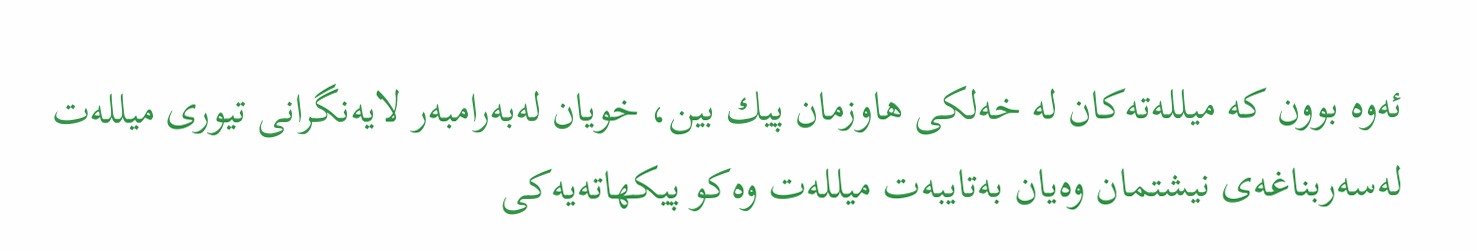ئه‌وه‌ بوون كه‌ ميلله‌ته‌كان له‌ خه‌لكى هاوزمان پيك بين، خويان له‌به‌رامبه‌ر لايه‌نگرانى تيورى ميلله‌ت له‌سه‌ربناغه‌ى نيشتمان وه‌يان به‌تايبه‌ت ميلله‌ت وه‌كو پيكهاته‌يه‌كى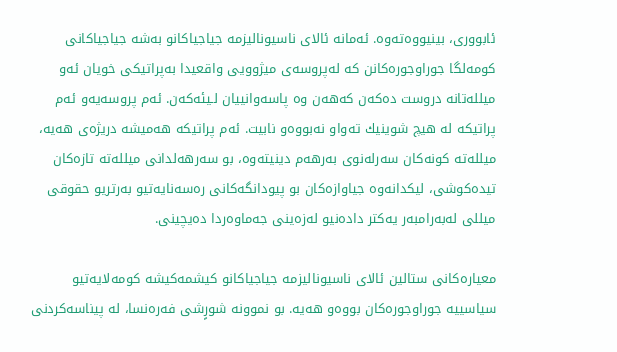ئابوورى، بينيووه‌ته‌وه‌. ئه‌مانه‌ ئالاى ناسيوناليزمه‌ جياجياكانو به‌شه‌ جياجياكانى كومه‌لگا جوراوجوره‌كانن كه‌ له‌پروسه‌ى ميژوويى واقعيدا به‌پراتيكى خويان ئه‌و ميلله‌تانه‌ دروست ده‌كه‌ن كه‌هه‌ن وه‌ پاسه‌وانييان لـيئه‌كه‌ن. ئه‌م پروسه‌يه‌و ئه‌م پراتيكه‌ له‌ هيچ شوينيك ته‌واو نه‌بووه‌و نابيت. ئه‌م پراتيكه‌ هه‌ميشه‌ دريژه‌ى هه‌يه‌، ميلله‌ته‌ كونه‌كان سه‌رله‌نوى به‌رهه‌م دينيته‌وه‌، بو سه‌رهه‌لدانى ميلله‌ته‌ تازه‌كان تيده‌كوشى، ليكدانه‌وه‌ جياوازه‌كان بو پيودانگه‌كانى ره‌سه‌نايه‌تيو به‌رتريو حقوقى ميللى له‌به‌رامبه‌ر يه‌كتر داده‌نيو له‌زه‌ينى جه‌ماوه‌ردا ده‌يچينى.

معياره‌كانى ستالين ئالاى ناسيوناليزمه‌ جياجياكانو كيشمه‌كيشه‌ كومه‌لايه‌تيو سياسييه‌ جوراوجوره‌كان بووه‌و هه‌يه‌. بو نموونه‌ شورٍشى فه‌ره‌نسا، له‌ پيناسه‌كردنى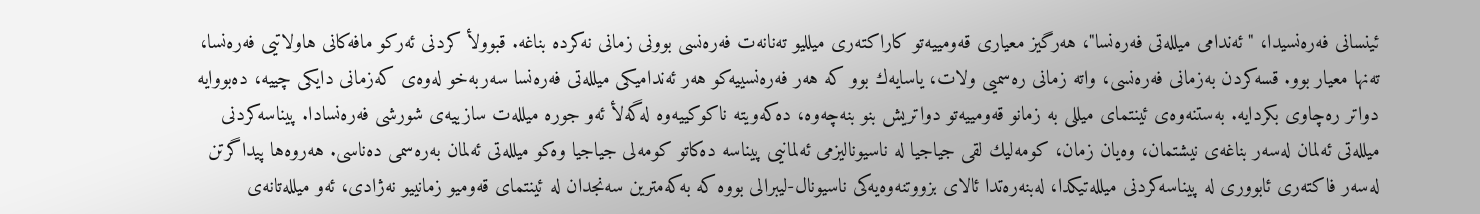ئينسانى فه‌ره‌نسيدا، "ئه‌ندامى ميلله‌تى فه‌ره‌نسا"، هه‌رگيز معيارى قه‌ومييه‌تو كاراكته‌رى ميلليو ته‌نانه‌ت فه‌ره‌نسى بوونى زمانى نه‌كرده‌ بناغه‌. قبوولأ كردنى ئه‌ركو مافه‌كانى هاولاتيى فه‌ره‌نسا، ته‌نها معيار بوو. قسه‌كردن به‌زمانى فه‌ره‌نسى، واته‌ زمانى ره‌سميى ولات، ياسايه‌ك بوو كه‌ هه‌ر فه‌ره‌نسييه‌كو هه‌ر ئه‌نداميكى ميلله‌تى فه‌ره‌نسا سه‌ربه‌خو له‌وه‌ى كه‌زمانى دايكى چييه‌، ده‌بووايه‌ دواتر ره‌چاوى بكردايه‌. به‌ستنه‌وه‌ى ئينتماى ميللى به‌ زمانو قه‌ومييه‌تو دواتريش بنو بنه‌چه‌وه‌، ده‌كه‌ويته‌ ناكوكييه‌وه‌ له‌گه‌لأ ئه‌و جوره‌ ميلله‌ت سازييه‌ى شورشى فه‌ره‌نسادا. پيناسه‌كردنى ميلله‌تى ئه‌لمان له‌سه‌ر بناغه‌ى نيشتمان، وه‌يان زمان، كومه‌ليك لقى جياجيا له‌ ناسيوناليزمى ئه‌لمانيى پيناسه‌ ده‌كاتو كومه‌لى جياجيا وه‌كو ميلله‌تى ئه‌لمان به‌ره‌سمى ده‌ناسى. هه‌روه‌ها پيداگرتن له‌سه‌ر فاكته‌رى ئابوورى له‌ پيناسه‌كردنى ميلله‌تيكدا، له‌بنه‌ره‌تدا ئالاى بزووتنه‌وه‌يه‌كى ناسيونال-ليبرالى بووه‌ كه‌ به‌كه‌مترين سه‌نجدان له‌ ئينتماى قه‌وميو زمانييو نه‌ژادى، ئه‌و ميلله‌تانه‌ى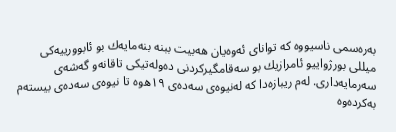به‌ره‌سمى ناسيووه‌ كه‌ تواناى ئه‌وه‌يان هه‌بيت ببنه‌ بنه‌مايه‌ك بو ئابوورييه‌كى ميللى بورژواييو ئامرازيك بو سه‌قامگيركردنى ده‌وله‌تيكى تاقانه‌و گه‌شه‌ى سه‌رمايه‌دارى. له‌م ريبازه‌دا كه‌ له‌نيوه‌ى سه‌ده‌ى ١٩ه‌وه‌ تا نيوه‌ى سه‌ده‌ى بيسته‌م به‌كرده‌وه‌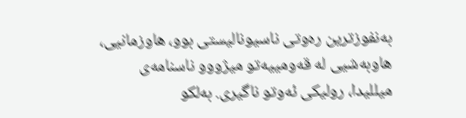به‌نفوزترين ره‌وتى ناسيوناليستى بوو، هاوزمانيى، هاوبه‌شيى له‌ قه‌ومييه‌تو ميژووو ناسنامه‌ى ميلليدا، روليكى ئه‌وتو ناگيرى. به‌لكو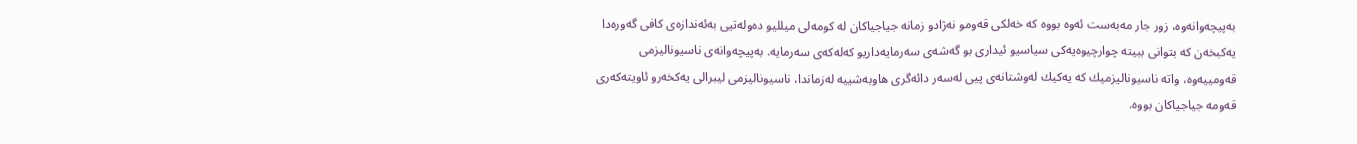به‌پيچه‌وانه‌وه‌، زور جار مه‌به‌ست ئه‌وه‌ بووه‌ كه‌ خه‌لكى قه‌ومو نه‌ژادو زمانه‌ جياجياكان له‌ كومه‌لى ميلليو ده‌وله‌تيى به‌ئه‌ندازه‌ى كافى گه‌وره‌دا يه‌كبخه‌ن كه‌ بتوانى ببيته‌ چوارچيوه‌يه‌كى سياسيو ئيدارى بو گه‌شه‌ى سه‌رمايه‌داريو كه‌له‌كه‌ى سه‌رمايه‌. به‌پيچه‌وانه‌ى ناسيوناليزمى قه‌ومييه‌وه‌، واته‌ ناسيوناليزميك كه‌ يه‌كيك له‌وشتانه‌ى پيى له‌سه‌ر دائه‌گرى هاوبه‌شييه‌ له‌زماندا، ناسيوناليزمى ليبرالى يه‌كخه‌رو ئاويته‌كه‌رى قه‌ومه‌ جياجياكان بووه‌.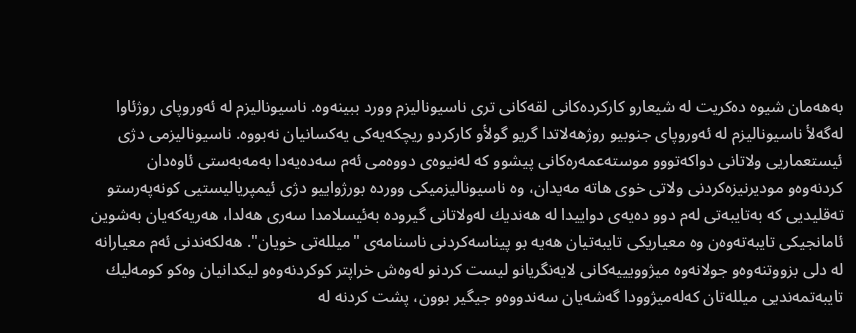به‌هه‌مان شيوه‌ ده‌كريت له‌ شيعارو كاركرده‌كانى لقه‌كانى ترى ناسيوناليزم وورد ببينه‌وه‌. ناسيوناليزم له‌ ئه‌وروپاى روژئاوا له‌گه‌لأ ناسيوناليزم له‌ ئه‌وروپاى جنوبيو روژهه‌لاتدا گريو گولأو كاركردو ريچكه‌يه‌كى يه‌كسانيان نه‌بووه‌. ناسيوناليزمى دژى ئيستعماريى ولاتانى دواكه‌تووو موسته‌عمه‌ره‌كانى پيشوو كه‌ له‌نيوه‌ى دووه‌مى ئه‌م سه‌ده‌يه‌دا به‌مه‌به‌ستى ئاوه‌دان كردنه‌وه‌و موديرنيزه‌كردنى ولاتى خوى هاته‌ مه‌يدان، وه‌ ناسيوناليزميكى وورده‌ بورژواييو دژى ئيمپرياليستيى كونه‌په‌رستو ته‌قليديى كه‌ به‌تايبه‌تى له‌م دوو ده‌يه‌ى دواييدا له‌ هه‌نديك له‌ولاتانى گيروده‌ به‌ئيسلامدا سه‌رى هه‌لدا، هه‌ريه‌كه‌يان به‌شوين ئامانجيكى تايبه‌ته‌وه‌ن وه‌ معياريكى تايبه‌تيان هه‌يه‌ بو پيناسه‌كردنى ناسنامه‌ى "ميلله‌تى خويان". هه‌لكه‌ندنى ئه‌م معيارانه‌ له‌ دلى بزووتنه‌وه‌و جولانه‌وه‌ ميژوويييه‌كانى لايه‌نگريانو ليست كردنو له‌وه‌ش خراپتر كوكردنه‌وه‌و ليكدانيان وه‌كو كومه‌ليك تايبه‌تمه‌نديى ميلله‌تان كه‌له‌ميژوودا گه‌شه‌يان سه‌ندووه‌و جيگير بوون، پشت كردنه‌ له‌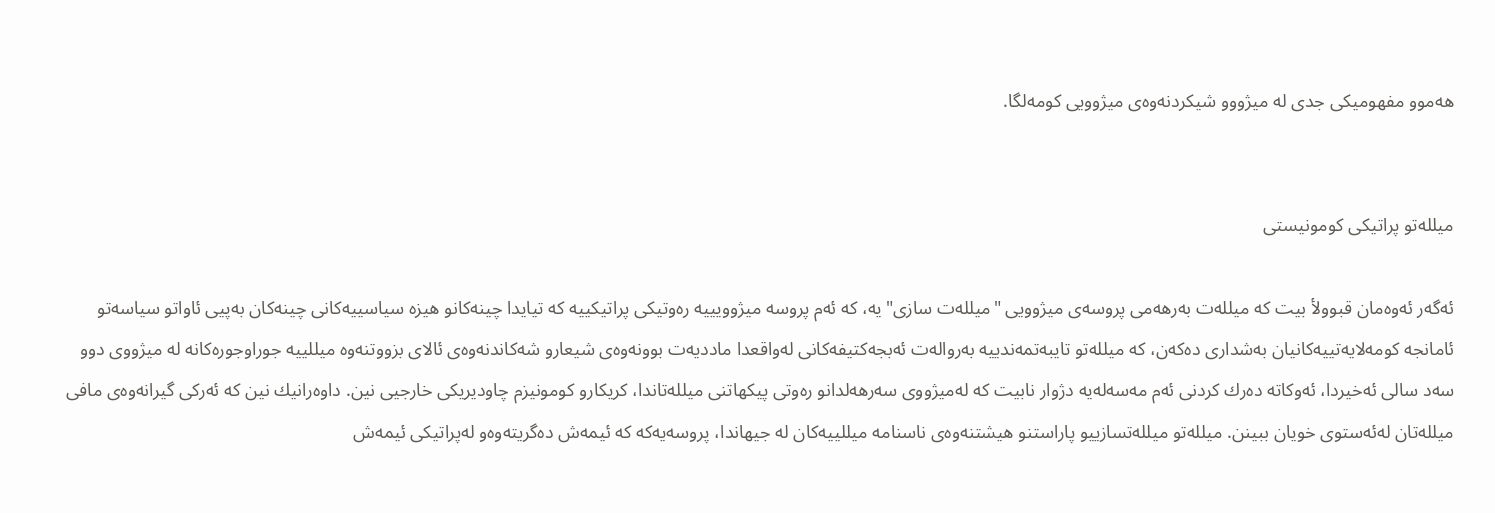هه‌موو مفهوميكى جدى له‌ ميژووو شيكردنه‌وه‌ى ميژوويى كومه‌لگا.


ميلله‌تو پراتيكى كومونيستى

ئه‌گه‌ر ئه‌وه‌مان قبوولأ بيت كه‌ ميلله‌ت به‌رهه‌مى پروسه‌ى ميژوويى "ميلله‌ت سازى"يه‌، كه‌ ئه‌م پروسه‌ ميژوويييه‌ ره‌وتيكى پراتيكييه‌ كه‌ تيايدا چينه‌كانو هيزه‌ سياسييه‌كانى چينه‌كان به‌پيى ئاواتو سياسه‌تو ئامانجه‌ كومه‌لايه‌تييه‌كانيان به‌شدارى ده‌كه‌ن، كه‌ ميلله‌تو تايبه‌تمه‌ندييه‌ به‌رواله‌ت ئه‌بجه‌كتيفه‌كانى له‌واقعدا مادديه‌ت بوونه‌وه‌ى شيعارو شه‌كاندنه‌وه‌ى ئالاى بزووتنه‌وه‌ ميللييه‌ جوراوجوره‌كانه‌ له‌ ميژووى دوو سه‌د سالى ئه‌خيردا، ئه‌وكاته‌ ده‌رك كردنى ئه‌م مه‌سه‌له‌يه‌ دژوار نابيت كه‌ له‌ميژووى سه‌رهه‌لدانو ره‌وتى پيكهاتنى ميلله‌تاندا، كريكارو كومونيزم چاوديريكى خارجيى نين. داوه‌رانيك نين كه‌ ئه‌ركى گيرانه‌وه‌ى مافى ميلله‌تان له‌ئه‌ستوى خويان ببينن. ميلله‌تو ميلله‌تسازييو پاراستنو هيشتنه‌وه‌ى ناسنامه‌ ميللييه‌كان له‌ جيهاندا، پروسه‌يه‌كه‌ كه‌ ئيمه‌ش ده‌گريته‌وه‌و له‌پراتيكى ئيمه‌ش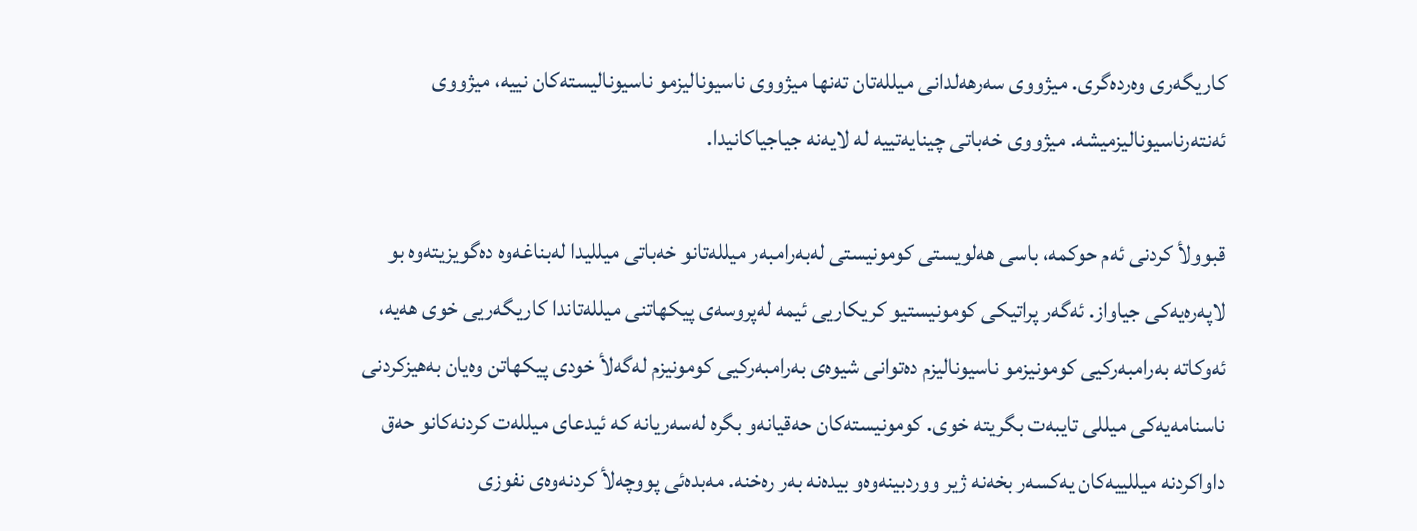كاريگه‌رى وه‌رده‌گرى. ميژووى سه‌رهه‌لدانى ميلله‌تان ته‌نها ميژووى ناسيوناليزمو ناسيوناليسته‌كان نييه‌، ميژووى ئه‌نته‌رناسيوناليزميشه‌. ميژووى خه‌باتى چينايه‌تييه‌ له‌ لايه‌نه‌ جياجياكانيدا.

قبوولأ كردنى ئه‌م حوكمه‌، باسى هه‌لويستى كومونيستى له‌به‌رامبه‌ر ميلله‌تانو خه‌باتى ميلليدا له‌بناغه‌وه‌ ده‌گويزيته‌وه‌ بو لاپه‌ره‌يه‌كى جياواز. ئه‌گه‌ر پراتيكى كومونيستيو كريكاريى ئيمه‌ له‌پروسه‌ى پيكهاتنى ميلله‌تاندا كاريگه‌ريى خوى هه‌يه‌، ئه‌وكاته‌ به‌رامبه‌ركيى كومونيزمو ناسيوناليزم ده‌توانى شيوه‌ى به‌رامبه‌ركيى كومونيزم له‌گه‌لأ خودى پيكهاتن وه‌يان به‌هيزكردنى ناسنامه‌يه‌كى ميللى تايبه‌ت بگريته‌ خوى. كومونيسته‌كان حه‌قيانه‌و بگره‌ له‌سه‌ريانه‌ كه‌ ئيدعاى ميلله‌ت كردنه‌كانو حه‌ق داواكردنه‌ ميللييه‌كان يه‌كسه‌ر بخه‌نه‌ ژير ووردبينه‌وه‌و بيده‌نه‌ به‌ر ره‌خنه‌. مه‌بده‌ئى پووچه‌لأ كردنه‌وه‌ى نفوزى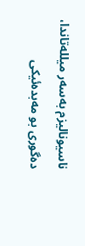ناسيوناليزم به‌سه‌ر ميلله‌تاندا، ده‌گورى بو مه‌بده‌ئيكى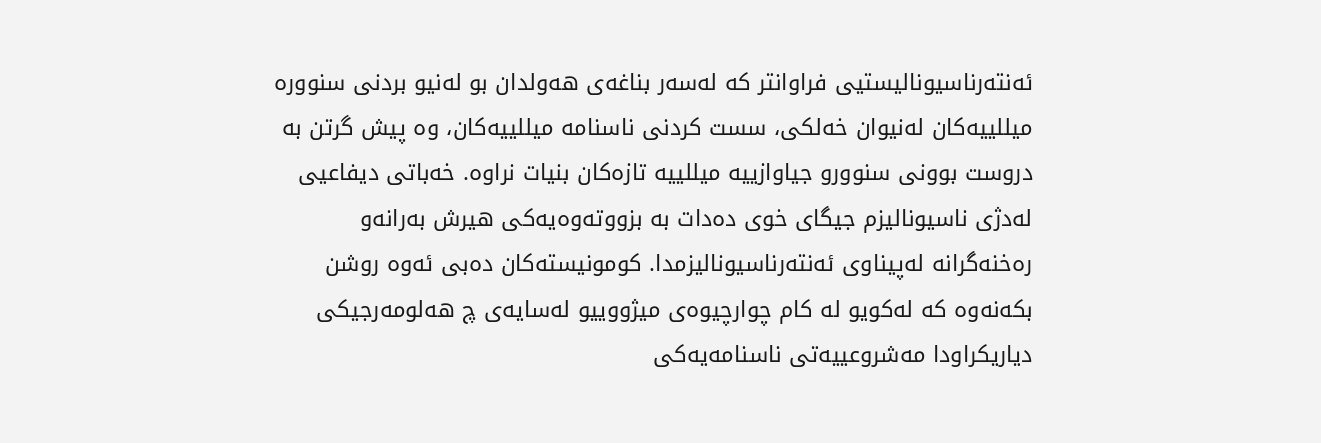ئه‌نته‌رناسيوناليستيى فراوانتر كه‌ له‌سه‌ر بناغه‌ى هه‌ولدان بو له‌نيو بردنى سنووره‌ ميللييه‌كان له‌نيوان خه‌لكى، سست كردنى ناسنامه‌ ميللييه‌كان، وه‌ پيش گرتن به‌ دروست بوونى سنوورو جياوازييه‌ ميللييه‌ تازه‌كان بنيات نراوه‌. خه‌باتى ديفاعيى له‌دژى ناسيوناليزم جيگاى خوى ده‌دات به‌ بزووته‌وه‌يه‌كى هيرش به‌رانه‌و ره‌خنه‌گرانه‌ له‌پيناوى ئه‌نته‌رناسيوناليزمدا. كومونيسته‌كان ده‌بى ئه‌وه‌ روشن بكه‌نه‌وه‌ كه‌ له‌كويو له‌ كام چوارچيوه‌ى ميژووييو له‌سايه‌ى چ هه‌لومه‌رجيكى دياريكراودا مه‌شروعييه‌تى ناسنامه‌يه‌كى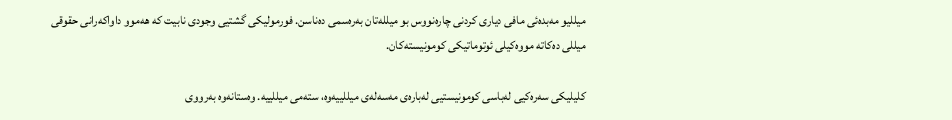ميلليو مه‌بده‌ئى مافى ديارى كردنى چاره‌نووس بو ميلله‌تان به‌ره‌سمى ده‌ناسن. فورموليكى گشتيى وجودى نابيت كه‌ هه‌موو داواكه‌رانى حقوقى ميللى ده‌كاته‌ مووه‌كيلى ئوتوماتيكى كومونيسته‌كان.

كليليكى سه‌ره‌كيى له‌باسى كومونيستيى له‌باره‌ى مه‌سه‌له‌ى ميللييه‌وه‌، سته‌مى ميللييه‌. وه‌ستانه‌وه‌ به‌رووى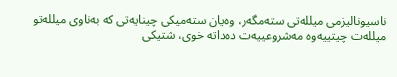ناسيوناليزمى ميلله‌تى سته‌مگه‌ر، وه‌يان سته‌ميكى چينايه‌تى كه‌ به‌ناوى ميلله‌تو ميلله‌ت چيتييه‌وه‌ مه‌شروعييه‌ت ده‌داته‌ خوى، شتيكى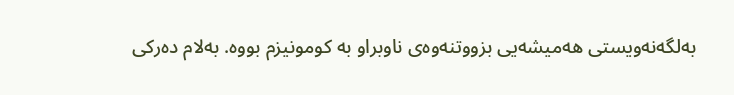به‌لگه‌نه‌ويستى هه‌ميشه‌يى بزووتنه‌وه‌ى ناوبراو به‌ كومونيزم بووه‌. به‌لام ده‌ركى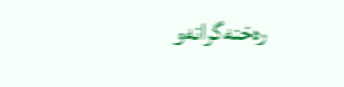ره‌خنه‌گرانه‌و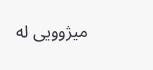ميژوويى له‌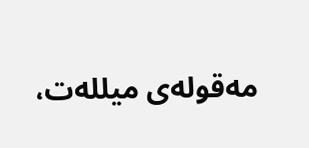مه‌قوله‌ى ميلله‌ت،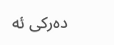ده‌ركى ئه‌